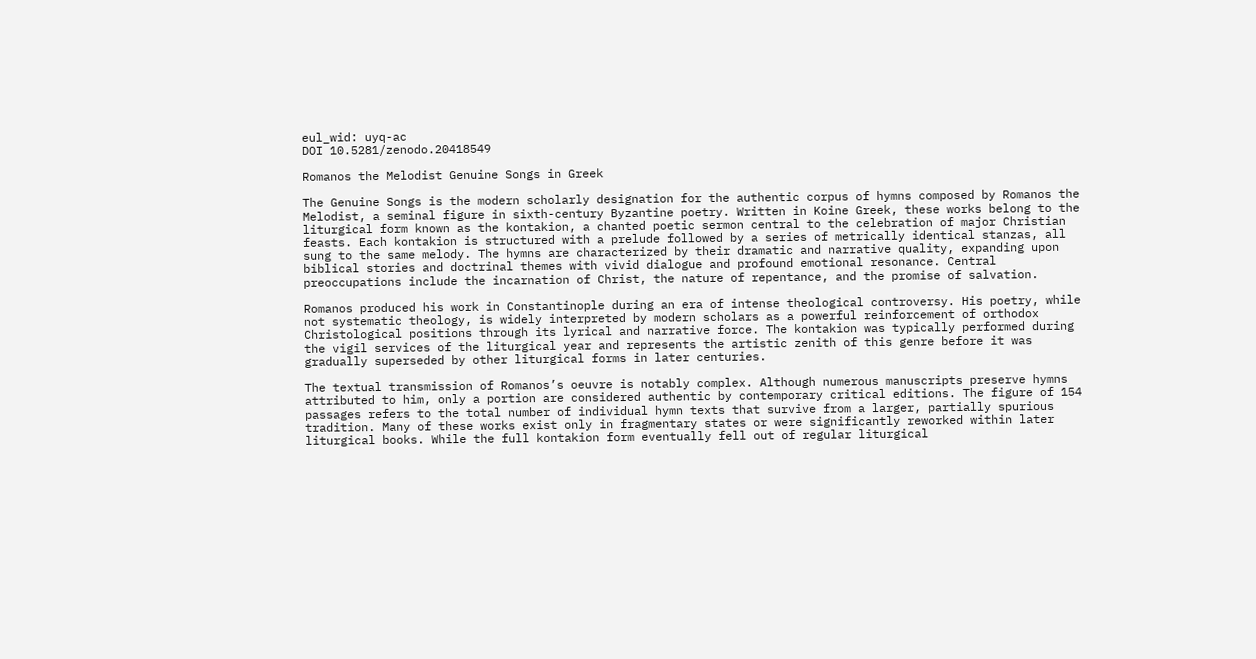eul_wid: uyq-ac
DOI 10.5281/zenodo.20418549

Romanos the Melodist Genuine Songs in Greek

The Genuine Songs is the modern scholarly designation for the authentic corpus of hymns composed by Romanos the Melodist, a seminal figure in sixth-century Byzantine poetry. Written in Koine Greek, these works belong to the liturgical form known as the kontakion, a chanted poetic sermon central to the celebration of major Christian feasts. Each kontakion is structured with a prelude followed by a series of metrically identical stanzas, all sung to the same melody. The hymns are characterized by their dramatic and narrative quality, expanding upon biblical stories and doctrinal themes with vivid dialogue and profound emotional resonance. Central preoccupations include the incarnation of Christ, the nature of repentance, and the promise of salvation.

Romanos produced his work in Constantinople during an era of intense theological controversy. His poetry, while not systematic theology, is widely interpreted by modern scholars as a powerful reinforcement of orthodox Christological positions through its lyrical and narrative force. The kontakion was typically performed during the vigil services of the liturgical year and represents the artistic zenith of this genre before it was gradually superseded by other liturgical forms in later centuries.

The textual transmission of Romanos’s oeuvre is notably complex. Although numerous manuscripts preserve hymns attributed to him, only a portion are considered authentic by contemporary critical editions. The figure of 154 passages refers to the total number of individual hymn texts that survive from a larger, partially spurious tradition. Many of these works exist only in fragmentary states or were significantly reworked within later liturgical books. While the full kontakion form eventually fell out of regular liturgical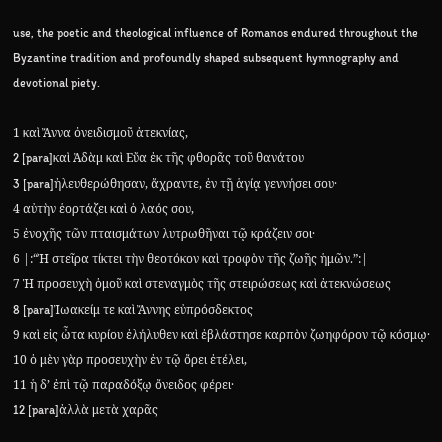use, the poetic and theological influence of Romanos endured throughout the Byzantine tradition and profoundly shaped subsequent hymnography and devotional piety.

1 καὶ Ἄννα ὀνειδισμοῦ ἀτεκνίας,
2 [para]καὶ Ἀδὰμ καὶ Εὔα ἐκ τῆς φθορᾶς τοῦ θανάτου
3 [para]ἠλευθερώθησαν, ἄχραντε, ἐν τῇ ἁγίᾳ γεννήσει σου·
4 αὐτὴν ἑορτάζει καὶ ὁ λαός σου,
5 ἐνοχῆς τῶν πταισμάτων λυτρωθῆναι τῷ κράζειν σοι·
6 |:“Ἡ στεῖρα τίκτει τὴν θεοτόκον καὶ τροφὸν τῆς ζωῆς ἡμῶν.”:|
7 Ἡ προσευχὴ ὁμοῦ καὶ στεναγμὸς τῆς στειρώσεως καὶ ἀτεκνώσεως
8 [para]Ἰωακείμ τε καὶ Ἄννης εὐπρόσδεκτος
9 καὶ εἰς ὦτα κυρίου ἐλήλυθεν καὶ ἐβλάστησε καρπὸν ζωηφόρον τῷ κόσμῳ·
10 ὁ μὲν γὰρ προσευχὴν ἐν τῷ ὄρει ἐτέλει,
11 ἡ δ’ ἐπὶ τῷ παραδόξῳ ὄνειδος φέρει·
12 [para]ἀλλὰ μετὰ χαρᾶς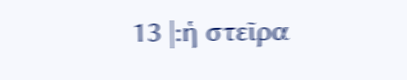13 |:ἡ στεῖρα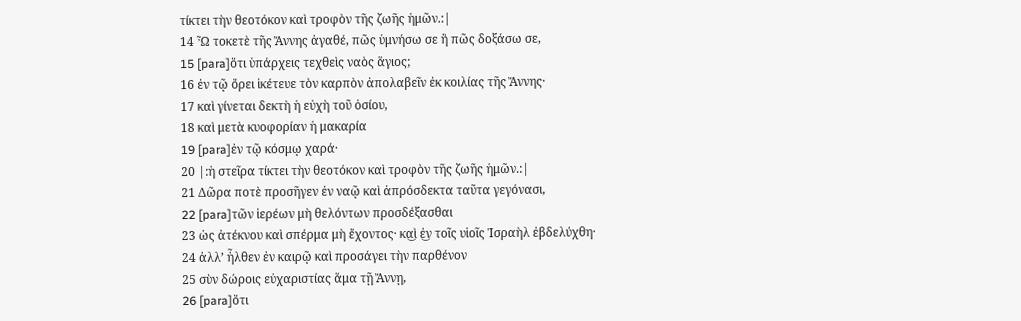τίκτει τὴν θεοτόκον καὶ τροφὸν τῆς ζωῆς ἡμῶν.:|
14 Ὦ τοκετὲ τῆς Ἄννης ἀγαθέ, πῶς ὑμνήσω σε ἢ πῶς δοξάσω σε,
15 [para]ὅτι ὑπάρχεις τεχθεὶς ναὸς ἅγιος;
16 ἐν τῷ ὄρει ἱκέτευε τὸν καρπὸν ἀπολαβεῖν ἐκ κοιλίας τῆς Ἄννης·
17 καὶ γίνεται δεκτὴ ἡ εὐχὴ τοῦ ὁσίου,
18 καὶ μετὰ κυοφορίαν ἡ μακαρία
19 [para]ἐν τῷ κόσμῳ χαρά·
20 |:ἡ στεῖρα τίκτει τὴν θεοτόκον καὶ τροφὸν τῆς ζωῆς ἡμῶν.:|
21 Δῶρα ποτὲ προσῆγεν ἐν ναῷ καὶ ἀπρόσδεκτα ταῦτα γεγόνασι,
22 [para]τῶν ἱερέων μὴ θελόντων προσδέξασθαι
23 ὡς ἀτέκνου καὶ σπέρμα μὴ ἔχοντος· κα͜ὶ ἐ͜ν τοῖς υἱοῖς Ἰσραὴλ ἐβδελύχθη·
24 ἀλλ’ ἦλθεν ἐν καιρῷ καὶ προσάγει τὴν παρθένον
25 σὺν δώροις εὐχαριστίας ἅμα τῇ Ἄννῃ,
26 [para]ὅτι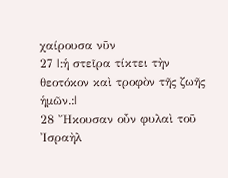χαίρουσα νῦν
27 |:ἡ στεῖρα τίκτει τὴν θεοτόκον καὶ τροφὸν τῆς ζωῆς ἡμῶν.:|
28 Ἤκουσαν οὖν φυλαὶ τοῦ Ἰσραὴλ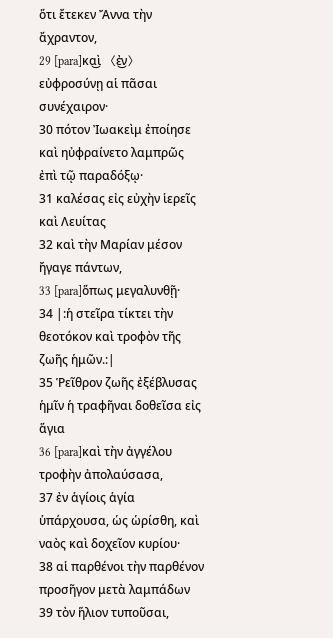ὅτι ἔτεκεν Ἄννα τὴν ἄχραντον,
29 [para]κα͜ὶ 〈ἐ͜ν〉 εὐφροσύνῃ αἱ πᾶσαι συνέχαιρον·
30 πότον Ἰωακεὶμ ἐποίησε καὶ ηὐφραίνετο λαμπρῶς ἐπὶ τῷ παραδόξῳ·
31 καλέσας εἰς εὐχὴν ἱερεῖς καὶ Λευίτας
32 καὶ τὴν Μαρίαν μέσον ἤγαγε πάντων,
33 [para]ὅπως μεγαλυνθῇ·
34 |:ἡ στεῖρα τίκτει τὴν θεοτόκον καὶ τροφὸν τῆς ζωῆς ἡμῶν.:|
35 Ῥεῖθρον ζωῆς ἐξέβλυσας ἡμῖν ἡ τραφῆναι δοθεῖσα εἰς ἅγια
36 [para]καὶ τὴν ἀγγέλου τροφὴν ἀπολαύσασα,
37 ἐν ἁγίοις ἁγία ὑπάρχουσα, ὡς ὡρίσθη, καὶ ναὸς καὶ δοχεῖον κυρίου·
38 αἱ παρθένοι τὴν παρθένον προσῆγον μετὰ λαμπάδων
39 τὸν ἥλιον τυποῦσαι,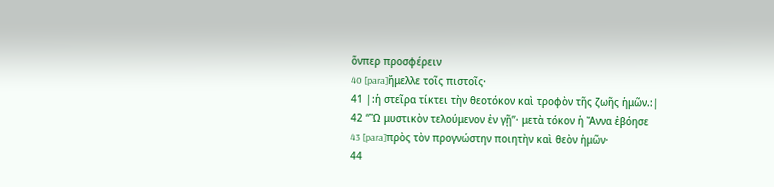ὅνπερ προσφέρειν
40 [para]ἤμελλε τοῖς πιστοῖς·
41 |:ἡ στεῖρα τίκτει τὴν θεοτόκον καὶ τροφὸν τῆς ζωῆς ἡμῶν.:|
42 “Ὢ μυστικὸν τελούμενον ἐν γῇ”· μετὰ τόκον ἡ Ἄννα ἐβόησε
43 [para]πρὸς τὸν προγνώστην ποιητὴν καὶ θεὸν ἡμῶν·
44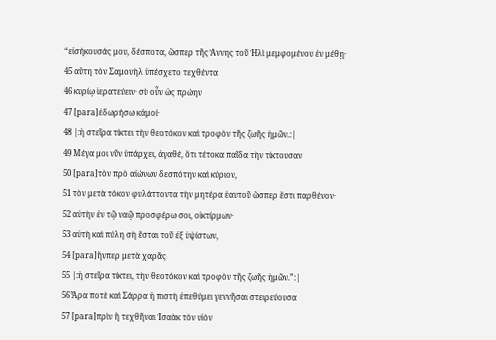“εἰσήκουσάς μου, δέσποτα, ὥσπερ τῆς Ἄννης τοῦ Ἠλὶ μεμφομένου ἐν μέθῃ·
45 αὕτη τὸν Σαμουὴλ ὑπέσχετο τεχθέντα
46 κυρίῳ ἱερατεύειν· σὺ οὖν ὡς πρώην
47 [para]ἐδωρήσω κἀμοί·
48 |:ἡ στεῖρα τίκτει τὴν θεοτόκον καὶ τροφὸν τῆς ζωῆς ἡμῶν.:|
49 Μέγα μοι νῦν ὑπάρχει, ἀγαθέ, ὅτι τέτοκα παῖδα τὴν τίκτουσαν
50 [para]τὸν πρὸ αἰώνων δεσπότην καὶ κύριον,
51 τὸν μετὰ τόκον φυλάττοντα τὴν μητέρα ἑαυτοῦ ὥσπερ ἔστι παρθένον·
52 αὐτὴν ἐν τῷ ναῷ προσφέρω σοι, οἰκτίρμων·
53 αὐτὴ καὶ πύλη σὴ ἔσται τοῦ ἐξ ὑψίστων,
54 [para]ἥνπερ μετὰ χαρᾶς
55 |:ἡ στεῖρα τίκτει, τὴν θεοτόκον καὶ τροφὸν τῆς ζωῆς ἡμῶν.”:|
56 Ἆρα ποτὲ καὶ Σάρρα ἡ πιστὴ ἐπεθύμει γεννῆσαι στειρεύουσα
57 [para]πρὶν ἢ τεχθῆναι Ἰσαὰκ τὸν υἱὸν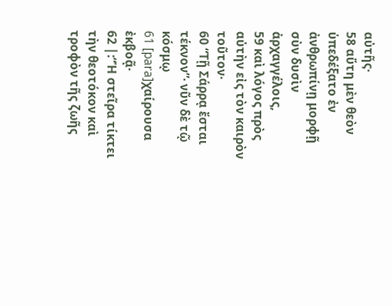αὐτῆς·
58 αὕτη μὲν θεὸν ὑπεδέξατο ἐν ἀνθρωπίνῃ μορφῇ σὺν δυσὶν ἀρχαγγέλοις,
59 καὶ λόγος πρὸς αὐτὴν εἰς τὸν καιρὸν τοῦτον·
60 “Τῇ Σάρρᾳ ἔσται τέκνον”· νῦν δὲ τῷ κόσμῳ
61 [para]χαίρουσα ἐκβοᾷ·
62 |:“Ἡ στεῖρα τίκτει τὴν θεοτόκον καὶ τροφὸν τῆς ζωῆς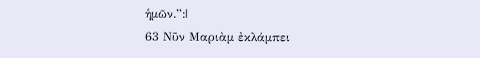ἡμῶν.”:|
63 Νῦν Μαριὰμ ἐκλάμπει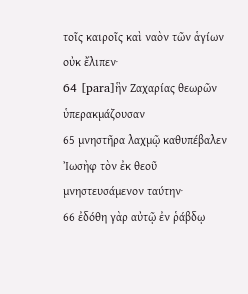τοῖς καιροῖς καὶ ναὸν τῶν ἁγίων οὐκ ἔλιπεν·
64 [para]ἣν Ζαχαρίας θεωρῶν ὑπερακμάζουσαν
65 μνηστῆρα λαχμῷ καθυπέβαλεν Ἰωσὴφ τὸν ἐκ θεοῦ μνηστευσάμενον ταύτην·
66 ἐδόθη γὰρ αὐτῷ ἐν ῥάβδῳ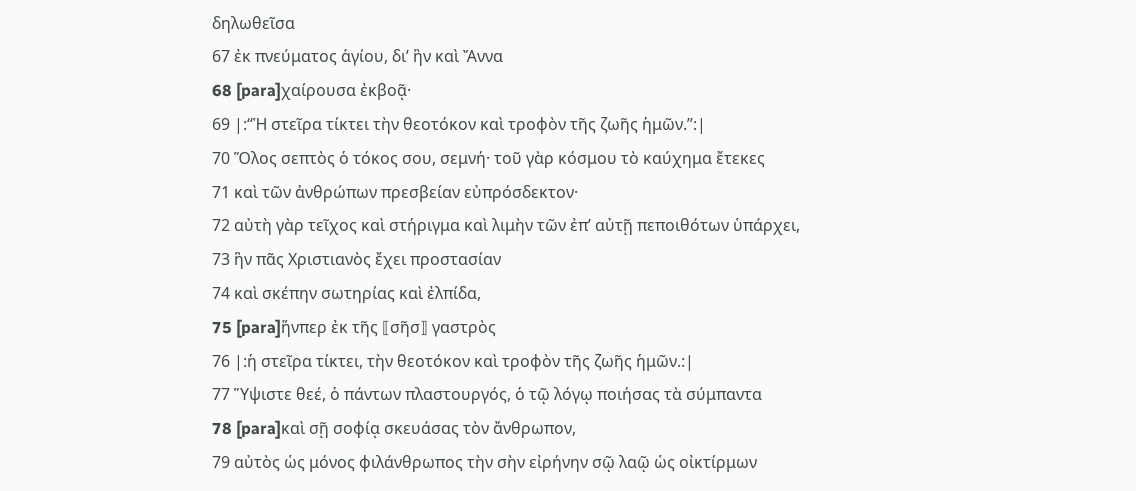δηλωθεῖσα
67 ἐκ πνεύματος ἁγίου, δι’ ἣν καὶ Ἄννα
68 [para]χαίρουσα ἐκβοᾷ·
69 |:“Ἡ στεῖρα τίκτει τὴν θεοτόκον καὶ τροφὸν τῆς ζωῆς ἡμῶν.”:|
70 Ὅλος σεπτὸς ὁ τόκος σου, σεμνή· τοῦ γὰρ κόσμου τὸ καύχημα ἔτεκες
71 καὶ τῶν ἀνθρώπων πρεσβείαν εὐπρόσδεκτον·
72 αὐτὴ γὰρ τεῖχος καὶ στήριγμα καὶ λιμὴν τῶν ἐπ’ αὐτῇ πεποιθότων ὑπάρχει,
73 ἣν πᾶς Χριστιανὸς ἔχει προστασίαν
74 καὶ σκέπην σωτηρίας καὶ ἐλπίδα,
75 [para]ἥνπερ ἐκ τῆς ⟦σῆσ⟧ γαστρὸς
76 |:ἡ στεῖρα τίκτει, τὴν θεοτόκον καὶ τροφὸν τῆς ζωῆς ἡμῶν.:|
77 Ὕψιστε θεέ, ὁ πάντων πλαστουργός, ὁ τῷ λόγῳ ποιήσας τὰ σύμπαντα
78 [para]καὶ σῇ σοφίᾳ σκευάσας τὸν ἄνθρωπον,
79 αὐτὸς ὡς μόνος φιλάνθρωπος τὴν σὴν εἰρήνην σῷ λαῷ ὡς οἰκτίρμων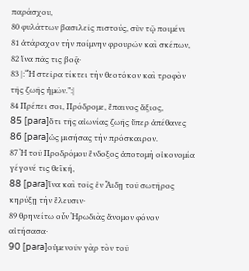παράσχου,
80 φυλάττων βασιλεῖς πιστούς, σὺν τῷ ποιμένι
81 ἀτάραχον τὴν ποίμνην φρουρῶν καὶ σκέπων,
82 ἵνα πᾶς τις βοᾷ·
83 |:“Ἡ στεῖρα τίκτει τὴν θεοτόκον καὶ τροφὸν τῆς ζωῆς ἡμῶν.”:|
84 Πρέπει σοι, Πρόδρομε, ἔπαινος ἄξιος,
85 [para]ὅτι τῆς αἰωνίας ζωῆς ὕπερ ἀπέθανες
86 [para]ὡς μισήσας τὴν πρόσκαιρον.
87 Ἡ τοῦ Προδρόμου ἔνδοξος ἀποτομὴ οἰκονομία γέγονέ τις θεϊκή,
88 [para]ἵνα καὶ τοῖς ἐν Ἅιδῃ τοῦ σωτῆρος κηρύξῃ τὴν ἔλευσιν·
89 θρηνείτω οὖν Ἡρωδιὰς ἄνομον φόνον αἰτήσασα·
90 [para]οὐμενοῦν γὰρ τὸν τοῦ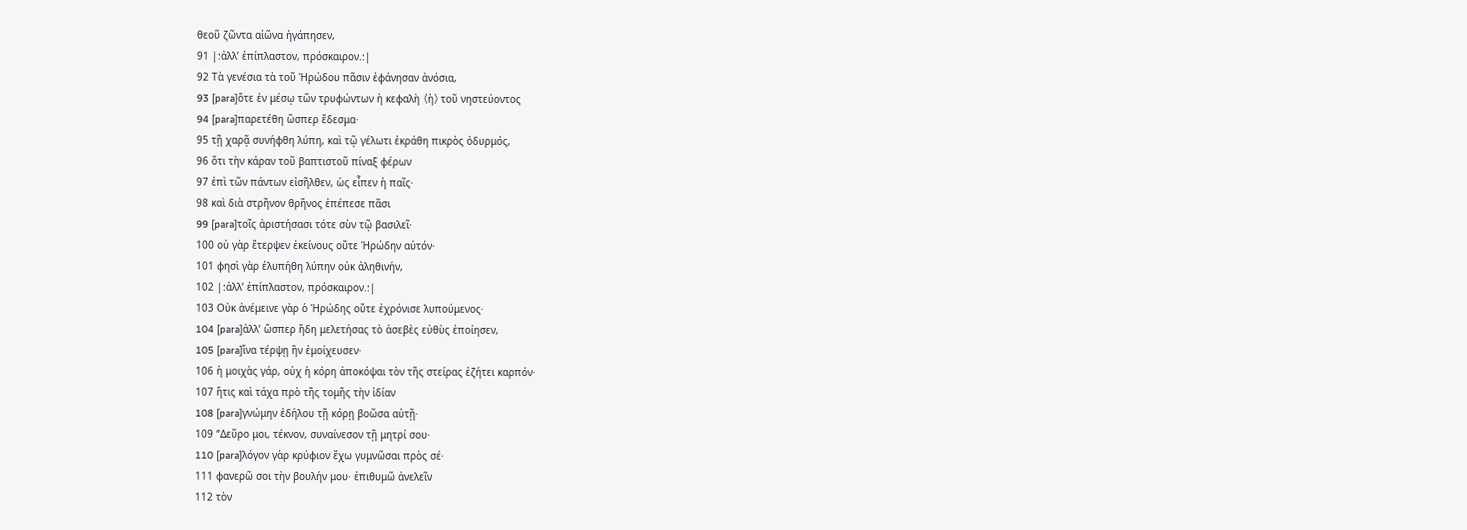θεοῦ ζῶντα αἰῶνα ἠγάπησεν,
91 |:ἀλλ’ ἐπίπλαστον, πρόσκαιρον.:|
92 Τὰ γενέσια τὰ τοῦ Ἡρώδου πᾶσιν ἐφάνησαν ἀνόσια,
93 [para]ὅτε ἐν μέσῳ τῶν τρυφώντων ἡ κεφαλὴ 〈ἡ〉 τοῦ νηστεύοντος
94 [para]παρετέθη ὥσπερ ἔδεσμα·
95 τῇ χαρᾷ συνήφθη λύπη, καὶ τῷ γέλωτι ἐκράθη πικρὸς ὀδυρμός,
96 ὅτι τὴν κάραν τοῦ βαπτιστοῦ πίναξ φέρων
97 ἐπὶ τῶν πάντων εἰσῆλθεν, ὡς εἶπεν ἡ παῖς·
98 καὶ διὰ στρῆνον θρῆνος ἐπέπεσε πᾶσι
99 [para]τοῖς ἀριστήσασι τότε σὺν τῷ βασιλεῖ·
100 οὐ γὰρ ἔτερψεν ἐκείνους οὔτε Ἡρώδην αὐτόν·
101 φησὶ γὰρ ἐλυπήθη λύπην οὐκ ἀληθινήν,
102 |:ἀλλ’ ἐπίπλαστον, πρόσκαιρον.:|
103 Οὐκ ἀνέμεινε γὰρ ὁ Ἡρώδης οὔτε ἐχρόνισε λυπούμενος·
104 [para]ἀλλ’ ὥσπερ ἤδη μελετήσας τὸ ἀσεβὲς εὐθὺς ἐποίησεν,
105 [para]ἵνα τέρψῃ ἣν ἐμοίχευσεν·
106 ἡ μοιχὰς γάρ, οὐχ ἡ κόρη ἀποκόψαι τὸν τῆς στείρας ἐζήτει καρπόν·
107 ἥτις καὶ τάχα πρὸ τῆς τομῆς τὴν ἰδίαν
108 [para]γνώμην ἐδήλου τῇ κόρῃ βοῶσα αὐτῇ·
109 “Δεῦρο μοι, τέκνον, συναίνεσον τῇ μητρί σου·
110 [para]λόγον γὰρ κρύφιον ἔχω γυμνῶσαι πρὸς σέ·
111 φανερῶ σοι τὴν βουλήν μου· ἐπιθυμῶ ἀνελεῖν
112 τὸν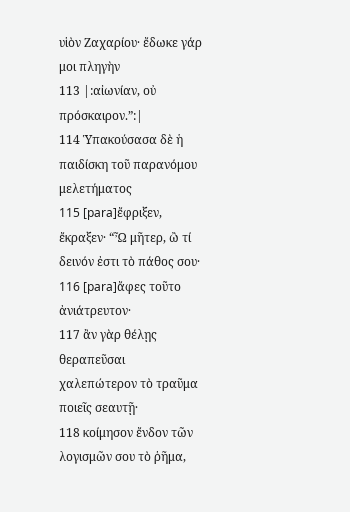υἱὸν Ζαχαρίου· ἔδωκε γάρ μοι πληγὴν
113 |:αἰωνίαν, οὐ πρόσκαιρον.”:|
114 Ὑπακούσασα δὲ ἡ παιδίσκη τοῦ παρανόμου μελετήματος
115 [para]ἔφριξεν, ἔκραξεν· “Ὦ μῆτερ, ὢ τί δεινόν ἐστι τὸ πάθος σου·
116 [para]ἄφες τοῦτο ἀνιάτρευτον·
117 ἂν γὰρ θέλῃς θεραπεῦσαι χαλεπώτερον τὸ τραῦμα ποιεῖς σεαυτῇ·
118 κοίμησον ἔνδον τῶν λογισμῶν σου τὸ ῥῆμα,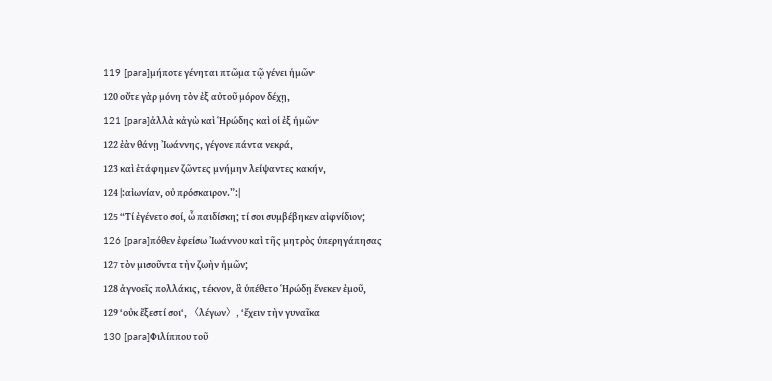119 [para]μήποτε γένηται πτῶμα τῷ γένει ἡμῶν·
120 οὔτε γὰρ μόνη τὸν ἐξ αὐτοῦ μόρον δέχῃ,
121 [para]ἀλλὰ κἀγὼ καὶ Ἡρώδης καὶ οἱ ἐξ ἡμῶν·
122 ἐὰν θάνῃ Ἰωάννης, γέγονε πάντα νεκρά,
123 καὶ ἐτάφημεν ζῶντες μνήμην λείψαντες κακήν,
124 |:αἰωνίαν, οὐ πρόσκαιρον.”:|
125 “Τί ἐγένετο σοί, ὦ παιδίσκη; τί σοι συμβέβηκεν αἰφνίδιον;
126 [para]πόθεν ἐφείσω Ἰωάννου καὶ τῆς μητρὸς ὑπερηγάπησας
127 τὸν μισοῦντα τὴν ζωὴν ἡμῶν;
128 ἀγνοεῖς πολλάκις, τέκνον, ἃ ὑπέθετο Ἡρώδῃ ἕνεκεν ἐμοῦ,
129 ‘οὐκ ἔξεστί σοι‘, 〈λέγων〉, ‘ἔχειν τὴν γυναῖκα
130 [para]Φιλίππου τοῦ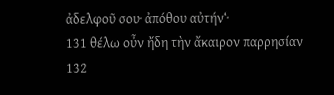ἀδελφοῦ σου· ἀπόθου αὐτήν‘·
131 θέλω οὖν ἤδη τὴν ἄκαιρον παρρησίαν
132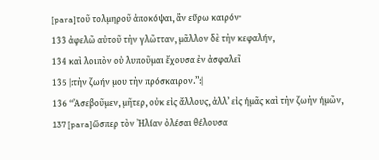[para]τοῦ τολμηροῦ ἀποκόψαι, ἂν εὕρω καιρόν·
133 ἀφελῶ αὐτοῦ τὴν γλῶτταν, μᾶλλον δὲ τὴν κεφαλήν,
134 καὶ λοιπὸν οὐ λυποῦμαι ἔχουσα ἐν ἀσφαλεῖ
135 |:τὴν ζωήν μου τὴν πρόσκαιρον.”:|
136 “Ἀσεβοῦμεν, μῆτερ, οὐκ εἰς ἄλλους, ἀλλ’ εἰς ἡμᾶς καὶ τὴν ζωὴν ἡμῶν,
137 [para]ὥσπερ τὸν Ἠλίαν ὀλέσαι θέλουσα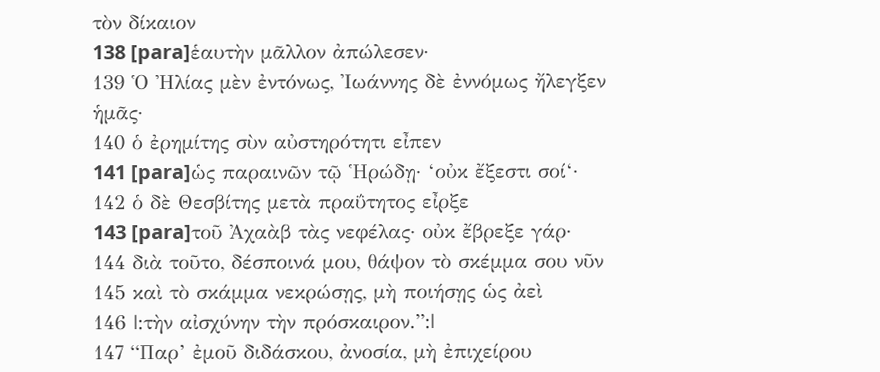τὸν δίκαιον
138 [para]ἑαυτὴν μᾶλλον ἀπώλεσεν·
139 Ὁ Ἠλίας μὲν ἐντόνως, Ἰωάννης δὲ ἐννόμως ἤλεγξεν ἡμᾶς·
140 ὁ ἐρημίτης σὺν αὐστηρότητι εἶπεν
141 [para]ὡς παραινῶν τῷ Ἡρώδῃ· ‘οὐκ ἔξεστι σοί‘·
142 ὁ δὲ Θεσβίτης μετὰ πραΰτητος εἶρξε
143 [para]τοῦ Ἀχαὰβ τὰς νεφέλας· οὐκ ἔβρεξε γάρ·
144 διὰ τοῦτο, δέσποινά μου, θάψον τὸ σκέμμα σου νῦν
145 καὶ τὸ σκάμμα νεκρώσῃς, μὴ ποιήσῃς ὡς ἀεὶ
146 |:τὴν αἰσχύνην τὴν πρόσκαιρον.”:|
147 “Παρ’ ἐμοῦ διδάσκου, ἀνοσία, μὴ ἐπιχείρου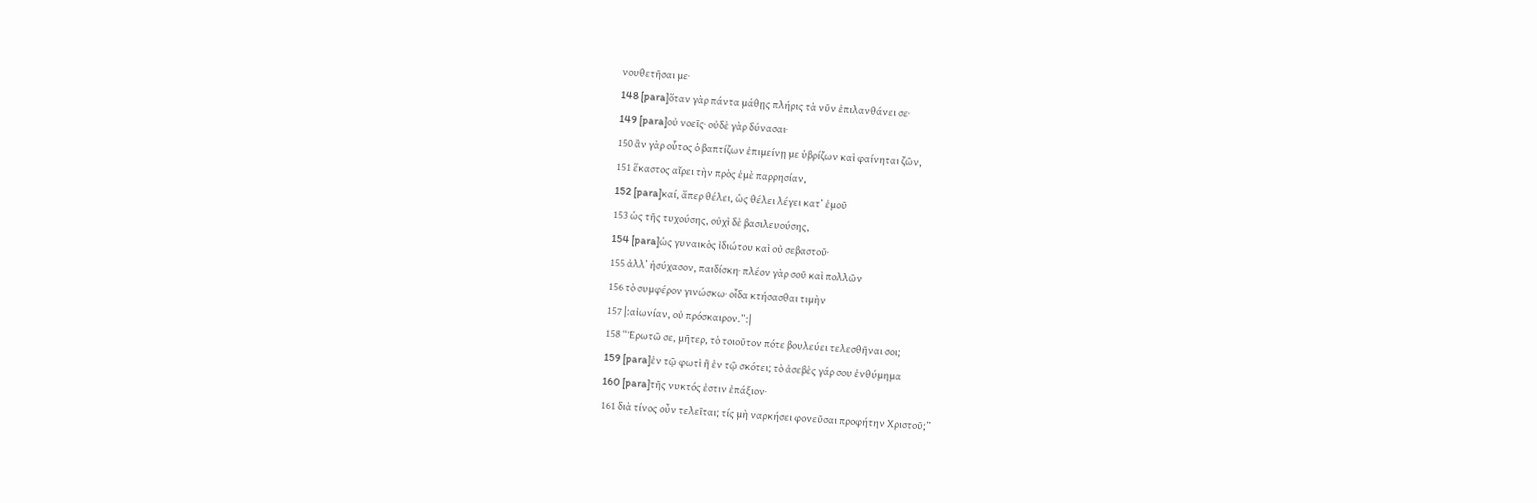νουθετῆσαι με·
148 [para]ὅταν γὰρ πάντα μάθῃς πλήρις τὰ νῦν ἐπιλανθάνει σε·
149 [para]οὐ νοεῖς· οὐδὲ γὰρ δύνασαι·
150 ἂν γὰρ οὗτος ὁ βαπτίζων ἐπιμείνῃ με ὑβρίζων καὶ φαίνηται ζῶν,
151 ἕκαστος αἴρει τὴν πρὸς ἐμὲ παρρησίαν,
152 [para]καί, ἅπερ θέλει, ὡς θέλει λέγει κατ’ ἐμοῦ
153 ὡς τῆς τυχούσης, οὐχὶ δὲ βασιλευούσης,
154 [para]ὡς γυναικὸς ἰδιώτου καὶ οὐ σεβαστοῦ·
155 ἀλλ’ ἡσύχασον, παιδίσκη· πλέον γὰρ σοῦ καὶ πολλῶν
156 τὸ συμφέρον γινώσκω· οἶδα κτήσασθαι τιμὴν
157 |:αἰωνίαν, οὐ πρόσκαιρον.”:|
158 “Ἐρωτῶ σε, μῆτερ, τὸ τοιοῦτον πότε βουλεύει τελεσθῆναι σοι;
159 [para]ἐν τῷ φωτὶ ἢ ἐν τῷ σκότει; τὸ ἀσεβὲς γάρ σου ἐνθύμημα
160 [para]τῆς νυκτός ἐστιν ἐπάξιον·
161 διὰ τίνος οὖν τελεῖται; τίς μὴ ναρκήσει φονεῦσαι προφήτην Χριστοῦ;”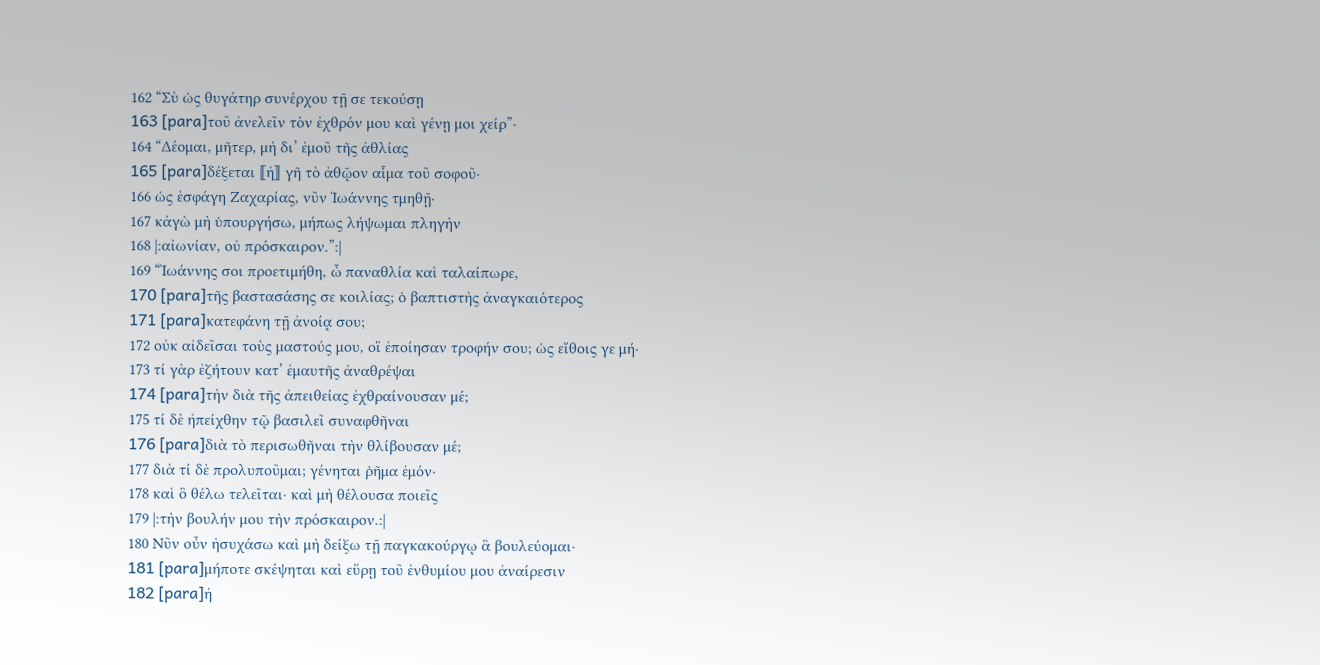162 “Σὺ ὡς θυγάτηρ συνέρχου τῇ σε τεκούσῃ
163 [para]τοῦ ἀνελεῖν τὸν ἐχθρόν μου καὶ γένῃ μοι χείρ”·
164 “Δέομαι, μῆτερ, μὴ δι’ ἐμοῦ τῆς ἀθλίας
165 [para]δέξεται ⟦ἡ⟧ γῆ τὸ ἀθῷον αἷμα τοῦ σοφοῦ·
166 ὡς ἐσφάγη Ζαχαρίας, νῦν Ἰωάννης τμηθῇ·
167 κἀγὼ μὴ ὑπουργήσω, μήπως λήψωμαι πληγὴν
168 |:αἰωνίαν, οὐ πρόσκαιρον.”:|
169 “Ἰωάννης σοι προετιμήθη, ὦ παναθλία καὶ ταλαίπωρε,
170 [para]τῆς βαστασάσης σε κοιλίας; ὁ βαπτιστὴς ἀναγκαιότερος
171 [para]κατεφάνη τῇ ἀνοίᾳ σου;
172 οὐκ αἰδεῖσαι τοὺς μαστούς μου, οἳ ἐποίησαν τροφήν σου; ὡς εἴθοις γε μή·
173 τί γὰρ ἐζήτουν κατ’ ἐμαυτῆς ἀναθρέψαι
174 [para]τὴν διὰ τῆς ἀπειθείας ἐχθραίνουσαν μέ;
175 τί δὲ ἠπείχθην τῷ βασιλεῖ συναφθῆναι
176 [para]διὰ τὸ περισωθῆναι τὴν θλίβουσαν μέ;
177 διὰ τί δὲ προλυποῦμαι; γένηται ῥῆμα ἐμόν·
178 καὶ ὃ θέλω τελεῖται· καὶ μὴ θέλουσα ποιεῖς
179 |:τὴν βουλήν μου τὴν πρόσκαιρον.:|
180 Νῦν οὖν ἡσυχάσω καὶ μὴ δείξω τῇ παγκακούργῳ ἃ βουλεύομαι·
181 [para]μήποτε σκέψηται καὶ εὕρῃ τοῦ ἐνθυμίου μου ἀναίρεσιν
182 [para]ἡ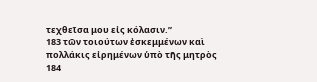τεχθεῖσα μου εἰς κόλασιν.”
183 τῶν τοιούτων ἐσκεμμένων καὶ πολλάκις εἰρημένων ὑπὸ τῆς μητρὸς
184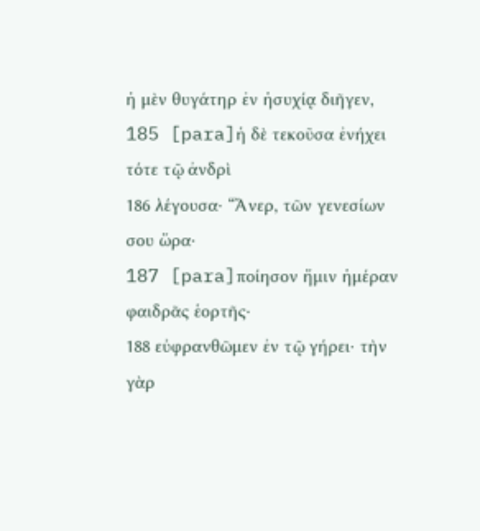ἡ μὲν θυγάτηρ ἐν ἡσυχίᾳ διῆγεν,
185 [para]ἡ δὲ τεκοῦσα ἐνήχει τότε τῷ ἀνδρὶ
186 λέγουσα· “Ἄνερ, τῶν γενεσίων σου ὥρα·
187 [para]ποίησον ἥμιν ἡμέραν φαιδρᾶς ἑορτῆς·
188 εὐφρανθῶμεν ἐν τῷ γήρει· τὴν γὰρ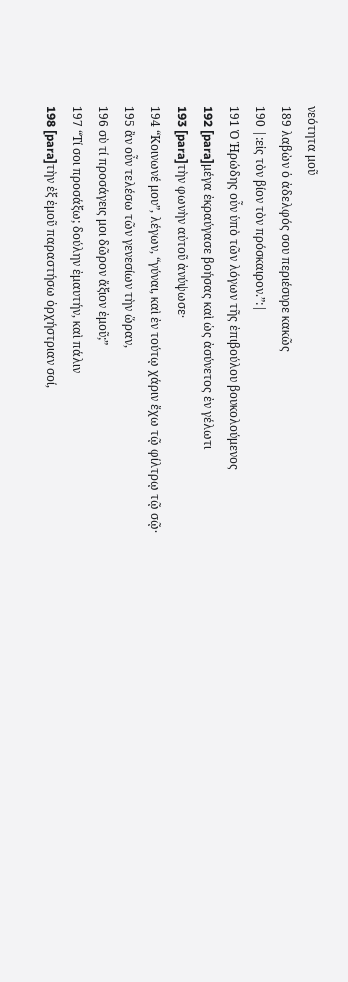νεότητα μοῦ
189 λαβὼν ὁ ἀδελφός σου περιέσυρε κακῶς
190 |:εἰς τὸν βίον τὸν πρόσκαιρον.”:|
191 Ὁ Ἡρώδης οὖν ὑπὸ τῶν λόγων τῆς ἐπιβούλου βουκολούμενος
192 [para]μέγα ἐκραύγασε βοήσας καὶ ὡς ἀσύνετος ἐν γέλωτι
193 [para]τὴν φωνὴν αὐτοῦ ἀνύψωσε·
194 “Κοινωνέ μου”, λέγων, “γύναι, καὶ ἐν τούτῳ χάριν ἔχω τῷ φίλτρῳ τῷ σῷ·
195 ἂν οὖν τελέσω τῶν γενεσίων τὴν ὥραν,
196 σὺ τί προσάγεις μοι δῶρον ἄξιον ἐμοῦ;”
197 “Τί σοι προσάξω; δούλην ἐμαυτήν, καὶ πάλιν
198 [para]τὴν ἐξ ἐμοῦ παραστήσω ὀρχήστριαν σοί,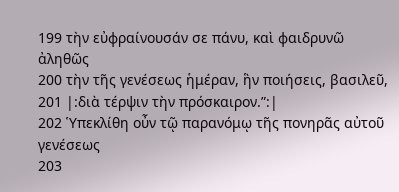199 τὴν εὐφραίνουσάν σε πάνυ, καὶ φαιδρυνῶ ἀληθῶς
200 τὴν τῆς γενέσεως ἡμέραν, ἣν ποιήσεις, βασιλεῦ,
201 |:διὰ τέρψιν τὴν πρόσκαιρον.”:|
202 Ὑπεκλίθη οὖν τῷ παρανόμῳ τῆς πονηρᾶς αὐτοῦ γενέσεως
203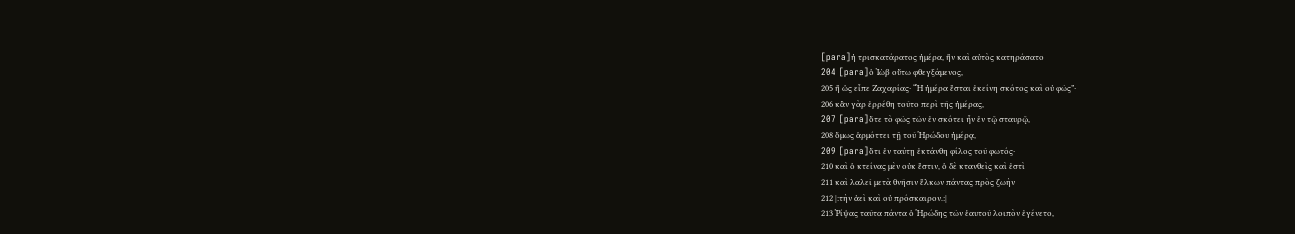[para]ἡ τρισκατάρατος ἡμέρα, ἣν καὶ αὐτὸς κατηράσατο
204 [para]ὁ Ἰὼβ οὕτω φθεγξάμενος,
205 ἢ ὡς εἶπε Ζαχαρίας· “Ἡ ἡμέρα ἔσται ἐκείνη σκότος καὶ οὐ φῶς”·
206 κἂν γὰρ ἐρρέθη τοῦτο περὶ τῆς ἡμέρας,
207 [para]ὅτε τὸ φῶς τῶν ἐν σκότει ἦν ἐν τῷ σταυρῷ,
208 ὅμως ἁρμόττει τῇ τοῦ Ἡρώδου ἡμέρᾳ,
209 [para]ὅτι ἐν ταύτῃ ἐκτάνθη φίλος τοῦ φωτός·
210 καὶ ὁ κτείνας μὲν οὐκ ἔστιν, ὁ δὲ κτανθεὶς καὶ ἐστὶ
211 καὶ λαλεῖ μετὰ θνῆσιν ἕλκων πάντας πρὸς ζωὴν
212 |:τὴν ἀεὶ καὶ οὐ πρόσκαιρον.:|
213 Ῥίψας ταῦτα πάντα ὁ Ἡρώδης τῶν ἑαυτοῦ λοιπὸν ἐγένετο,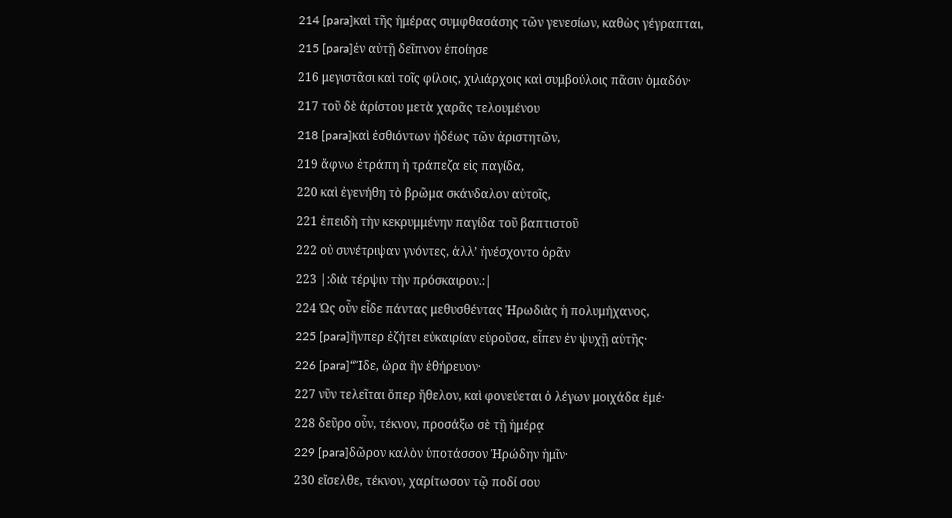214 [para]καὶ τῆς ἡμέρας συμφθασάσης τῶν γενεσίων, καθὼς γέγραπται,
215 [para]ἐν αὐτῇ δεῖπνον ἐποίησε
216 μεγιστᾶσι καὶ τοῖς φίλοις, χιλιάρχοις καὶ συμβούλοις πᾶσιν ὁμαδόν·
217 τοῦ δὲ ἀρίστου μετὰ χαρᾶς τελουμένου
218 [para]καὶ ἐσθιόντων ἡδέως τῶν ἀριστητῶν,
219 ἄφνω ἐτράπη ἡ τράπεζα εἰς παγίδα,
220 καὶ ἐγενήθη τὸ βρῶμα σκάνδαλον αὐτοῖς,
221 ἐπειδὴ τὴν κεκρυμμένην παγίδα τοῦ βαπτιστοῦ
222 οὐ συνέτριψαν γνόντες, ἀλλ’ ἠνέσχοντο ὁρᾶν
223 |:διὰ τέρψιν τὴν πρόσκαιρον.:|
224 Ὡς οὖν εἶδε πάντας μεθυσθέντας Ἡρωδιὰς ἡ πολυμήχανος,
225 [para]ἥνπερ ἐζήτει εὐκαιρίαν εὑροῦσα, εἶπεν ἐν ψυχῇ αὑτῆς·
226 [para]“Ἴδε, ὥρα ἣν ἐθήρευον·
227 νῦν τελεῖται ὅπερ ἤθελον, καὶ φονεύεται ὁ λέγων μοιχάδα ἐμέ·
228 δεῦρο οὖν, τέκνον, προσάξω σὲ τῇ ἡμέρᾳ
229 [para]δῶρον καλὸν ὑποτάσσον Ἡρώδην ἡμῖν·
230 εἴσελθε, τέκνον, χαρίτωσον τῷ ποδί σου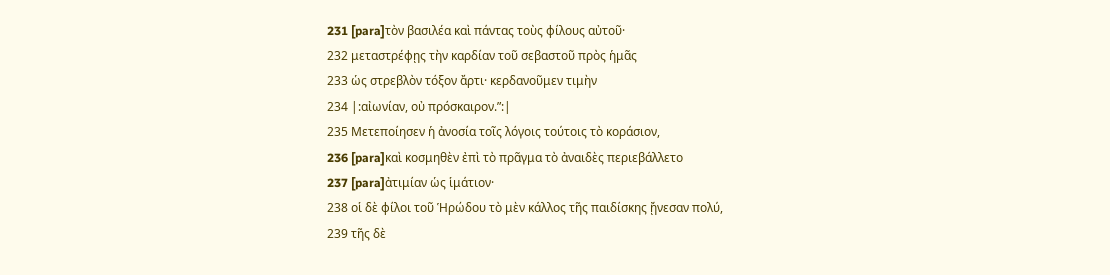231 [para]τὸν βασιλέα καὶ πάντας τοὺς φίλους αὐτοῦ·
232 μεταστρέφῃς τὴν καρδίαν τοῦ σεβαστοῦ πρὸς ἡμᾶς
233 ὡς στρεβλὸν τόξον ἄρτι· κερδανοῦμεν τιμὴν
234 |:αἰωνίαν, οὐ πρόσκαιρον.”:|
235 Μετεποίησεν ἡ ἀνοσία τοῖς λόγοις τούτοις τὸ κοράσιον,
236 [para]καὶ κοσμηθὲν ἐπὶ τὸ πρᾶγμα τὸ ἀναιδὲς περιεβάλλετο
237 [para]ἀτιμίαν ὡς ἱμάτιον·
238 οἱ δὲ φίλοι τοῦ Ἡρώδου τὸ μὲν κάλλος τῆς παιδίσκης ᾔνεσαν πολύ,
239 τῆς δὲ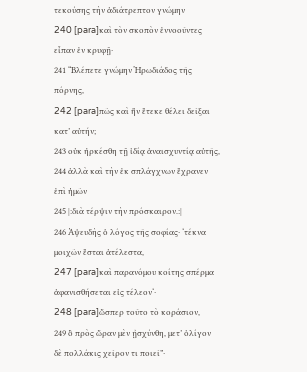τεκούσης τὴν ἀδιάτρεπτον γνώμην
240 [para]καὶ τὸν σκοπὸν ἐννοοῦντες εἶπαν ἐν κρυφῇ·
241 “Βλέπετε γνώμην Ἡρωδιάδος τῆς πόρνης,
242 [para]πῶς καὶ ἣν ἔτεκε θέλει δεῖξαι κατ’ αὐτήν;
243 οὐκ ἠρκέσθη τῇ ἰδίᾳ ἀναισχυντίᾳ αὐτῆς,
244 ἀλλὰ καὶ τὴν ἐκ σπλάγχνων ἔχρανεν ἐπὶ ἡμῶν
245 |:διὰ τέρψιν τὴν πρόσκαιρον.:|
246 Ἀψευδὴς ὁ λόγος τῆς σοφίας· ‘τέκνα μοιχῶν ἔσται ἀτέλεστα,
247 [para]καὶ παρανόμου κοίτης σπέρμα ἀφανισθήσεται εἰς τέλεον‘·
248 [para]ὥσπερ τοῦτο τὸ κοράσιον,
249 ὃ πρὸς ὥραν μὲν ᾐσχύνθη, μετ’ ὀλίγον δὲ πολλάκις χεῖρον τι ποιεῖ”·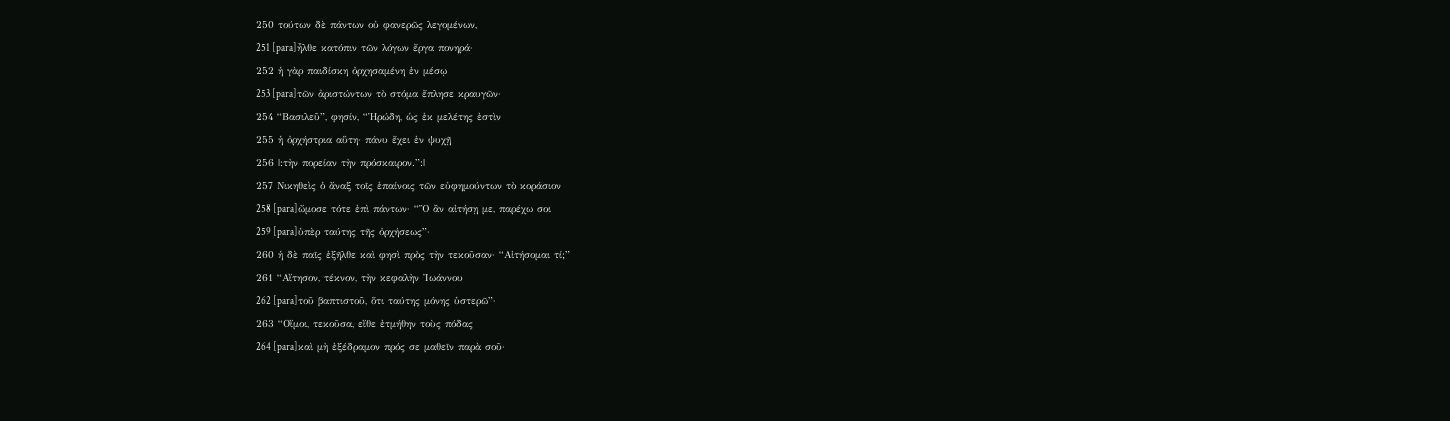250 τούτων δὲ πάντων οὐ φανερῶς λεγομένων,
251 [para]ἦλθε κατόπιν τῶν λόγων ἔργα πονηρά·
252 ἡ γὰρ παιδίσκη ὀρχησαμένη ἐν μέσῳ
253 [para]τῶν ἀριστώντων τὸ στόμα ἔπλησε κραυγῶν·
254 “Βασιλεῦ”, φησίν, “Ἡρώδη, ὡς ἐκ μελέτης ἐστὶν
255 ἡ ὀρχήστρια αὕτη· πάνυ ἔχει ἐν ψυχῇ
256 |:τὴν πορείαν τὴν πρόσκαιρον.”:|
257 Νικηθεὶς ὁ ἄναξ τοῖς ἐπαίνοις τῶν εὐφημούντων τὸ κοράσιον
258 [para]ὤμοσε τότε ἐπὶ πάντων· “Ὃ ἂν αἰτήσῃ με, παρέχω σοι
259 [para]ὑπὲρ ταύτης τῆς ὀρχήσεως”·
260 ἡ δὲ παῖς ἐξῆλθε καὶ φησὶ πρὸς τὴν τεκοῦσαν· “Αἰτήσομαι τί;”
261 “Αἴτησον, τέκνον, τὴν κεφαλὴν Ἰωάννου
262 [para]τοῦ βαπτιστοῦ, ὅτι ταύτης μόνης ὑστερῶ”·
263 “Οἴμοι, τεκοῦσα, εἴθε ἐτμήθην τοὺς πόδας
264 [para]καὶ μὴ ἐξέδραμον πρός σε μαθεῖν παρὰ σοῦ·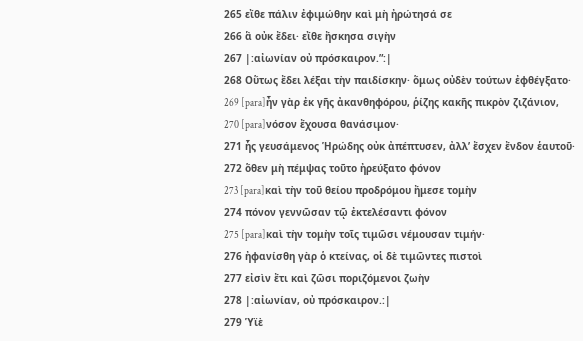265 εἴθε πάλιν ἐφιμώθην καὶ μὴ ἠρώτησά σε
266 ἃ οὐκ ἔδει· εἴθε ἤσκησα σιγὴν
267 |:αἰωνίαν οὐ πρόσκαιρον.”:|
268 Οὕτως ἔδει λέξαι τὴν παιδίσκην· ὅμως οὐδὲν τούτων ἐφθέγξατο·
269 [para]ἦν γὰρ ἐκ γῆς ἀκανθηφόρου, ῥίζης κακῆς πικρὸν ζιζάνιον,
270 [para]νόσον ἔχουσα θανάσιμον·
271 ἧς γευσάμενος Ἡρώδης οὐκ ἀπέπτυσεν, ἀλλ’ ἔσχεν ἔνδον ἑαυτοῦ·
272 ὅθεν μὴ πέμψας τοῦτο ἠρεύξατο φόνον
273 [para]καὶ τὴν τοῦ θείου προδρόμου ἤμεσε τομὴν
274 πόνον γεννῶσαν τῷ ἐκτελέσαντι φόνον
275 [para]καὶ τὴν τομὴν τοῖς τιμῶσι νέμουσαν τιμήν·
276 ἠφανίσθη γὰρ ὁ κτείνας, οἱ δὲ τιμῶντες πιστοὶ
277 εἰσὶν ἔτι καὶ ζῶσι ποριζόμενοι ζωὴν
278 |:αἰωνίαν, οὐ πρόσκαιρον.:|
279 Ὑϊὲ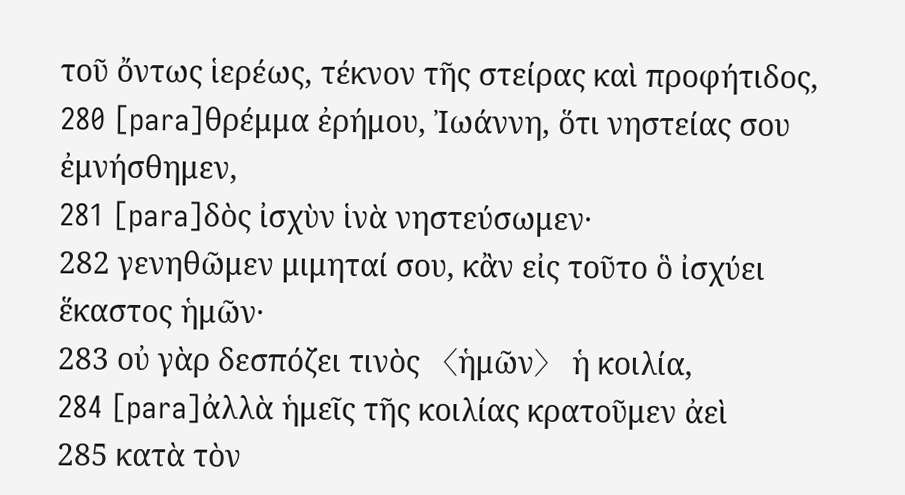τοῦ ὄντως ἱερέως, τέκνον τῆς στείρας καὶ προφήτιδος,
280 [para]θρέμμα ἐρήμου, Ἰωάννη, ὅτι νηστείας σου ἐμνήσθημεν,
281 [para]δὸς ἰσχὺν ἱνὰ νηστεύσωμεν·
282 γενηθῶμεν μιμηταί σου, κἂν εἰς τοῦτο ὃ ἰσχύει ἕκαστος ἡμῶν·
283 οὐ γὰρ δεσπόζει τινὸς 〈ἡμῶν〉 ἡ κοιλία,
284 [para]ἀλλὰ ἡμεῖς τῆς κοιλίας κρατοῦμεν ἀεὶ
285 κατὰ τὸν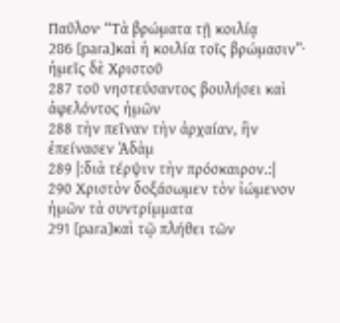Παῦλον· “Τὰ βρώματα τῇ κοιλίᾳ
286 [para]καὶ ἡ κοιλία τοῖς βρώμασιν”· ἡμεῖς δὲ Χριστοῦ
287 τοῦ νηστεύσαντος βουλήσει καὶ ἀφελόντος ἡμῶν
288 τὴν πεῖναν τὴν ἀρχαίαν, ἣν ἐπείνασεν Ἀδὰμ
289 |:διὰ τέρψιν τὴν πρόσκαιρον.:|
290 Χριστὸν δοξάσωμεν τὸν ἰώμενον ἡμῶν τὰ συντρίμματα
291 [para]καὶ τῷ πλήθει τῶν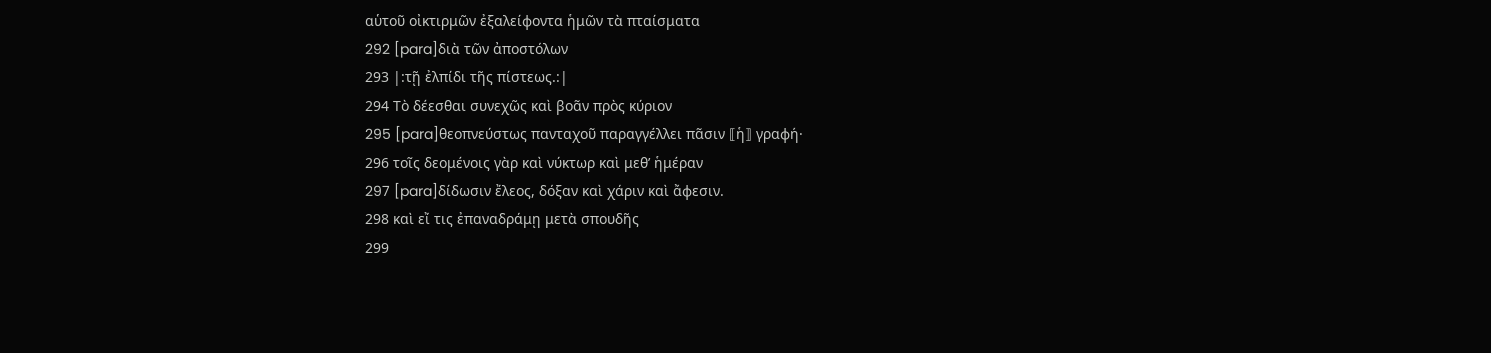αὑτοῦ οἰκτιρμῶν ἐξαλείφοντα ἡμῶν τὰ πταίσματα
292 [para]διὰ τῶν ἀποστόλων
293 |:τῇ ἐλπίδι τῆς πίστεως.:|
294 Τὸ δέεσθαι συνεχῶς καὶ βοᾶν πρὸς κύριον
295 [para]θεοπνεύστως πανταχοῦ παραγγέλλει πᾶσιν ⟦ἡ⟧ γραφή·
296 τοῖς δεομένοις γὰρ καὶ νύκτωρ καὶ μεθ’ ἡμέραν
297 [para]δίδωσιν ἔλεος, δόξαν καὶ χάριν καὶ ἄφεσιν.
298 καὶ εἴ τις ἐπαναδράμῃ μετὰ σπουδῆς
299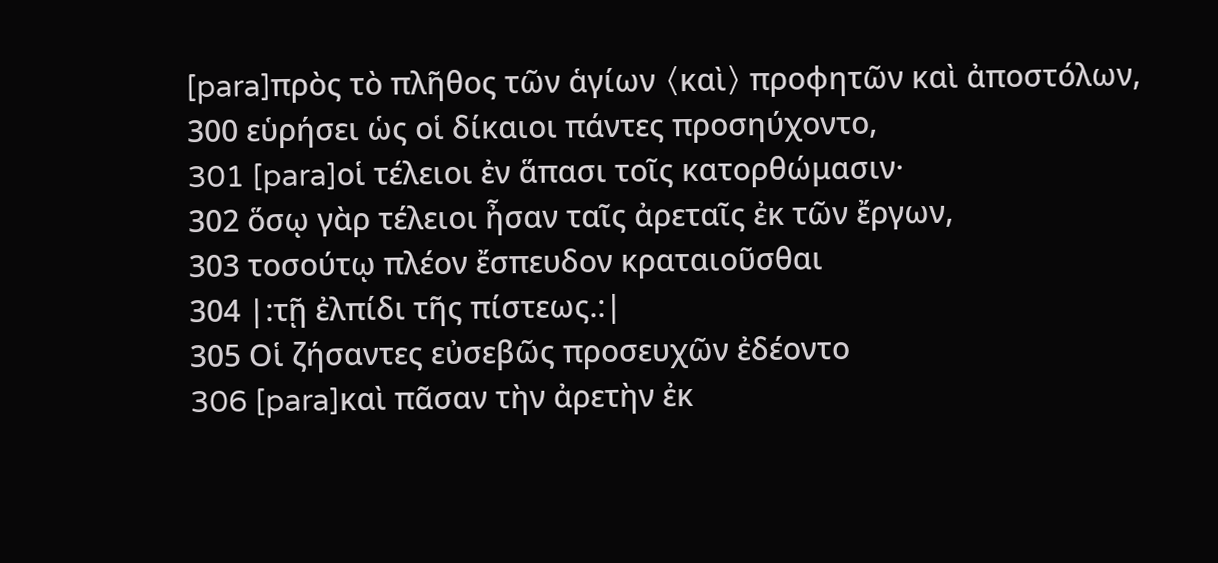[para]πρὸς τὸ πλῆθος τῶν ἁγίων 〈καὶ〉 προφητῶν καὶ ἀποστόλων,
300 εὑρήσει ὡς οἱ δίκαιοι πάντες προσηύχοντο,
301 [para]οἱ τέλειοι ἐν ἅπασι τοῖς κατορθώμασιν·
302 ὅσῳ γὰρ τέλειοι ἦσαν ταῖς ἀρεταῖς ἐκ τῶν ἔργων,
303 τοσούτῳ πλέον ἔσπευδον κραταιοῦσθαι
304 |:τῇ ἐλπίδι τῆς πίστεως.:|
305 Οἱ ζήσαντες εὐσεβῶς προσευχῶν ἐδέοντο
306 [para]καὶ πᾶσαν τὴν ἀρετὴν ἐκ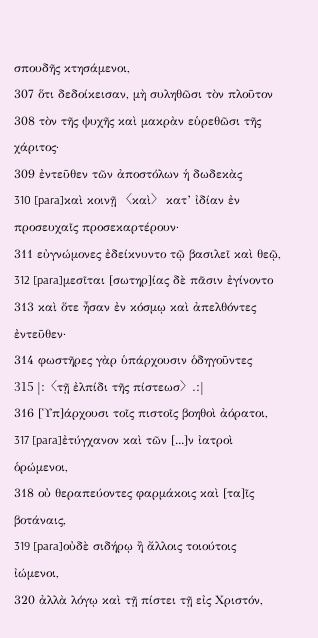σπουδῆς κτησάμενοι,
307 ὅτι δεδοίκεισαν, μὴ συληθῶσι τὸν πλοῦτον
308 τὸν τῆς ψυχῆς καὶ μακρὰν εὑρεθῶσι τῆς χάριτος·
309 ἐντεῦθεν τῶν ἀποστόλων ἡ δωδεκὰς
310 [para]καὶ κοινῇ 〈καὶ〉 κατ’ ἰδίαν ἐν προσευχαῖς προσεκαρτέρουν·
311 εὐγνώμονες ἐδείκνυντο τῷ βασιλεῖ καὶ θεῷ,
312 [para]μεσῖται [σωτηρ]ίας δὲ πᾶσιν ἐγίνοντο
313 καὶ ὅτε ἦσαν ἐν κόσμῳ καὶ ἀπελθόντες ἐντεῦθεν·
314 φωστῆρες γὰρ ὑπάρχουσιν ὁδηγοῦντες
315 |:〈τῇ ἐλπίδι τῆς πίστεωσ〉.:|
316 [Ὑπ]άρχουσι τοῖς πιστοῖς βοηθοὶ ἀόρατοι,
317 [para]ἐτύγχανον καὶ τῶν [...]ν ἰατροὶ ὁρώμενοι,
318 οὐ θεραπεύοντες φαρμάκοις καὶ [τα]ῖς βοτάναις,
319 [para]οὐδὲ σιδήρῳ ἢ ἄλλοις τοιούτοις ἰώμενοι,
320 ἀλλὰ λόγῳ καὶ τῇ πίστει τῇ εἰς Χριστόν,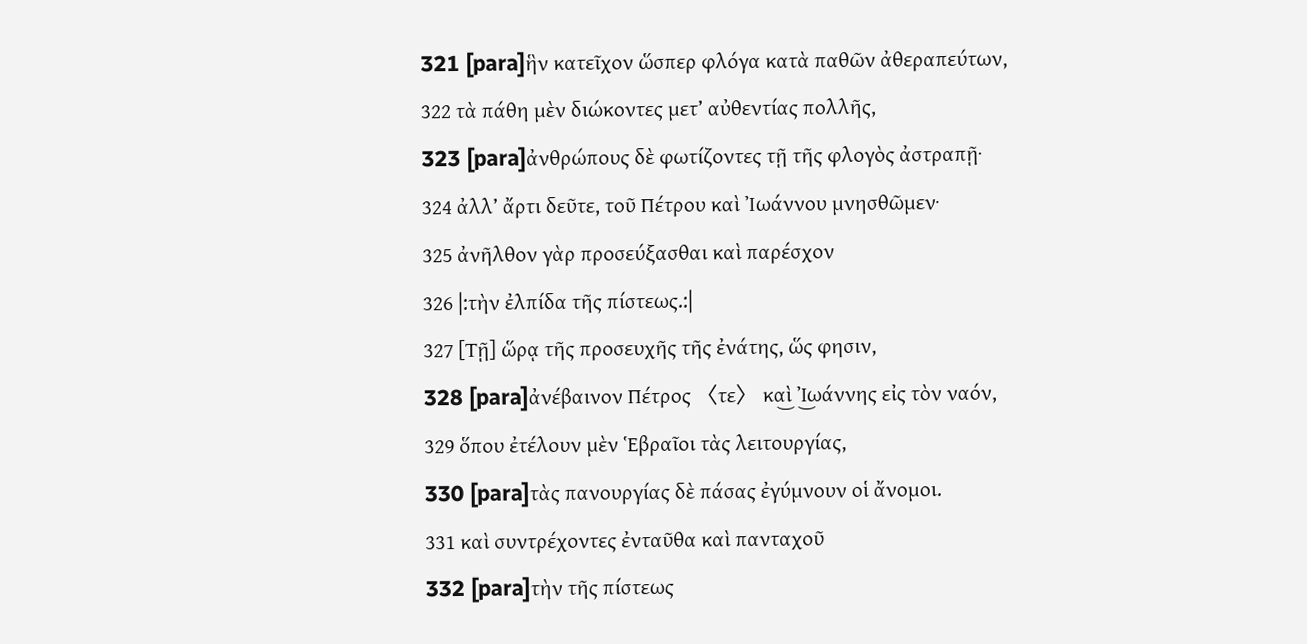321 [para]ἣν κατεῖχον ὥσπερ φλόγα κατὰ παθῶν ἀθεραπεύτων,
322 τὰ πάθη μὲν διώκοντες μετ’ αὐθεντίας πολλῆς,
323 [para]ἀνθρώπους δὲ φωτίζοντες τῇ τῆς φλογὸς ἀστραπῇ·
324 ἀλλ’ ἄρτι δεῦτε, τοῦ Πέτρου καὶ Ἰωάννου μνησθῶμεν·
325 ἀνῆλθον γὰρ προσεύξασθαι καὶ παρέσχον
326 |:τὴν ἐλπίδα τῆς πίστεως.:|
327 [Τῇ] ὥρᾳ τῆς προσευχῆς τῆς ἐνάτης, ὥς φησιν,
328 [para]ἀνέβαινον Πέτρος 〈τε〉 κα͜ὶ Ἰ͜ωάννης εἰς τὸν ναόν,
329 ὅπου ἐτέλουν μὲν Ἑβραῖοι τὰς λειτουργίας,
330 [para]τὰς πανουργίας δὲ πάσας ἐγύμνουν οἱ ἄνομοι.
331 καὶ συντρέχοντες ἐνταῦθα καὶ πανταχοῦ
332 [para]τὴν τῆς πίστεως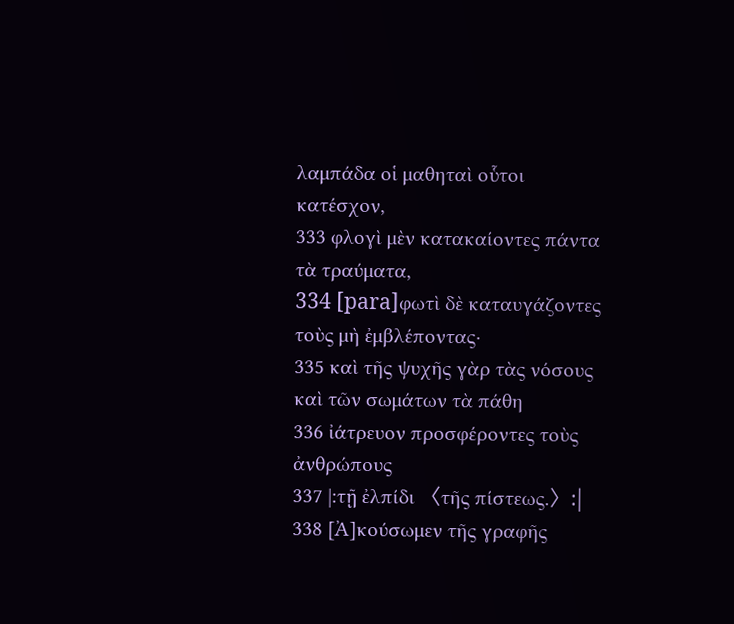λαμπάδα οἱ μαθηταὶ οὗτοι κατέσχον,
333 φλογὶ μὲν κατακαίοντες πάντα τὰ τραύματα,
334 [para]φωτὶ δὲ καταυγάζοντες τοὺς μὴ ἐμβλέποντας·
335 καὶ τῆς ψυχῆς γὰρ τὰς νόσους καὶ τῶν σωμάτων τὰ πάθη
336 ἰάτρευον προσφέροντες τοὺς ἀνθρώπους
337 |:τῇ ἐλπίδι 〈τῆς πίστεως.〉:|
338 [Ἀ]κούσωμεν τῆς γραφῆς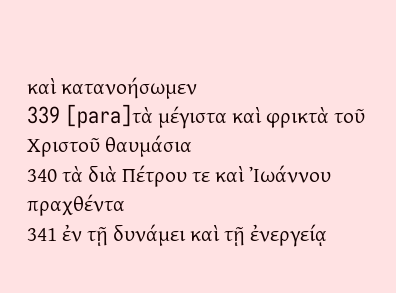καὶ κατανοήσωμεν
339 [para]τὰ μέγιστα καὶ φρικτὰ τοῦ Χριστοῦ θαυμάσια
340 τὰ διὰ Πέτρου τε καὶ Ἰωάννου πραχθέντα
341 ἐν τῇ δυνάμει καὶ τῇ ἐνεργείᾳ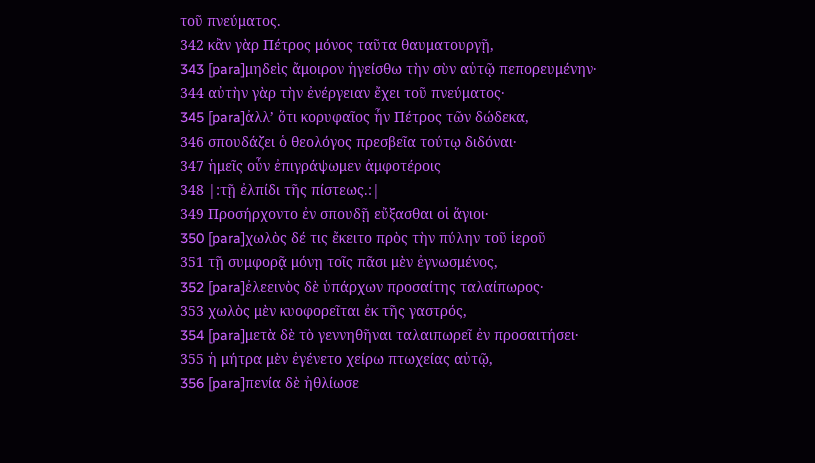τοῦ πνεύματος.
342 κἂν γὰρ Πέτρος μόνος ταῦτα θαυματουργῇ,
343 [para]μηδεὶς ἄμοιρον ἡγείσθω τὴν σὺν αὐτῷ πεπορευμένην·
344 αὐτὴν γὰρ τὴν ἐνέργειαν ἔχει τοῦ πνεύματος·
345 [para]ἀλλ’ ὅτι κορυφαῖος ἦν Πέτρος τῶν δώδεκα,
346 σπουδάζει ὁ θεολόγος πρεσβεῖα τούτῳ διδόναι·
347 ἡμεῖς οὖν ἐπιγράψωμεν ἀμφοτέροις
348 |:τῇ ἐλπίδι τῆς πίστεως.:|
349 Προσήρχοντο ἐν σπουδῇ εὔξασθαι οἱ ἅγιοι·
350 [para]χωλὸς δέ τις ἔκειτο πρὸς τὴν πύλην τοῦ ἱεροῦ
351 τῇ συμφορᾷ μόνῃ τοῖς πᾶσι μὲν ἐγνωσμένος,
352 [para]ἐλεεινὸς δὲ ὑπάρχων προσαίτης ταλαίπωρος·
353 χωλὸς μὲν κυοφορεῖται ἐκ τῆς γαστρός,
354 [para]μετὰ δὲ τὸ γεννηθῆναι ταλαιπωρεῖ ἐν προσαιτήσει·
355 ἡ μήτρα μὲν ἐγένετο χείρω πτωχείας αὐτῷ,
356 [para]πενία δὲ ἠθλίωσε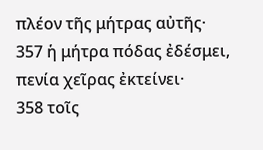πλέον τῆς μήτρας αὐτῆς·
357 ἡ μήτρα πόδας ἐδέσμει, πενία χεῖρας ἐκτείνει·
358 τοῖς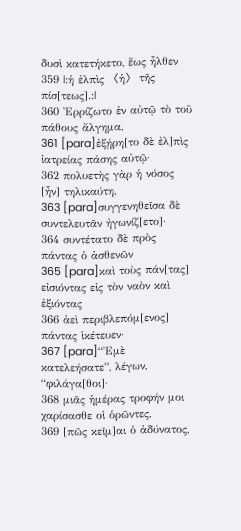δυσὶ κατετήκετο, ἕως ἦλθεν
359 |:ἡ ἐλπὶς 〈ἡ〉 τῆς πίσ[τεως].:|
360 Ἐρρίζωτο ἐν αὐτῷ τὸ τοῦ πάθους ἄλγημα,
361 [para]ἐξῄρη[το δὲ ἐλ]πὶς ἰατρείας πάσης αὐτῷ·
362 πολυετὴς γὰρ ἡ νόσος [ἦν] τηλικαύτη,
363 [para]συγγενηθεῖσα δὲ συντελευτᾶν ἠγωνίζ[ετο]·
364 συντέτατο δὲ πρὸς πάντας ὁ ἀσθενῶν
365 [para]καὶ τοὺς πάν[τας] εἰσιόντας εἰς τὸν ναὸν καὶ ἐξιόντας
366 ἀεὶ περιβλεπόμ[ενος] πάντας ἱκέτευεν·
367 [para]“Ἐμὲ κατελεήσατε”, λέγων, “φιλάγα[θοι]·
368 μιᾶς ἡμέρας τροφήν μοι χαρίσασθε οἱ ὁρῶντες,
369 [πῶς κεῖμ]αι ὁ ἀδύνατος,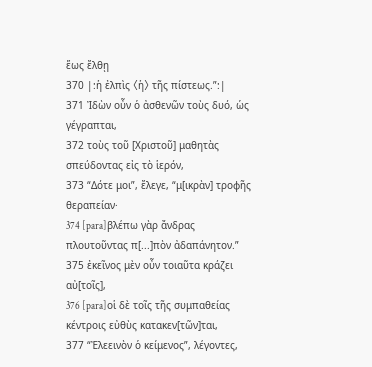ἕως ἔλθῃ
370 |:ἡ ἐλπὶς 〈ἡ〉 τῆς πίστεως.”:|
371 Ἰδὼν οὖν ὁ ἀσθενῶν τοὺς δυό, ὡς γέγραπται,
372 τοὺς τοῦ [Χριστοῦ] μαθητὰς σπεύδοντας εἰς τὸ ἱερόν,
373 “Δότε μοι”, ἔλεγε, “μ[ικρὰν] τροφῆς θεραπείαν·
374 [para]βλέπω γὰρ ἄνδρας πλουτοῦντας π[...]πὸν ἀδαπάνητον.”
375 ἐκεῖνος μὲν οὖν τοιαῦτα κράζει αὐ[τοῖς],
376 [para]οἱ δὲ τοῖς τῆς συμπαθείας κέντροις εὐθὺς κατακεν[τῶν]ται,
377 “Ἐλεεινὸν ὁ κείμενος”, λέγοντες,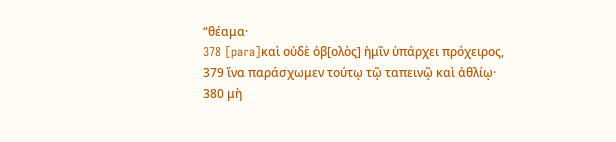“θέαμα·
378 [para]καὶ οὐδὲ ὀβ[ολὸς] ἡμῖν ὑπάρχει πρόχειρος,
379 ἵνα παράσχωμεν τούτῳ τῷ ταπεινῷ καὶ ἀθλίῳ·
380 μὴ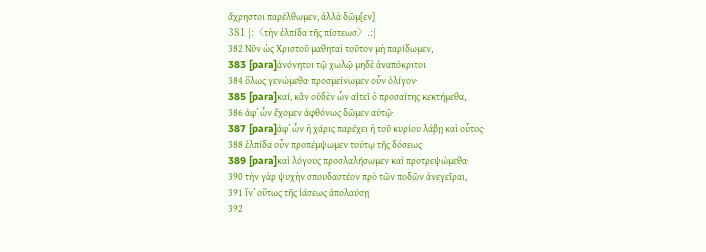ἄχρηστοι παρέλθωμεν, ἀλλὰ δῶμ[εν]
381 |:〈τὴν ἐλπίδα τῆς πίστεωσ〉.:|
382 Νῦν ὡς Χριστοῦ μαθηταὶ τοῦτον μὴ παρίδωμεν,
383 [para]ἀνόνητοι τῷ χωλῷ μηδὲ ἀναπόκριτοι
384 ὅλως γενώμεθα· προσμείνωμεν οὖν ὀλίγον·
385 [para]καί, κἂν οὐδὲν ὧν αἰτεῖ ὁ προσαίτης κεκτήμεθα,
386 ἀφ’ ὧν ἔχομεν ἀφθόνως δῶμεν αὐτῷ·
387 [para]ἀφ’ ὧν ἡ χάρις παρέχει ἡ τοῦ κυρίου λάβῃ καὶ οὗτος·
388 ἐλπίδα οὖν προπέμψωμεν τούτῳ τῆς δόσεως
389 [para]καὶ λόγους προσλαλήσωμεν καὶ προτρεψώμεθα·
390 τὴν γὰρ ψυχὴν σπουδαστέον πρὸ τῶν ποδῶν ἀνεγεῖραι,
391 ἵν’ οὕτως τῆς ἰάσεως ἀπολαύσῃ
392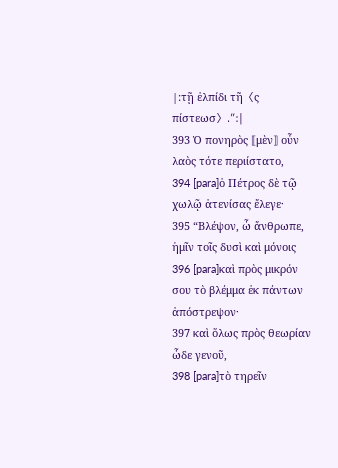|:τῇ ἐλπίδι τῆ〈ς πίστεωσ〉.”:|
393 Ὁ πονηρὸς ⟦μὲν⟧ οὖν λαὸς τότε περιίστατο,
394 [para]ὁ Πέτρος δὲ τῷ χωλῷ ἀτενίσας ἔλεγε·
395 “Βλέψον, ὦ ἄνθρωπε, ἡμῖν τοῖς δυσὶ καὶ μόνοις
396 [para]καὶ πρὸς μικρόν σου τὸ βλέμμα ἐκ πάντων ἀπόστρεψον·
397 καὶ ὅλως πρὸς θεωρίαν ὧδε γενοῦ,
398 [para]τὸ τηρεῖν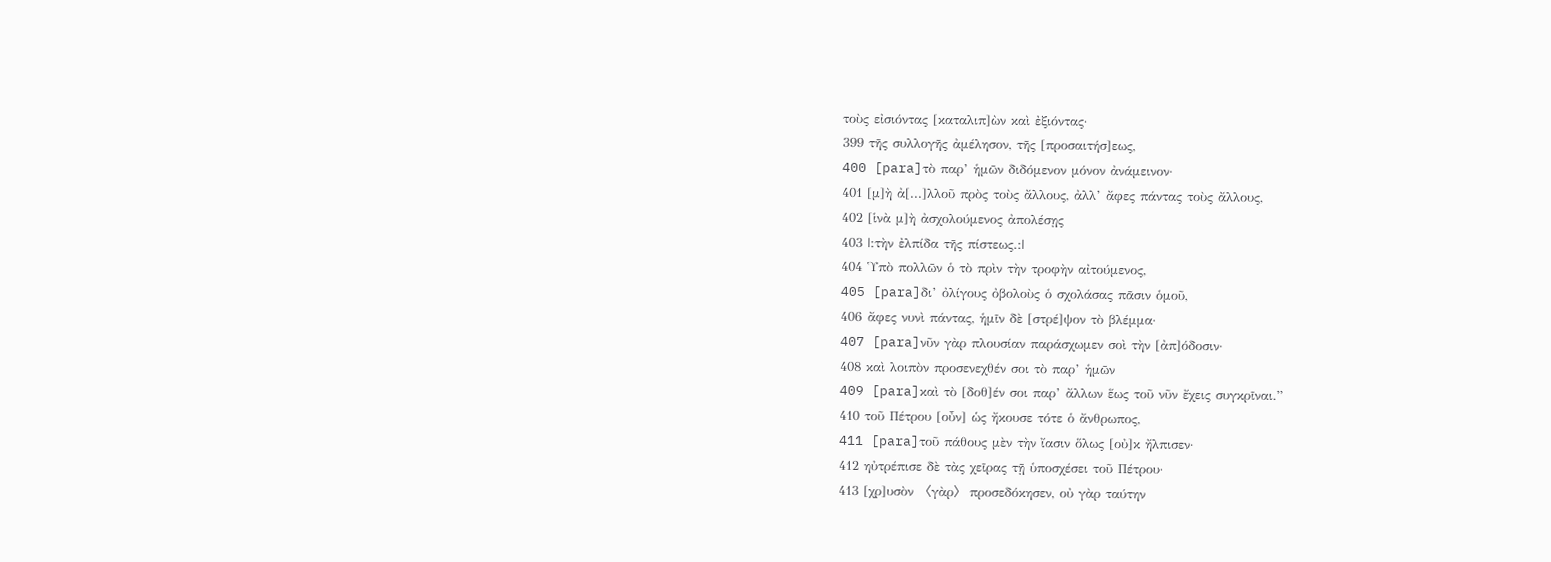τοὺς εἰσιόντας [καταλιπ]ὼν καὶ ἐξιόντας·
399 τῆς συλλογῆς ἀμέλησον, τῆς [προσαιτήσ]εως,
400 [para]τὸ παρ’ ἡμῶν διδόμενον μόνον ἀνάμεινον·
401 [μ]ὴ ἀ[...]λλοῦ πρὸς τοὺς ἄλλους, ἀλλ’ ἄφες πάντας τοὺς ἄλλους,
402 [ἱνὰ μ]ὴ ἀσχολούμενος ἀπολέσῃς
403 |:τὴν ἐλπίδα τῆς πίστεως.:|
404 Ὑπὸ πολλῶν ὁ τὸ πρὶν τὴν τροφὴν αἰτούμενος,
405 [para]δι’ ὀλίγους ὀβολοὺς ὁ σχολάσας πᾶσιν ὁμοῦ,
406 ἄφες νυνὶ πάντας, ἡμῖν δὲ [στρέ]ψον τὸ βλέμμα·
407 [para]νῦν γὰρ πλουσίαν παράσχωμεν σοὶ τὴν [ἀπ]όδοσιν·
408 καὶ λοιπὸν προσενεχθέν σοι τὸ παρ’ ἡμῶν
409 [para]καὶ τὸ [δοθ]έν σοι παρ’ ἄλλων ἕως τοῦ νῦν ἔχεις συγκρῖναι.”
410 τοῦ Πέτρου [οὖν] ὡς ἤκουσε τότε ὁ ἄνθρωπος,
411 [para]τοῦ πάθους μὲν τὴν ἴασιν ὅλως [οὐ]κ ἤλπισεν·
412 ηὐτρέπισε δὲ τὰς χεῖρας τῇ ὑποσχέσει τοῦ Πέτρου·
413 [χρ]υσὸν 〈γὰρ〉 προσεδόκησεν, οὐ γὰρ ταύτην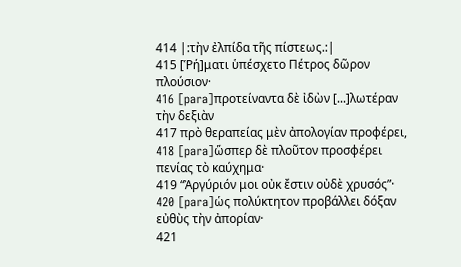414 |:τὴν ἐλπίδα τῆς πίστεως.:|
415 [Ῥή]ματι ὑπέσχετο Πέτρος δῶρον πλούσιον·
416 [para]προτείναντα δὲ ἰδὼν [...]λωτέραν τὴν δεξιὰν
417 πρὸ θεραπείας μὲν ἀπολογίαν προφέρει,
418 [para]ὥσπερ δὲ πλοῦτον προσφέρει πενίας τὸ καύχημα·
419 “Ἀργύριόν μοι οὐκ ἔστιν οὐδὲ χρυσός”·
420 [para]ὡς πολύκτητον προβάλλει δόξαν εὐθὺς τὴν ἀπορίαν·
421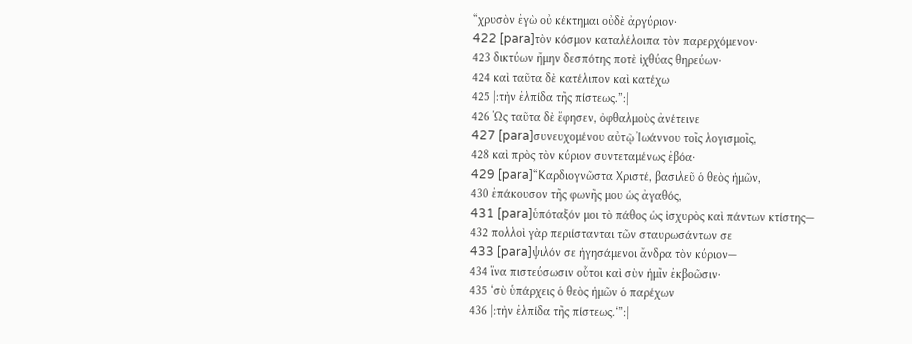“χρυσὸν ἐγὼ οὐ κέκτημαι οὐδὲ ἀργύριον·
422 [para]τὸν κόσμον καταλέλοιπα τὸν παρερχόμενον·
423 δικτύων ἤμην δεσπότης ποτὲ ἰχθύας θηρεύων·
424 καὶ ταῦτα δὲ κατέλιπον καὶ κατέχω
425 |:τὴν ἐλπίδα τῆς πίστεως.”:|
426 Ὡς ταῦτα δὲ ἔφησεν, ὀφθαλμοὺς ἀνέτεινε
427 [para]συνευχομένου αὐτῷ Ἰωάννου τοῖς λογισμοῖς,
428 καὶ πρὸς τὸν κύριον συντεταμένως ἐβόα·
429 [para]“Καρδιογνῶστα Χριστέ, βασιλεῦ ὁ θεὸς ἡμῶν,
430 ἐπάκουσον τῆς φωνῆς μου ὡς ἀγαθός,
431 [para]ὑπόταξόν μοι τὸ πάθος ὡς ἰσχυρὸς καὶ πάντων κτίστης—
432 πολλοὶ γὰρ περιίστανται τῶν σταυρωσάντων σε
433 [para]ψιλόν σε ἡγησάμενοι ἄνδρα τὸν κύριον—
434 ἵνα πιστεύσωσιν οὗτοι καὶ σὺν ἡμῖν ἐκβοῶσιν·
435 ‘σὺ ὑπάρχεις ὁ θεὸς ἡμῶν ὁ παρέχων
436 |:τὴν ἐλπίδα τῆς πίστεως.‘”:|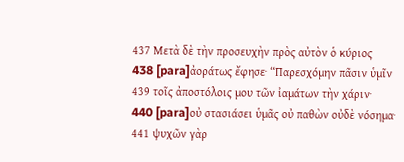437 Μετὰ δὲ τὴν προσευχὴν πρὸς αὐτὸν ὁ κύριος
438 [para]ἀοράτως ἔφησε· “Παρεσχόμην πᾶσιν ὑμῖν
439 τοῖς ἀποστόλοις μου τῶν ἰαμάτων τὴν χάριν·
440 [para]οὐ στασιάσει ὑμᾶς οὐ παθὼν οὐδὲ νόσημα·
441 ψυχῶν γὰρ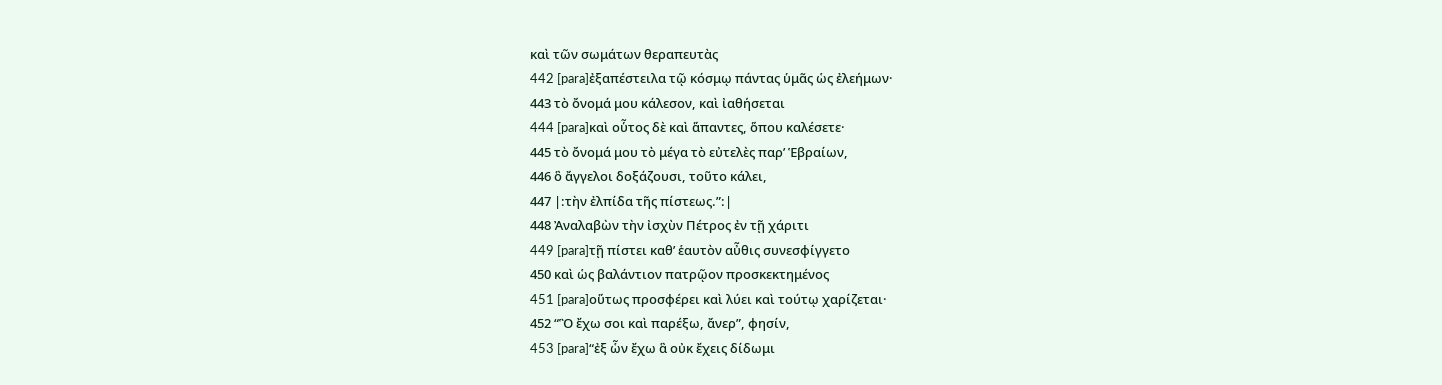καὶ τῶν σωμάτων θεραπευτὰς
442 [para]ἐξαπέστειλα τῷ κόσμῳ πάντας ὑμᾶς ὡς ἐλεήμων·
443 τὸ ὄνομά μου κάλεσον, καὶ ἰαθήσεται
444 [para]καὶ οὗτος δὲ καὶ ἅπαντες, ὅπου καλέσετε·
445 τὸ ὄνομά μου τὸ μέγα τὸ εὐτελὲς παρ’ Ἑβραίων,
446 ὃ ἄγγελοι δοξάζουσι, τοῦτο κάλει,
447 |:τὴν ἐλπίδα τῆς πίστεως.”:|
448 Ἀναλαβὼν τὴν ἰσχὺν Πέτρος ἐν τῇ χάριτι
449 [para]τῇ πίστει καθ’ ἑαυτὸν αὖθις συνεσφίγγετο
450 καὶ ὡς βαλάντιον πατρῷον προσκεκτημένος
451 [para]οὕτως προσφέρει καὶ λύει καὶ τούτῳ χαρίζεται·
452 “Ὃ ἔχω σοι καὶ παρέξω, ἄνερ”, φησίν,
453 [para]“ἐξ ὧν ἔχω ἃ οὐκ ἔχεις δίδωμι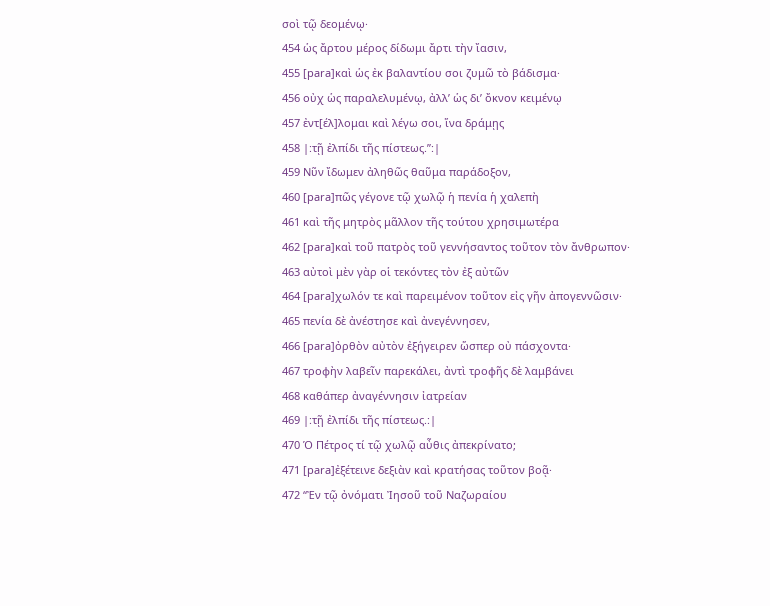σοὶ τῷ δεομένῳ·
454 ὡς ἄρτου μέρος δίδωμι ἄρτι τὴν ἴασιν,
455 [para]καὶ ὡς ἐκ βαλαντίου σοι ζυμῶ τὸ βάδισμα·
456 οὐχ ὡς παραλελυμένῳ, ἀλλ’ ὡς δι’ ὄκνον κειμένῳ
457 ἐντ[έλ]λομαι καὶ λέγω σοι, ἵνα δράμῃς
458 |:τῇ ἐλπίδι τῆς πίστεως.”:|
459 Νῦν ἴδωμεν ἀληθῶς θαῦμα παράδοξον,
460 [para]πῶς γέγονε τῷ χωλῷ ἡ πενία ἡ χαλεπὴ
461 καὶ τῆς μητρὸς μᾶλλον τῆς τούτου χρησιμωτέρα
462 [para]καὶ τοῦ πατρὸς τοῦ γεννήσαντος τοῦτον τὸν ἄνθρωπον·
463 αὐτοὶ μὲν γὰρ οἱ τεκόντες τὸν ἐξ αὐτῶν
464 [para]χωλόν τε καὶ παρειμένον τοῦτον εἰς γῆν ἀπογεννῶσιν·
465 πενία δὲ ἀνέστησε καὶ ἀνεγέννησεν,
466 [para]ὀρθὸν αὐτὸν ἐξήγειρεν ὥσπερ οὐ πάσχοντα·
467 τροφὴν λαβεῖν παρεκάλει, ἀντὶ τροφῆς δὲ λαμβάνει
468 καθάπερ ἀναγέννησιν ἰατρείαν
469 |:τῇ ἐλπίδι τῆς πίστεως.:|
470 Ὁ Πέτρος τί τῷ χωλῷ αὖθις ἀπεκρίνατο;
471 [para]ἐξέτεινε δεξιὰν καὶ κρατήσας τοῦτον βοᾷ·
472 “Ἐν τῷ ὀνόματι Ἰησοῦ τοῦ Ναζωραίου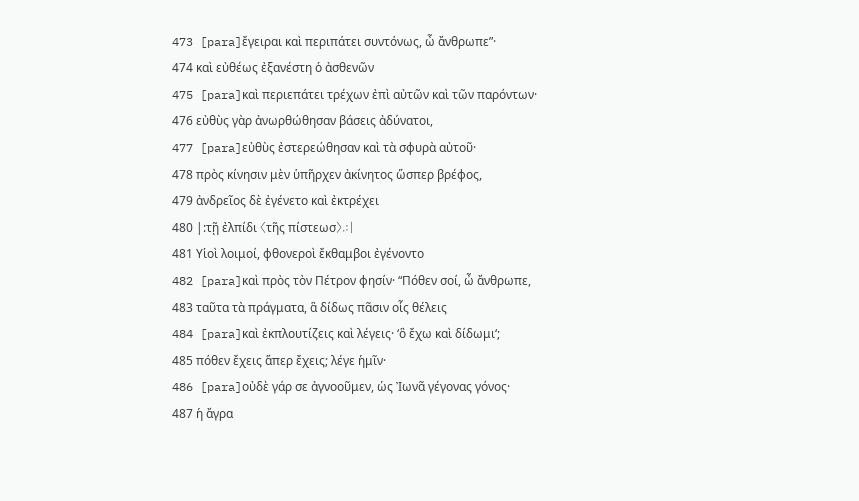473 [para]ἔγειραι καὶ περιπάτει συντόνως, ὦ ἄνθρωπε”·
474 καὶ εὐθέως ἐξανέστη ὁ ἀσθενῶν
475 [para]καὶ περιεπάτει τρέχων ἐπὶ αὐτῶν καὶ τῶν παρόντων·
476 εὐθὺς γὰρ ἀνωρθώθησαν βάσεις ἀδύνατοι,
477 [para]εὐθὺς ἐστερεώθησαν καὶ τὰ σφυρὰ αὐτοῦ·
478 πρὸς κίνησιν μὲν ὑπῆρχεν ἀκίνητος ὥσπερ βρέφος,
479 ἀνδρεῖος δὲ ἐγένετο καὶ ἐκτρέχει
480 |:τῇ ἐλπίδι 〈τῆς πίστεωσ〉.:|
481 Υἱοὶ λοιμοί, φθονεροὶ ἔκθαμβοι ἐγένοντο
482 [para]καὶ πρὸς τὸν Πέτρον φησίν· “Πόθεν σοί, ὦ ἄνθρωπε,
483 ταῦτα τὰ πράγματα, ἃ δίδως πᾶσιν οἷς θέλεις
484 [para]καὶ ἐκπλουτίζεις καὶ λέγεις· ‘ὃ ἔχω καὶ δίδωμι‘;
485 πόθεν ἔχεις ἅπερ ἔχεις; λέγε ἡμῖν·
486 [para]οὐδὲ γάρ σε ἀγνοοῦμεν, ὡς Ἰωνᾶ γέγονας γόνος·
487 ἡ ἄγρα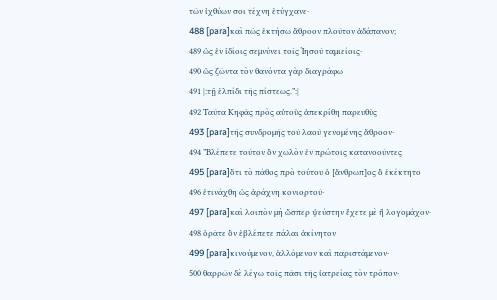τῶν ἰχθύων σοι τέχνη ἐτύγχανε·
488 [para]καὶ πῶς ἐκτήσω ἄθροον πλοῦτον ἀδάπανον;
489 ὡς ἐν ἰδίοις σεμνύνει τοῖς Ἰησοῦ ταμιείοις·
490 ὡς ζῶντα τὸν θανόντα γὰρ διαγράφω
491 |:τῇ ἐλπίδι τῆς πίστεως.”:|
492 Ταῦτα Κηφᾶς πρὸς αὐτοὺς ἀπεκρίθη παρευθὺς
493 [para]τῆς συνδρομῆς τοῦ λαοῦ γενομένης ἄθροον·
494 ”Βλέπετε τοῦτον ὃν χωλὸν ἐν πρώτοις κατανοοῦντες
495 [para]ὅτι τὸ πάθος πρὸ τούτου ὁ [ἄνθρωπ]ος ὃ ἐκέκτητο
496 ἐτινάχθη ὡς ἀράχνη κονιορτοῦ·
497 [para]καὶ λοιπὸν μὴ ὥσπερ ψεύστην ἔχετε μὲ ἢ λογομάχον·
498 ὁρᾶτε ὃν ἐβλέπετε πάλαι ἀκίνητον
499 [para]κινούμενον, ἁλλόμενον καὶ παριστάμενον·
500 θαρρῶν δὲ λέγω τοῖς πᾶσι τῆς ἰατρείας τὸν τρόπον·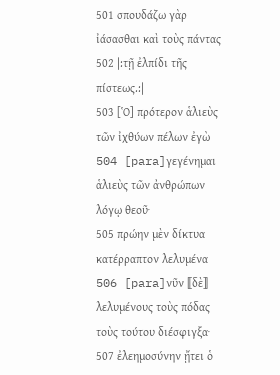501 σπουδάζω γὰρ ἰάσασθαι καὶ τοὺς πάντας
502 |:τῇ ἐλπίδι τῆς πίστεως.:|
503 [Ὁ] πρότερον ἁλιεὺς τῶν ἰχθύων πέλων ἐγὼ
504 [para]γεγένημαι ἁλιεὺς τῶν ἀνθρώπων λόγῳ θεοῦ·
505 πρώην μὲν δίκτυα κατέρραπτον λελυμένα
506 [para]νῦν ⟦δὲ⟧ λελυμένους τοὺς πόδας τοὺς τούτου διέσφιγξα·
507 ἐλεημοσύνην ᾔτει ὁ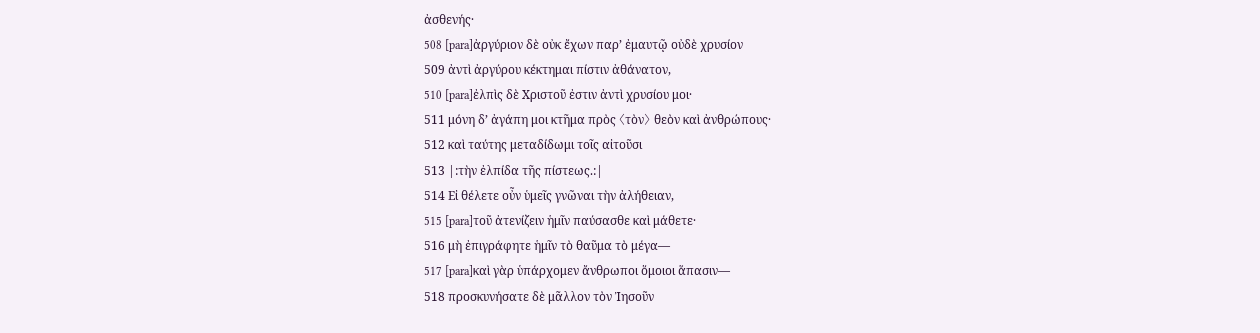ἀσθενής·
508 [para]ἀργύριον δὲ οὐκ ἔχων παρ’ ἐμαυτῷ οὐδὲ χρυσίον
509 ἀντὶ ἀργύρου κέκτημαι πίστιν ἀθάνατον,
510 [para]ἐλπὶς δὲ Χριστοῦ ἐστιν ἀντὶ χρυσίου μοι·
511 μόνη δ’ ἀγάπη μοι κτῆμα πρὸς 〈τὸν〉 θεὸν καὶ ἀνθρώπους·
512 καὶ ταύτης μεταδίδωμι τοῖς αἰτοῦσι
513 |:τὴν ἐλπίδα τῆς πίστεως.:|
514 Εἰ θέλετε οὖν ὑμεῖς γνῶναι τὴν ἀλήθειαν,
515 [para]τοῦ ἀτενίζειν ἡμῖν παύσασθε καὶ μάθετε·
516 μὴ ἐπιγράφητε ἡμῖν τὸ θαῦμα τὸ μέγα—
517 [para]καὶ γὰρ ὑπάρχομεν ἄνθρωποι ὅμοιοι ἅπασιν—
518 προσκυνήσατε δὲ μᾶλλον τὸν Ἰησοῦν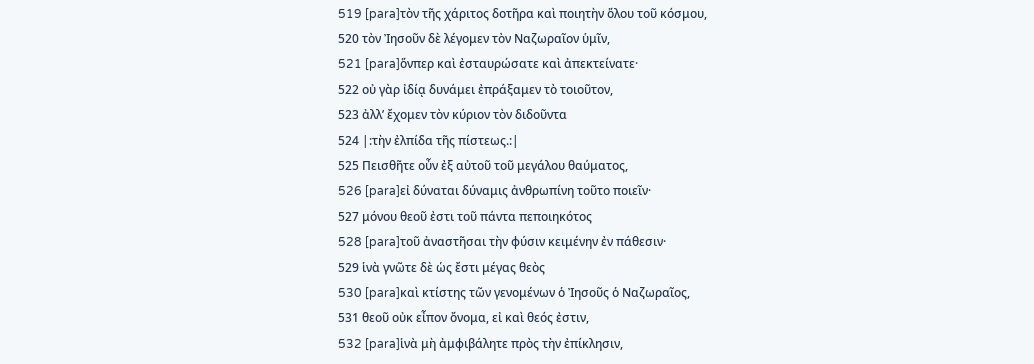519 [para]τὸν τῆς χάριτος δοτῆρα καὶ ποιητὴν ὅλου τοῦ κόσμου,
520 τὸν Ἰησοῦν δὲ λέγομεν τὸν Ναζωραῖον ὑμῖν,
521 [para]ὅνπερ καὶ ἐσταυρώσατε καὶ ἀπεκτείνατε·
522 οὐ γὰρ ἰδίᾳ δυνάμει ἐπράξαμεν τὸ τοιοῦτον,
523 ἀλλ’ ἔχομεν τὸν κύριον τὸν διδοῦντα
524 |:τὴν ἐλπίδα τῆς πίστεως.:|
525 Πεισθῆτε οὖν ἐξ αὐτοῦ τοῦ μεγάλου θαύματος,
526 [para]εἰ δύναται δύναμις ἀνθρωπίνη τοῦτο ποιεῖν·
527 μόνου θεοῦ ἐστι τοῦ πάντα πεποιηκότος
528 [para]τοῦ ἀναστῆσαι τὴν φύσιν κειμένην ἐν πάθεσιν·
529 ἱνὰ γνῶτε δὲ ὡς ἔστι μέγας θεὸς
530 [para]καὶ κτίστης τῶν γενομένων ὁ Ἰησοῦς ὁ Ναζωραῖος,
531 θεοῦ οὐκ εἶπον ὄνομα, εἰ καὶ θεός ἐστιν,
532 [para]ἱνὰ μὴ ἀμφιβάλητε πρὸς τὴν ἐπίκλησιν,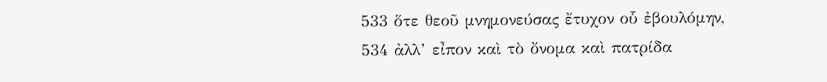533 ὅτε θεοῦ μνημονεύσας ἔτυχον οὗ ἐβουλόμην,
534 ἀλλ’ εἶπον καὶ τὸ ὄνομα καὶ πατρίδα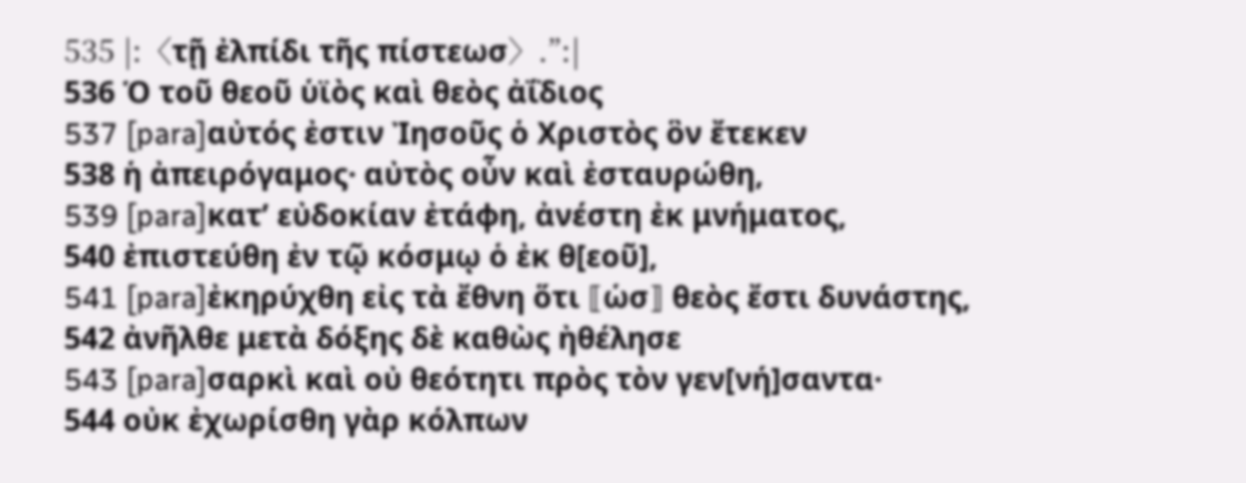535 |:〈τῇ ἐλπίδι τῆς πίστεωσ〉.”:|
536 Ὁ τοῦ θεοῦ ὑϊὸς καὶ θεὸς ἀΐδιος
537 [para]αὐτός ἐστιν Ἰησοῦς ὁ Χριστὸς ὃν ἔτεκεν
538 ἡ ἀπειρόγαμος· αὐτὸς οὖν καὶ ἐσταυρώθη,
539 [para]κατ’ εὐδοκίαν ἐτάφη, ἀνέστη ἐκ μνήματος,
540 ἐπιστεύθη ἐν τῷ κόσμῳ ὁ ἐκ θ[εοῦ],
541 [para]ἐκηρύχθη εἰς τὰ ἔθνη ὅτι ⟦ὡσ⟧ θεὸς ἔστι δυνάστης,
542 ἀνῆλθε μετὰ δόξης δὲ καθὼς ἠθέλησε
543 [para]σαρκὶ καὶ οὐ θεότητι πρὸς τὸν γεν[νή]σαντα·
544 οὐκ ἐχωρίσθη γὰρ κόλπων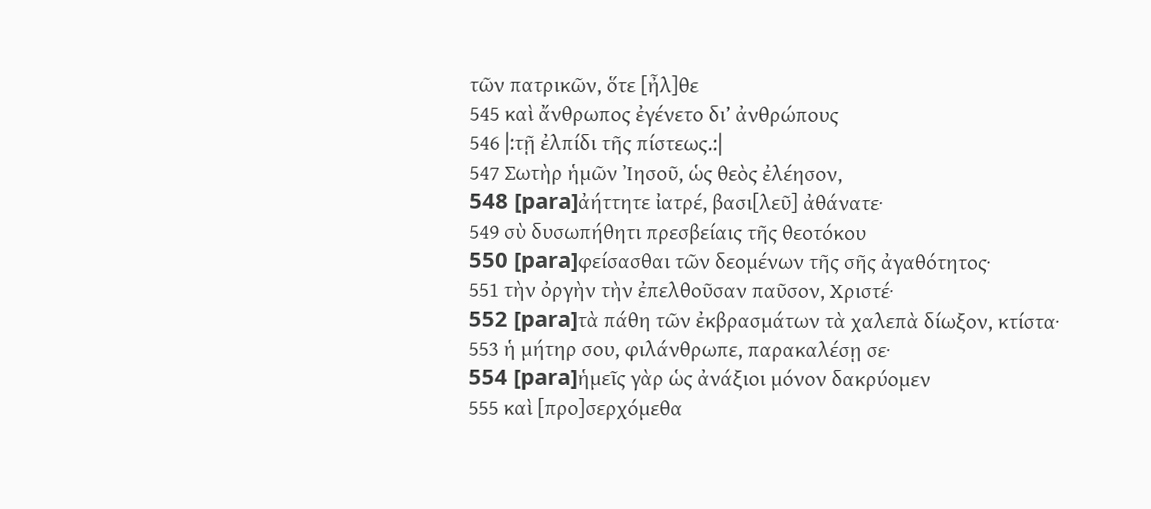τῶν πατρικῶν, ὅτε [ἦλ]θε
545 καὶ ἄνθρωπος ἐγένετο δι’ ἀνθρώπους
546 |:τῇ ἐλπίδι τῆς πίστεως.:|
547 Σωτὴρ ἡμῶν Ἰησοῦ, ὡς θεὸς ἐλέησον,
548 [para]ἀήττητε ἰατρέ, βασι[λεῦ] ἀθάνατε·
549 σὺ δυσωπήθητι πρεσβείαις τῆς θεοτόκου
550 [para]φείσασθαι τῶν δεομένων τῆς σῆς ἀγαθότητος·
551 τὴν ὀργὴν τὴν ἐπελθοῦσαν παῦσον, Χριστέ·
552 [para]τὰ πάθη τῶν ἐκβρασμάτων τὰ χαλεπὰ δίωξον, κτίστα·
553 ἡ μήτηρ σου, φιλάνθρωπε, παρακαλέσῃ σε·
554 [para]ἡμεῖς γὰρ ὡς ἀνάξιοι μόνον δακρύομεν
555 καὶ [προ]σερχόμεθα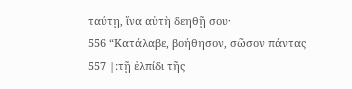ταύτῃ, ἵνα αὐτὴ δεηθῇ σου·
556 “Κατάλαβε, βοήθησον, σῶσον πάντας
557 |:τῇ ἐλπίδι τῆς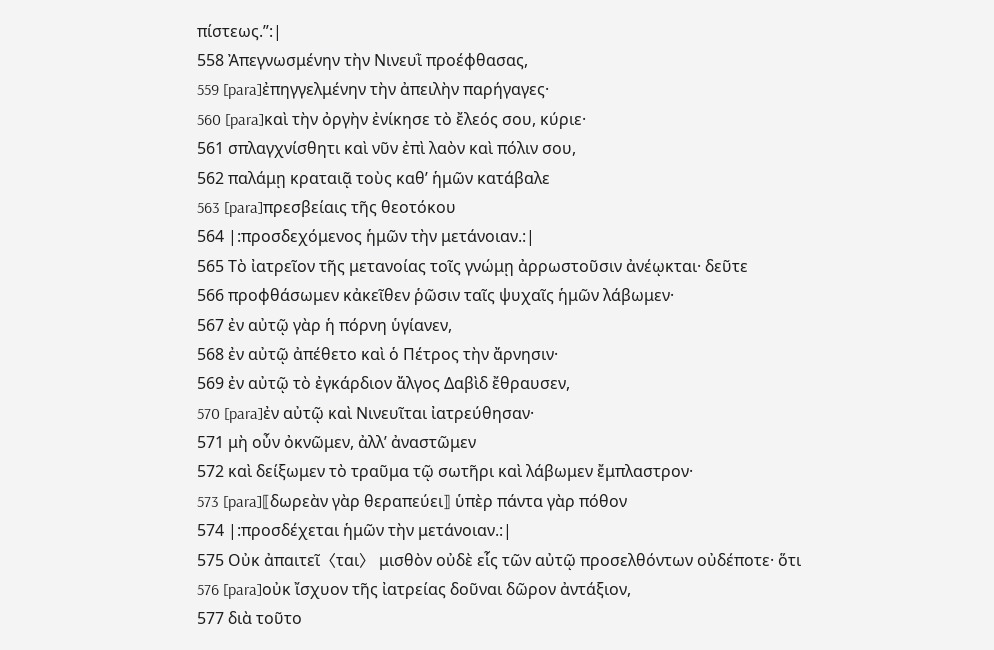πίστεως.”:|
558 Ἀπεγνωσμένην τὴν Νινευῒ προέφθασας,
559 [para]ἐπηγγελμένην τὴν ἀπειλὴν παρήγαγες·
560 [para]καὶ τὴν ὀργὴν ἐνίκησε τὸ ἔλεός σου, κύριε·
561 σπλαγχνίσθητι καὶ νῦν ἐπὶ λαὸν καὶ πόλιν σου,
562 παλάμῃ κραταιᾷ τοὺς καθ’ ἡμῶν κατάβαλε
563 [para]πρεσβείαις τῆς θεοτόκου
564 |:προσδεχόμενος ἡμῶν τὴν μετάνοιαν.:|
565 Τὸ ἰατρεῖον τῆς μετανοίας τοῖς γνώμῃ ἀρρωστοῦσιν ἀνέῳκται· δεῦτε
566 προφθάσωμεν κἀκεῖθεν ῥῶσιν ταῖς ψυχαῖς ἡμῶν λάβωμεν·
567 ἐν αὐτῷ γὰρ ἡ πόρνη ὑγίανεν,
568 ἐν αὐτῷ ἀπέθετο καὶ ὁ Πέτρος τὴν ἄρνησιν·
569 ἐν αὐτῷ τὸ ἐγκάρδιον ἄλγος Δαβὶδ ἔθραυσεν,
570 [para]ἐν αὐτῷ καὶ Νινευῖται ἰατρεύθησαν·
571 μὴ οὖν ὀκνῶμεν, ἀλλ’ ἀναστῶμεν
572 καὶ δείξωμεν τὸ τραῦμα τῷ σωτῆρι καὶ λάβωμεν ἔμπλαστρον·
573 [para]⟦δωρεὰν γὰρ θεραπεύει⟧ ὑπὲρ πάντα γὰρ πόθον
574 |:προσδέχεται ἡμῶν τὴν μετάνοιαν.:|
575 Οὐκ ἀπαιτεῖ〈ται〉 μισθὸν οὐδὲ εἷς τῶν αὐτῷ προσελθόντων οὐδέποτε· ὅτι
576 [para]οὐκ ἴσχυον τῆς ἰατρείας δοῦναι δῶρον ἀντάξιον,
577 διὰ τοῦτο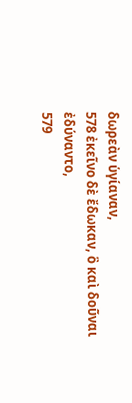δωρεὰν ὑγίαναν,
578 ἐκεῖνο δὲ ἔδωκαν, ὃ καὶ δοῦναι ἐδύναντο,
579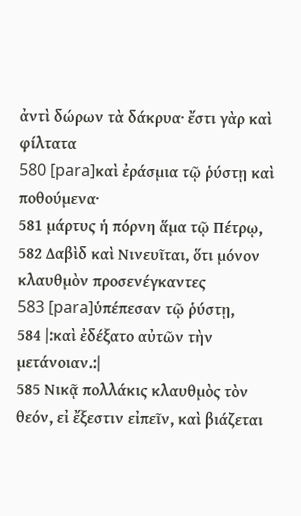ἀντὶ δώρων τὰ δάκρυα· ἔστι γὰρ καὶ φίλτατα
580 [para]καὶ ἐράσμια τῷ ῥύστῃ καὶ ποθούμενα·
581 μάρτυς ἡ πόρνη ἅμα τῷ Πέτρῳ,
582 Δαβὶδ καὶ Νινευῖται, ὅτι μόνον κλαυθμὸν προσενέγκαντες
583 [para]ὑπέπεσαν τῷ ῥύστῃ,
584 |:καὶ ἐδέξατο αὐτῶν τὴν μετάνοιαν.:|
585 Νικᾷ πολλάκις κλαυθμὸς τὸν θεόν, εἰ ἔξεστιν εἰπεῖν, καὶ βιάζεται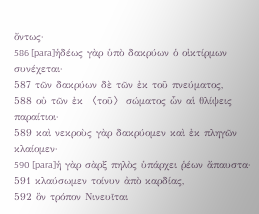ὄντως·
586 [para]ἡδέως γὰρ ὑπὸ δακρύων ὁ οἰκτίρμων συνέχεται·
587 τῶν δακρύων δὲ τῶν ἐκ τοῦ πνεύματος,
588 οὐ τῶν ἐκ 〈τοῦ〉 σώματος ὧν αἱ θλίψεις παραίτιοι·
589 καὶ νεκροὺς γὰρ δακρύομεν καὶ ἐκ πληγῶν κλαίομεν·
590 [para]ἡ γὰρ σὰρξ πηλὸς ὑπάρχει ῥέων ἄπαυστα·
591 κλαύσωμεν τοίνυν ἀπὸ καρδίας,
592 ὃν τρόπον Νινευῖται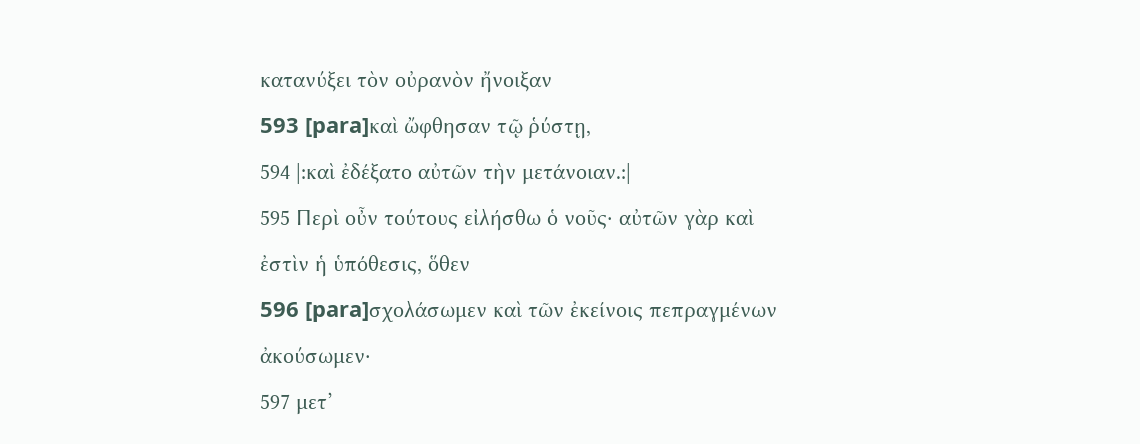κατανύξει τὸν οὐρανὸν ἤνοιξαν
593 [para]καὶ ὤφθησαν τῷ ῥύστῃ,
594 |:καὶ ἐδέξατο αὐτῶν τὴν μετάνοιαν.:|
595 Περὶ οὖν τούτους εἰλήσθω ὁ νοῦς· αὐτῶν γὰρ καὶ ἐστὶν ἡ ὑπόθεσις, ὅθεν
596 [para]σχολάσωμεν καὶ τῶν ἐκείνοις πεπραγμένων ἀκούσωμεν·
597 μετ’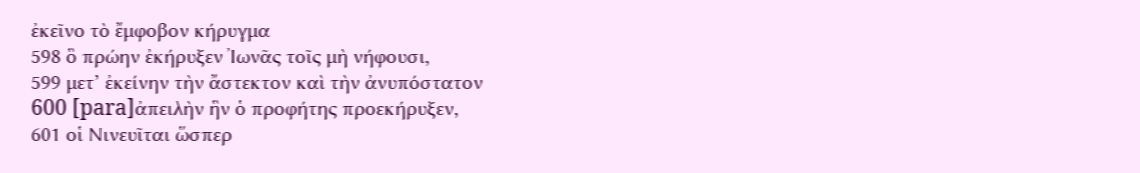ἐκεῖνο τὸ ἔμφοβον κήρυγμα
598 ὃ πρώην ἐκήρυξεν Ἰωνᾶς τοῖς μὴ νήφουσι,
599 μετ’ ἐκείνην τὴν ἄστεκτον καὶ τὴν ἀνυπόστατον
600 [para]ἀπειλὴν ἣν ὁ προφήτης προεκήρυξεν,
601 οἱ Νινευῖται ὥσπερ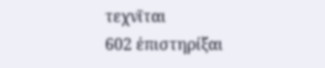τεχνῖται
602 ἐπιστηρίξαι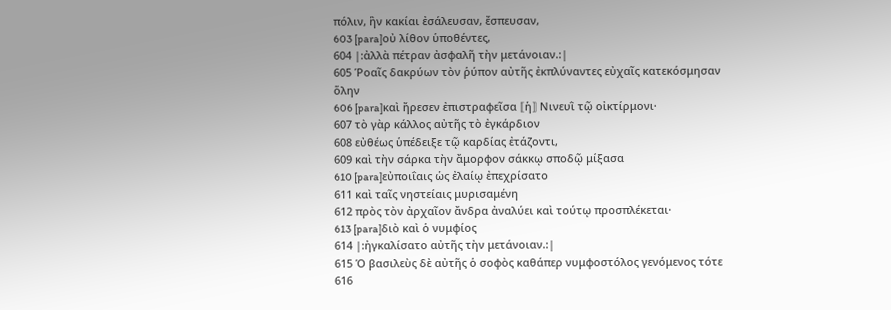πόλιν, ἣν κακίαι ἐσάλευσαν, ἔσπευσαν,
603 [para]οὐ λίθον ὑποθέντες,
604 |:ἀλλὰ πέτραν ἀσφαλῆ τὴν μετάνοιαν.:|
605 Ῥοαῖς δακρύων τὸν ῥύπον αὐτῆς ἐκπλύναντες εὐχαῖς κατεκόσμησαν ὅλην
606 [para]καὶ ἤρεσεν ἐπιστραφεῖσα ⟦ἡ⟧ Νινευῒ τῷ οἰκτίρμονι·
607 τὸ γὰρ κάλλος αὐτῆς τὸ ἐγκάρδιον
608 εὐθέως ὑπέδειξε τῷ καρδίας ἐτάζοντι,
609 καὶ τὴν σάρκα τὴν ἄμορφον σάκκῳ σποδῷ μίξασα
610 [para]εὐποιΐαις ὡς ἐλαίῳ ἐπεχρίσατο
611 καὶ ταῖς νηστείαις μυρισαμένη
612 πρὸς τὸν ἀρχαῖον ἄνδρα ἀναλύει καὶ τούτῳ προσπλέκεται·
613 [para]διὸ καὶ ὁ νυμφίος
614 |:ἠγκαλίσατο αὐτῆς τὴν μετάνοιαν.:|
615 Ὁ βασιλεὺς δὲ αὐτῆς ὁ σοφὸς καθάπερ νυμφοστόλος γενόμενος τότε
616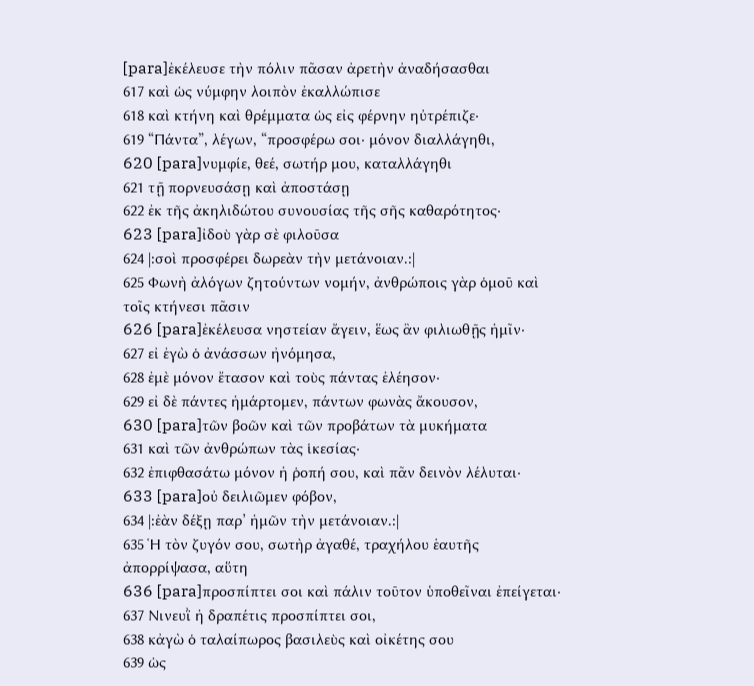[para]ἐκέλευσε τὴν πόλιν πᾶσαν ἀρετὴν ἀναδήσασθαι
617 καὶ ὡς νύμφην λοιπὸν ἐκαλλώπισε
618 καὶ κτήνη καὶ θρέμματα ὡς εἰς φέρνην ηὐτρέπιζε·
619 “Πάντα”, λέγων, “προσφέρω σοι· μόνον διαλλάγηθι,
620 [para]νυμφίε, θεέ, σωτήρ μου, καταλλάγηθι
621 τῇ πορνευσάσῃ καὶ ἀποστάσῃ
622 ἐκ τῆς ἀκηλιδώτου συνουσίας τῆς σῆς καθαρότητος·
623 [para]ἰδοὺ γὰρ σὲ φιλοῦσα
624 |:σοὶ προσφέρει δωρεὰν τὴν μετάνοιαν.:|
625 Φωνὴ ἀλόγων ζητούντων νομήν, ἀνθρώποις γὰρ ὁμοῦ καὶ τοῖς κτήνεσι πᾶσιν
626 [para]ἐκέλευσα νηστείαν ἄγειν, ἕως ἂν φιλιωθῇς ἡμῖν·
627 εἰ ἐγὼ ὁ ἀνάσσων ἠνόμησα,
628 ἐμὲ μόνον ἔτασον καὶ τοὺς πάντας ἐλέησον·
629 εἰ δὲ πάντες ἡμάρτομεν, πάντων φωνὰς ἄκουσον,
630 [para]τῶν βοῶν καὶ τῶν προβάτων τὰ μυκήματα
631 καὶ τῶν ἀνθρώπων τὰς ἱκεσίας·
632 ἐπιφθασάτω μόνον ἡ ῥοπή σου, καὶ πᾶν δεινὸν λέλυται·
633 [para]οὐ δειλιῶμεν φόβον,
634 |:ἐὰν δέξῃ παρ’ ἡμῶν τὴν μετάνοιαν.:|
635 Ἡ τὸν ζυγόν σου, σωτὴρ ἀγαθέ, τραχήλου ἑαυτῆς ἀπορρίψασα, αὕτη
636 [para]προσπίπτει σοι καὶ πάλιν τοῦτον ὑποθεῖναι ἐπείγεται·
637 Νινευῒ ἡ δραπέτις προσπίπτει σοι,
638 κἀγὼ ὁ ταλαίπωρος βασιλεὺς καὶ οἰκέτης σου
639 ὡς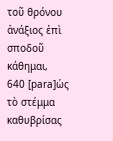τοῦ θρόνου ἀνάξιος ἐπὶ σποδοῦ κάθημαι,
640 [para]ὡς τὸ στέμμα καθυβρίσας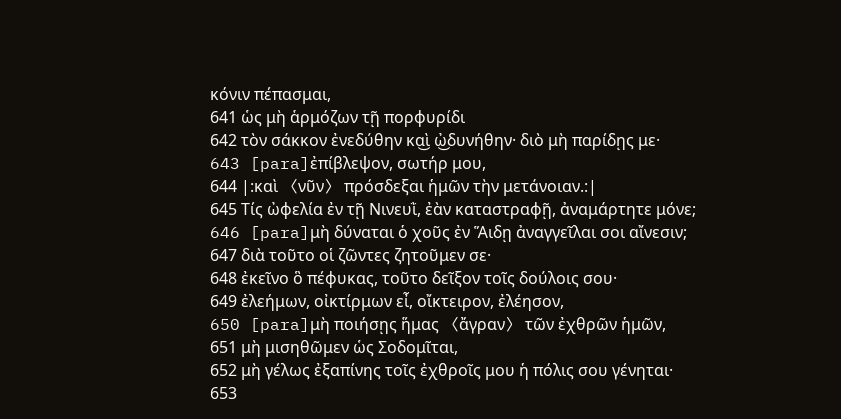κόνιν πέπασμαι,
641 ὡς μὴ ἁρμόζων τῇ πορφυρίδι
642 τὸν σάκκον ἐνεδύθην κα͜ὶ ὠ͜δυνήθην· διὸ μὴ παρίδῃς με·
643 [para]ἐπίβλεψον, σωτήρ μου,
644 |:καὶ 〈νῦν〉 πρόσδεξαι ἡμῶν τὴν μετάνοιαν.:|
645 Τίς ὠφελία ἐν τῇ Νινευῒ, ἐὰν καταστραφῇ, ἀναμάρτητε μόνε;
646 [para]μὴ δύναται ὁ χοῦς ἐν Ἅιδῃ ἀναγγεῖλαι σοι αἴνεσιν;
647 διὰ τοῦτο οἱ ζῶντες ζητοῦμεν σε·
648 ἐκεῖνο ὃ πέφυκας, τοῦτο δεῖξον τοῖς δούλοις σου·
649 ἐλεήμων, οἰκτίρμων εἶ, οἴκτειρον, ἐλέησον,
650 [para]μὴ ποιήσῃς ἥμας 〈ἄγραν〉 τῶν ἐχθρῶν ἡμῶν,
651 μὴ μισηθῶμεν ὡς Σοδομῖται,
652 μὴ γέλως ἐξαπίνης τοῖς ἐχθροῖς μου ἡ πόλις σου γένηται·
653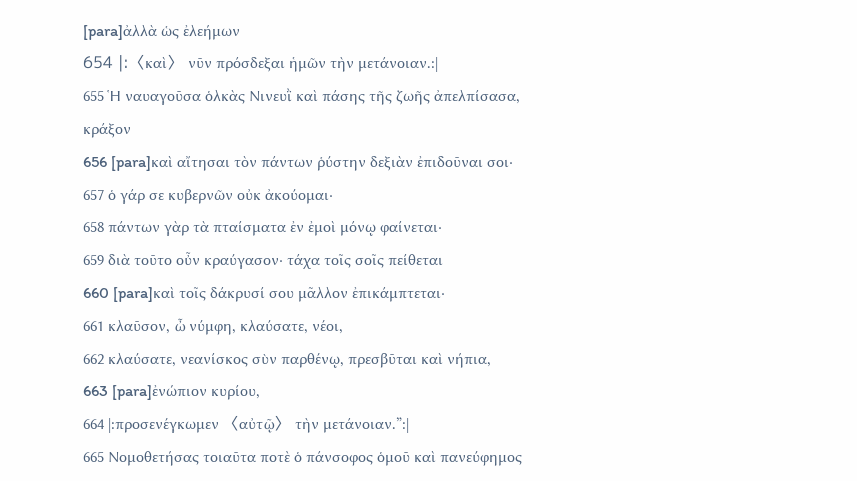[para]ἀλλὰ ὡς ἐλεήμων
654 |:〈καὶ〉 νῦν πρόσδεξαι ἡμῶν τὴν μετάνοιαν.:|
655 Ἡ ναυαγοῦσα ὁλκὰς Νινευῒ καὶ πάσης τῆς ζωῆς ἀπελπίσασα, κράξον
656 [para]καὶ αἴτησαι τὸν πάντων ῥύστην δεξιὰν ἐπιδοῦναι σοι·
657 ὁ γάρ σε κυβερνῶν οὐκ ἀκούομαι·
658 πάντων γὰρ τὰ πταίσματα ἐν ἐμοὶ μόνῳ φαίνεται·
659 διὰ τοῦτο οὖν κραύγασον· τάχα τοῖς σοῖς πείθεται
660 [para]καὶ τοῖς δάκρυσί σου μᾶλλον ἐπικάμπτεται·
661 κλαῦσον, ὦ νύμφη, κλαύσατε, νέοι,
662 κλαύσατε, νεανίσκος σὺν παρθένῳ, πρεσβῦται καὶ νήπια,
663 [para]ἐνώπιον κυρίου,
664 |:προσενέγκωμεν 〈αὐτῷ〉 τὴν μετάνοιαν.”:|
665 Νομοθετήσας τοιαῦτα ποτὲ ὁ πάνσοφος ὁμοῦ καὶ πανεύφημος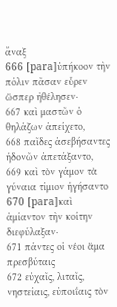ἄναξ
666 [para]ὑπήκοον τὴν πόλιν πᾶσαν εὗρεν ὥσπερ ἠθέλησεν·
667 καὶ μαστῶν ὁ θηλάζων ἀπείχετο,
668 παῖδες ἀσεβήσαντες ἡδονῶν ἀπετάξαντο,
669 καὶ τὸν γάμον τὰ γύναια τίμιον ἡγήσαντο
670 [para]καὶ ἀμίαντον τὴν κοίτην διεφύλαξαν·
671 πάντες οἱ νέοι ἅμα πρεσβύταις
672 εὐχαῖς, λιταῖς, νηστείαις, εὐποιΐαις τὸν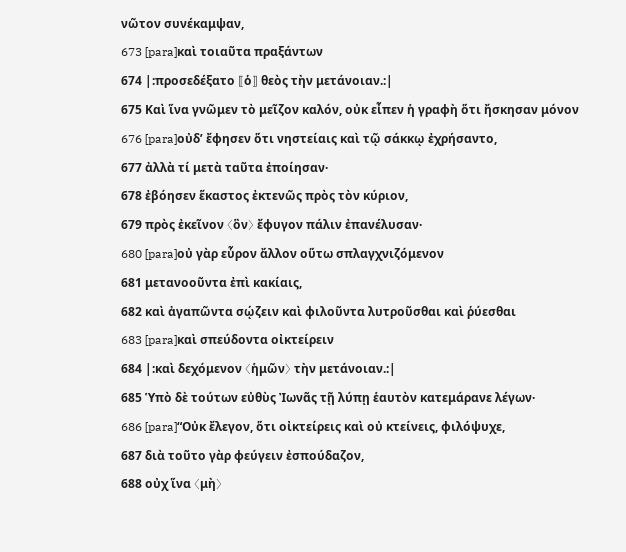νῶτον συνέκαμψαν,
673 [para]καὶ τοιαῦτα πραξάντων
674 |:προσεδέξατο ⟦ὁ⟧ θεὸς τὴν μετάνοιαν.:|
675 Καὶ ἵνα γνῶμεν τὸ μεῖζον καλόν, οὐκ εἶπεν ἡ γραφὴ ὅτι ἤσκησαν μόνον
676 [para]οὐδ’ ἔφησεν ὅτι νηστείαις καὶ τῷ σάκκῳ ἐχρήσαντο,
677 ἀλλὰ τί μετὰ ταῦτα ἐποίησαν·
678 ἐβόησεν ἕκαστος ἐκτενῶς πρὸς τὸν κύριον,
679 πρὸς ἐκεῖνον 〈ὃν〉 ἔφυγον πάλιν ἐπανέλυσαν·
680 [para]οὐ γὰρ εὗρον ἄλλον οὕτω σπλαγχνιζόμενον
681 μετανοοῦντα ἐπὶ κακίαις,
682 καὶ ἀγαπῶντα σῴζειν καὶ φιλοῦντα λυτροῦσθαι καὶ ῥύεσθαι
683 [para]καὶ σπεύδοντα οἰκτείρειν
684 |:καὶ δεχόμενον 〈ἡμῶν〉 τὴν μετάνοιαν.:|
685 Ὑπὸ δὲ τούτων εὐθὺς Ἰωνᾶς τῇ λύπῃ ἑαυτὸν κατεμάρανε λέγων·
686 [para]“Οὐκ ἔλεγον, ὅτι οἰκτείρεις καὶ οὐ κτείνεις, φιλόψυχε,
687 διὰ τοῦτο γὰρ φεύγειν ἐσπούδαζον,
688 οὐχ ἵνα 〈μὴ〉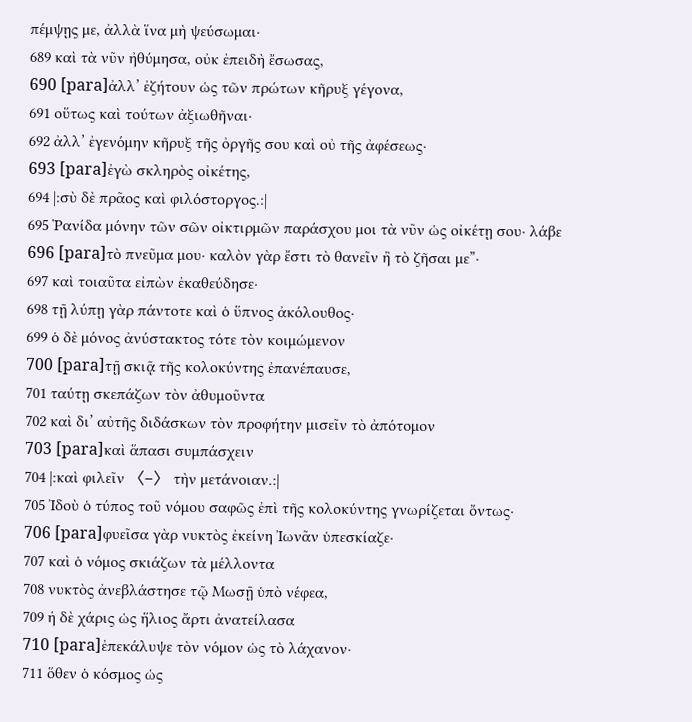πέμψῃς με, ἀλλὰ ἵνα μὴ ψεύσωμαι·
689 καὶ τὰ νῦν ἠθύμησα, οὐκ ἐπειδὴ ἔσωσας,
690 [para]ἀλλ’ ἐζήτουν ὡς τῶν πρώτων κῆρυξ γέγονα,
691 οὕτως καὶ τούτων ἀξιωθῆναι·
692 ἀλλ’ ἐγενόμην κῆρυξ τῆς ὀργῆς σου καὶ οὐ τῆς ἀφέσεως·
693 [para]ἐγὼ σκληρὸς οἰκέτης,
694 |:σὺ δὲ πρᾶος καὶ φιλόστοργος.:|
695 Ῥανίδα μόνην τῶν σῶν οἰκτιρμῶν παράσχου μοι τὰ νῦν ὡς οἰκέτῃ σου· λάβε
696 [para]τὸ πνεῦμα μου· καλὸν γὰρ ἔστι τὸ θανεῖν ἢ τὸ ζῆσαι με”·
697 καὶ τοιαῦτα εἰπὼν ἐκαθεύδησε·
698 τῇ λύπῃ γὰρ πάντοτε καὶ ὁ ὕπνος ἀκόλουθος·
699 ὁ δὲ μόνος ἀνύστακτος τότε τὸν κοιμώμενον
700 [para]τῇ σκιᾷ τῆς κολοκύντης ἐπανέπαυσε,
701 ταύτῃ σκεπάζων τὸν ἀθυμοῦντα
702 καὶ δι’ αὐτῆς διδάσκων τὸν προφήτην μισεῖν τὸ ἀπότομον
703 [para]καὶ ἅπασι συμπάσχειν
704 |:καὶ φιλεῖν 〈–〉 τὴν μετάνοιαν.:|
705 Ἰδοὺ ὁ τύπος τοῦ νόμου σαφῶς ἐπὶ τῆς κολοκύντης γνωρίζεται ὄντως·
706 [para]φυεῖσα γὰρ νυκτὸς ἐκείνη Ἰωνᾶν ὑπεσκίαζε·
707 καὶ ὁ νόμος σκιάζων τὰ μέλλοντα
708 νυκτὸς ἀνεβλάστησε τῷ Μωσῇ ὑπὸ νέφεα,
709 ἡ δὲ χάρις ὡς ἥλιος ἄρτι ἀνατείλασα
710 [para]ἐπεκάλυψε τὸν νόμον ὡς τὸ λάχανον·
711 ὅθεν ὁ κόσμος ὡς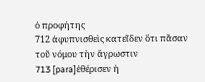ὁ προφήτης
712 ἀφυπνισθεὶς κατεῖδεν ὅτι πᾶσαν τοῦ νόμου τὴν ἄγρωστιν
713 [para]ἐθέρισεν ἡ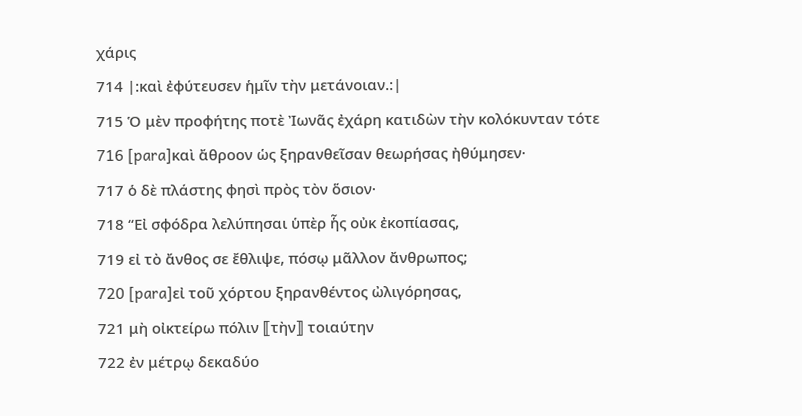χάρις
714 |:καὶ ἐφύτευσεν ἡμῖν τὴν μετάνοιαν.:|
715 Ὁ μὲν προφήτης ποτὲ Ἰωνᾶς ἐχάρη κατιδὼν τὴν κολόκυνταν τότε
716 [para]καὶ ἄθροον ὡς ξηρανθεῖσαν θεωρήσας ἠθύμησεν·
717 ὁ δὲ πλάστης φησὶ πρὸς τὸν ὅσιον·
718 “Εἰ σφόδρα λελύπησαι ὑπὲρ ἧς οὐκ ἐκοπίασας,
719 εἰ τὸ ἄνθος σε ἔθλιψε, πόσῳ μᾶλλον ἄνθρωπος;
720 [para]εἰ τοῦ χόρτου ξηρανθέντος ὠλιγόρησας,
721 μὴ οἰκτείρω πόλιν ⟦τὴν⟧ τοιαύτην
722 ἐν μέτρῳ δεκαδύο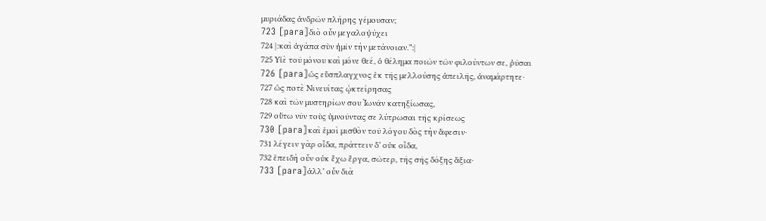μυριάδας ἀνδρῶν πλήρης γέμουσαν;
723 [para]διὸ οὖν μεγαλοψύχει
724 |:καὶ ἀγάπα σὺν ἡμῖν τὴν μετάνοιαν.”:|
725 Υἱὲ τοῦ μόνου καὶ μόνε θεέ, ὁ θέλημα ποιῶν τῶν φιλούντων σε, ῥῦσαι
726 [para]ὡς εὔσπλαγχνος ἐκ τῆς μελλούσης ἀπειλῆς, ἀναμάρτητε·
727 ὡς ποτὲ Νινευίτας ᾠκτείρησας
728 καὶ τῶν μυστηρίων σου Ἰωνᾶν κατηξίωσας,
729 οὕτω νῦν τοὺς ὑμνοῦντας σε λύτρωσαι τῆς κρίσεως
730 [para]καὶ ἐμοὶ μισθὸν τοῦ λόγου δὸς τὴν ἄφεσιν·
731 λέγειν γὰρ οἶδα, πράττειν δ’ οὐκ οἶδα,
732 ἐπειδὴ οὖν οὐκ ἔχω ἔργα, σῶτερ, τῆς σῆς δόξης ἄξια·
733 [para]ἀλλ’ οὖν διὰ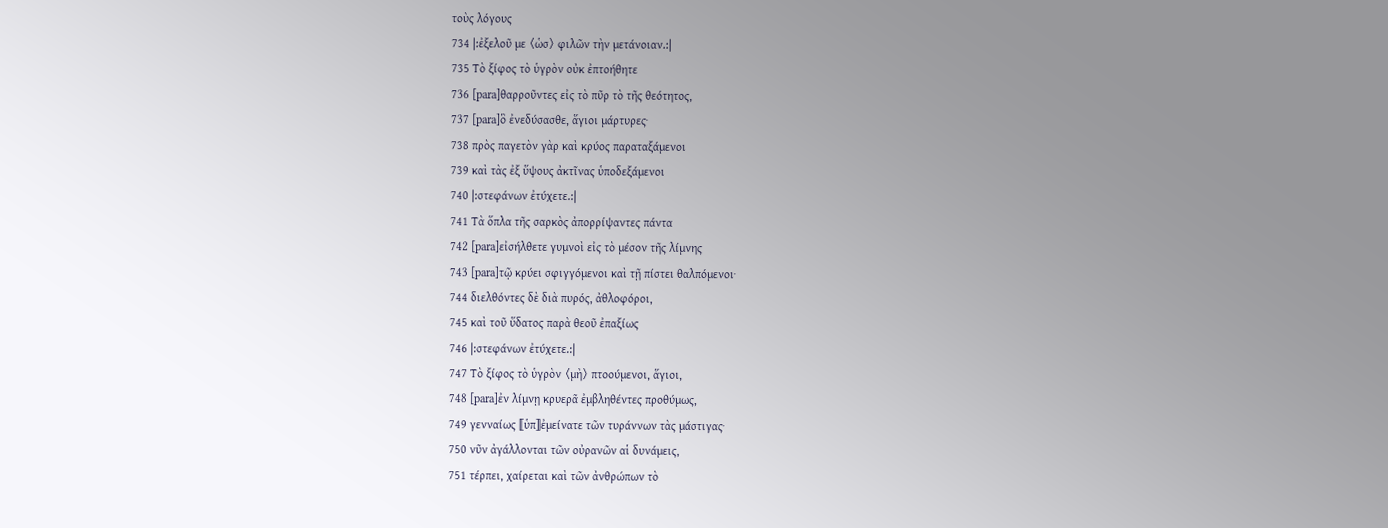τοὺς λόγους
734 |:ἐξελοῦ με 〈ὡσ〉 φιλῶν τὴν μετάνοιαν.:|
735 Τὸ ξίφος τὸ ὑγρὸν οὐκ ἐπτοήθητε
736 [para]θαρροῦντες εἰς τὸ πῦρ τὸ τῆς θεότητος,
737 [para]ὃ ἐνεδύσασθε, ἅγιοι μάρτυρες·
738 πρὸς παγετὸν γὰρ καὶ κρύος παραταξάμενοι
739 καὶ τὰς ἐξ ὕψους ἀκτῖνας ὑποδεξάμενοι
740 |:στεφάνων ἐτύχετε.:|
741 Τὰ ὅπλα τῆς σαρκὸς ἀπορρίψαντες πάντα
742 [para]εἰσήλθετε γυμνοὶ εἰς τὸ μέσον τῆς λίμνης
743 [para]τῷ κρύει σφιγγόμενοι καὶ τῇ πίστει θαλπόμενοι·
744 διελθόντες δὲ διὰ πυρός, ἀθλοφόροι,
745 καὶ τοῦ ὕδατος παρὰ θεοῦ ἐπαξίως
746 |:στεφάνων ἐτύχετε.:|
747 Τὸ ξίφος τὸ ὑγρὸν 〈μὴ〉 πτοούμενοι, ἅγιοι,
748 [para]ἐν λίμνῃ κρυερᾶ ἐμβληθέντες προθύμως,
749 γενναίως ⟦ὑπ⟧ἐμείνατε τῶν τυράννων τὰς μάστιγας·
750 νῦν ἀγάλλονται τῶν οὐρανῶν αἱ δυνάμεις,
751 τέρπει, χαίρεται καὶ τῶν ἀνθρώπων τὸ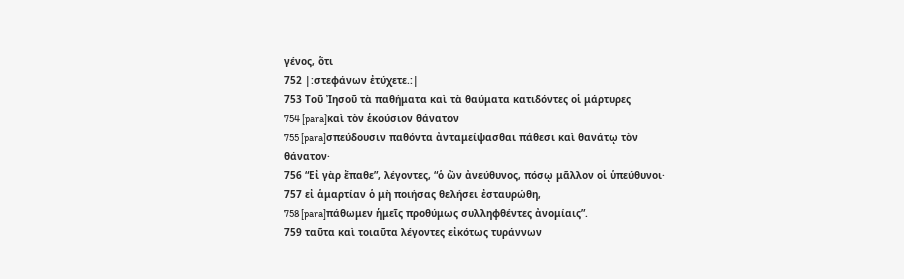γένος, ὅτι
752 |:στεφάνων ἐτύχετε.:|
753 Τοῦ Ἰησοῦ τὰ παθήματα καὶ τὰ θαύματα κατιδόντες οἱ μάρτυρες
754 [para]καὶ τὸν ἑκούσιον θάνατον
755 [para]σπεύδουσιν παθόντα ἀνταμείψασθαι πάθεσι καὶ θανάτῳ τὸν θάνατον·
756 “Εἰ γὰρ ἔπαθε”, λέγοντες, “ὁ ὢν ἀνεύθυνος, πόσῳ μᾶλλον οἱ ὑπεύθυνοι·
757 εἰ ἁμαρτίαν ὁ μὴ ποιήσας θελήσει ἐσταυρώθη,
758 [para]πάθωμεν ἡμεῖς προθύμως συλληφθέντες ἀνομίαις”.
759 ταῦτα καὶ τοιαῦτα λέγοντες εἰκότως τυράννων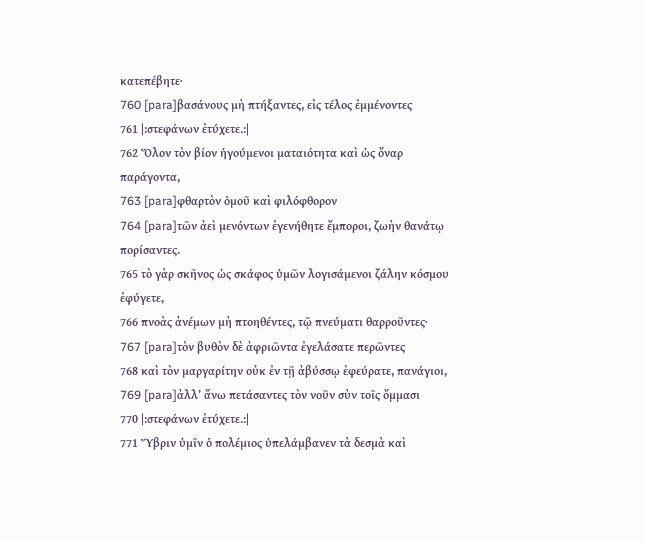κατεπέβητε·
760 [para]βασάνους μὴ πτήξαντες, εἰς τέλος ἐμμένοντες
761 |:στεφάνων ἐτύχετε.:|
762 Ὅλον τὸν βίον ἡγούμενοι ματαιότητα καὶ ὡς ὄναρ παράγοντα,
763 [para]φθαρτὸν ὁμοῦ καὶ φιλόφθορον
764 [para]τῶν ἀεὶ μενόντων ἐγενήθητε ἔμποροι, ζωὴν θανάτῳ πορίσαντες.
765 τὸ γὰρ σκῆνος ὡς σκάφος ὑμῶν λογισάμενοι ζάλην κόσμου ἐφύγετε,
766 πνοὰς ἀνέμων μὴ πτοηθέντες, τῷ πνεύματι θαρροῦντες·
767 [para]τὸν βυθὸν δὲ ἀφριῶντα ἐγελάσατε περῶντες
768 καὶ τὸν μαργαρίτην οὐκ ἐν τῇ ἀβύσσῳ ἐφεύρατε, πανάγιοι,
769 [para]ἀλλ’ ἄνω πετάσαντες τὸν νοῦν σὺν τοῖς ὄμμασι
770 |:στεφάνων ἐτύχετε.:|
771 Ὕβριν ὑμῖν ὁ πολέμιος ὑπελάμβανεν τὰ δεσμὰ καὶ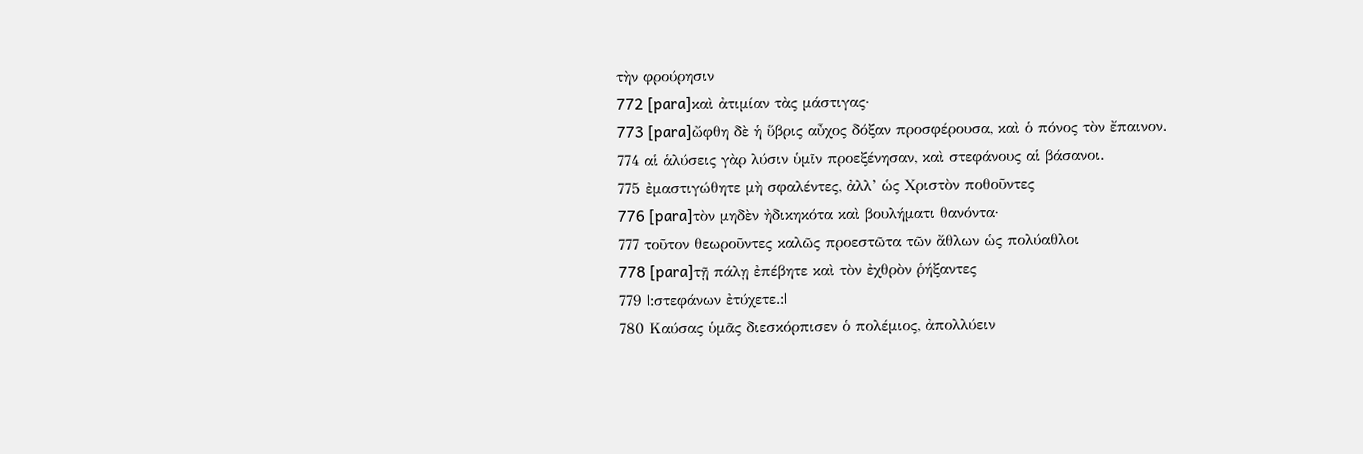τὴν φρούρησιν
772 [para]καὶ ἀτιμίαν τὰς μάστιγας·
773 [para]ὤφθη δὲ ἡ ὕβρις αὖχος δόξαν προσφέρουσα, καὶ ὁ πόνος τὸν ἔπαινον.
774 αἱ ἁλύσεις γὰρ λύσιν ὑμῖν προεξένησαν, καὶ στεφάνους αἱ βάσανοι.
775 ἐμαστιγώθητε μὴ σφαλέντες, ἀλλ’ ὡς Χριστὸν ποθοῦντες
776 [para]τὸν μηδὲν ἠδικηκότα καὶ βουλήματι θανόντα·
777 τοῦτον θεωροῦντες καλῶς προεστῶτα τῶν ἄθλων ὡς πολύαθλοι
778 [para]τῇ πάλῃ ἐπέβητε καὶ τὸν ἐχθρὸν ῥήξαντες
779 |:στεφάνων ἐτύχετε.:|
780 Καύσας ὑμᾶς διεσκόρπισεν ὁ πολέμιος, ἀπολλύειν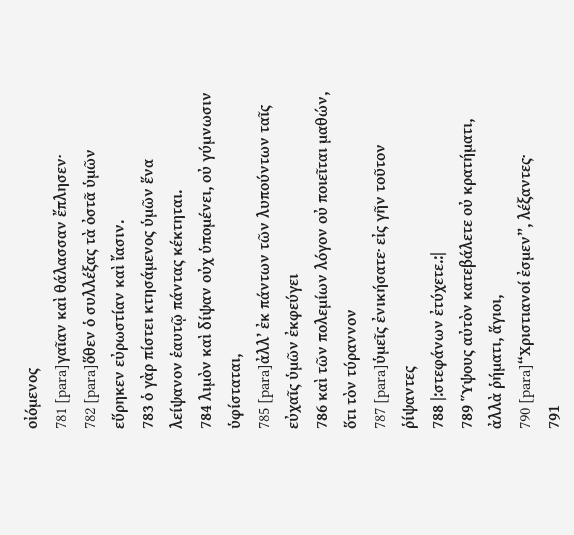οἰόμενος
781 [para]γαῖαν καὶ θάλασσαν ἔπλησεν·
782 [para]ὅθεν ὁ συλλέξας τὰ ὀστᾶ ὑμῶν εὕρηκεν εὐρωστίαν καὶ ἴασιν.
783 ὁ γὰρ πίστει κτησάμενος ὑμῶν ἕνα λείψανον ἑαυτῷ πάντας κέκτηται.
784 λιμὸν καὶ δίψαν οὐχ ὑπομένει, οὐ γύμνωσιν ὑφίσταται,
785 [para]ἀλλ’ ἐκ πάντων τῶν λυπούντων ταῖς εὐχαῖς ὑμῶν ἐκφεύγει
786 καὶ τῶν πολεμίων λόγον οὐ ποιεῖται μαθών, ὅτι τὸν τύραννον
787 [para]ὑμεῖς ἐνικήσατε· εἰς γῆν τοῦτον ῥίψαντες
788 |:στεφάνων ἐτύχετε.:|
789 Ὕψους αὐτὸν κατεβάλετε οὐ κρατήματι, ἀλλὰ ῥήματι, ἅγιοι,
790 [para]“Χριστιανοί ἐσμεν”, λέξαντες·
791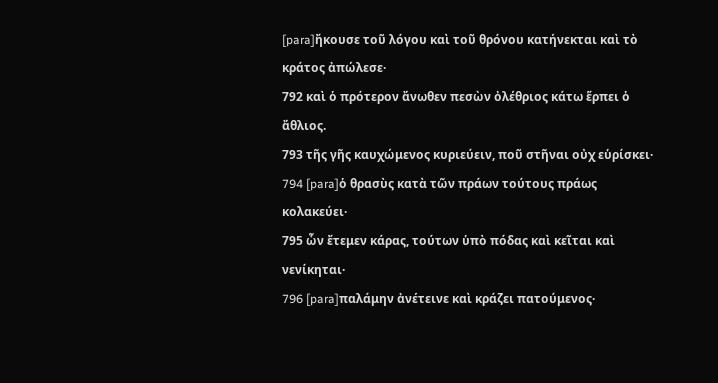[para]ἤκουσε τοῦ λόγου καὶ τοῦ θρόνου κατήνεκται καὶ τὸ κράτος ἀπώλεσε·
792 καὶ ὁ πρότερον ἄνωθεν πεσὼν ὀλέθριος κάτω ἕρπει ὁ ἄθλιος.
793 τῆς γῆς καυχώμενος κυριεύειν, ποῦ στῆναι οὐχ εὑρίσκει·
794 [para]ὁ θρασὺς κατὰ τῶν πράων τούτους πράως κολακεύει·
795 ὧν ἔτεμεν κάρας, τούτων ὑπὸ πόδας καὶ κεῖται καὶ νενίκηται·
796 [para]παλάμην ἀνέτεινε καὶ κράζει πατούμενος·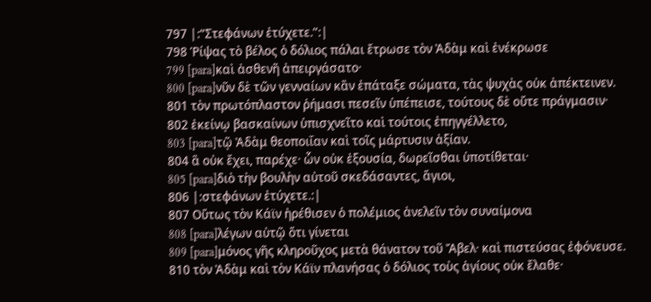797 |:“Στεφάνων ἐτύχετε.”:|
798 Ῥίψας τὸ βέλος ὁ δόλιος πάλαι ἔτρωσε τὸν Ἀδὰμ καὶ ἐνέκρωσε
799 [para]καὶ ἀσθενῆ ἀπειργάσατο·
800 [para]νῦν δὲ τῶν γενναίων κἂν ἐπάταξε σώματα, τὰς ψυχὰς οὐκ ἀπέκτεινεν.
801 τὸν πρωτόπλαστον ῥήμασι πεσεῖν ὑπέπεισε, τούτους δὲ οὔτε πράγμασιν·
802 ἐκείνῳ βασκαίνων ὑπισχνεῖτο καὶ τούτοις ἐπηγγέλλετο,
803 [para]τῷ Ἀδὰμ θεοποιΐαν καὶ τοῖς μάρτυσιν ἀξίαν.
804 ἃ οὐκ ἔχει, παρέχε· ὧν οὐκ ἐξουσία, δωρεῖσθαι ὑποτίθεται·
805 [para]διὸ τὴν βουλὴν αὐτοῦ σκεδάσαντες, ἅγιοι,
806 |:στεφάνων ἐτύχετε.:|
807 Οὕτως τὸν Κάϊν ἠρέθισεν ὁ πολέμιος ἀνελεῖν τὸν συναίμονα
808 [para]λέγων αὐτῷ ὅτι γίνεται
809 [para]μόνος γῆς κληροῦχος μετὰ θάνατον τοῦ Ἄβελ· καὶ πιστεύσας ἐφόνευσε.
810 τὸν Ἀδὰμ καὶ τὸν Κάϊν πλανήσας ὁ δόλιος τοὺς ἁγίους οὐκ ἔλαθε·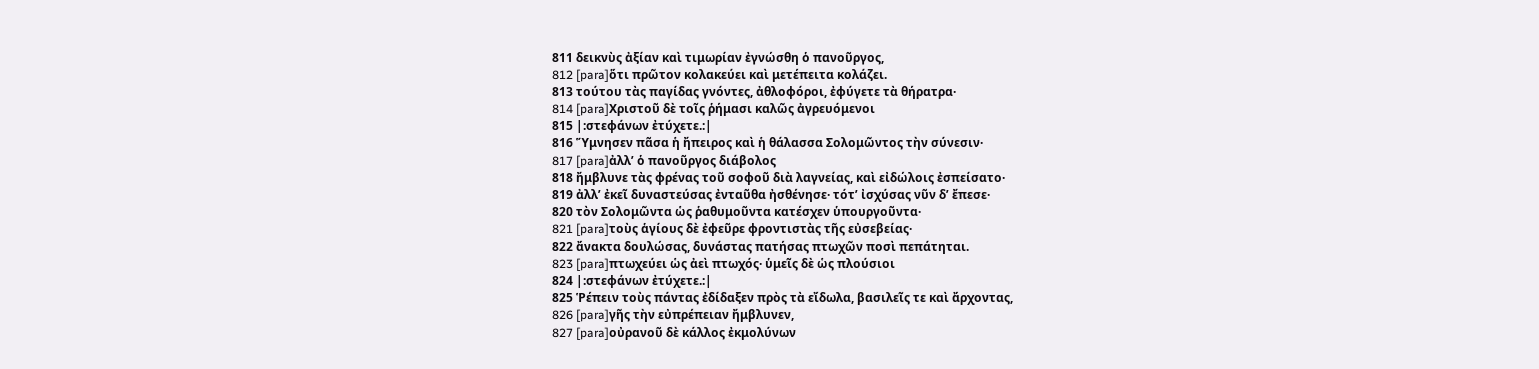811 δεικνὺς ἀξίαν καὶ τιμωρίαν ἐγνώσθη ὁ πανοῦργος,
812 [para]ὅτι πρῶτον κολακεύει καὶ μετέπειτα κολάζει.
813 τούτου τὰς παγίδας γνόντες, ἀθλοφόροι, ἐφύγετε τὰ θήρατρα·
814 [para]Χριστοῦ δὲ τοῖς ῥήμασι καλῶς ἀγρευόμενοι
815 |:στεφάνων ἐτύχετε.:|
816 Ὕμνησεν πᾶσα ἡ ἤπειρος καὶ ἡ θάλασσα Σολομῶντος τὴν σύνεσιν·
817 [para]ἀλλ’ ὁ πανοῦργος διάβολος
818 ἤμβλυνε τὰς φρένας τοῦ σοφοῦ διὰ λαγνείας, καὶ εἰδώλοις ἐσπείσατο·
819 ἀλλ’ ἐκεῖ δυναστεύσας ἐνταῦθα ἠσθένησε· τότ’ ἰσχύσας νῦν δ’ ἔπεσε·
820 τὸν Σολομῶντα ὡς ῥαθυμοῦντα κατέσχεν ὑπουργοῦντα·
821 [para]τοὺς ἁγίους δὲ ἐφεῦρε φροντιστὰς τῆς εὐσεβείας·
822 ἄνακτα δουλώσας, δυνάστας πατήσας πτωχῶν ποσὶ πεπάτηται.
823 [para]πτωχεύει ὡς ἀεὶ πτωχός· ὑμεῖς δὲ ὡς πλούσιοι
824 |:στεφάνων ἐτύχετε.:|
825 Ῥέπειν τοὺς πάντας ἐδίδαξεν πρὸς τὰ εἴδωλα, βασιλεῖς τε καὶ ἄρχοντας,
826 [para]γῆς τὴν εὐπρέπειαν ἤμβλυνεν,
827 [para]οὐρανοῦ δὲ κάλλος ἐκμολύνων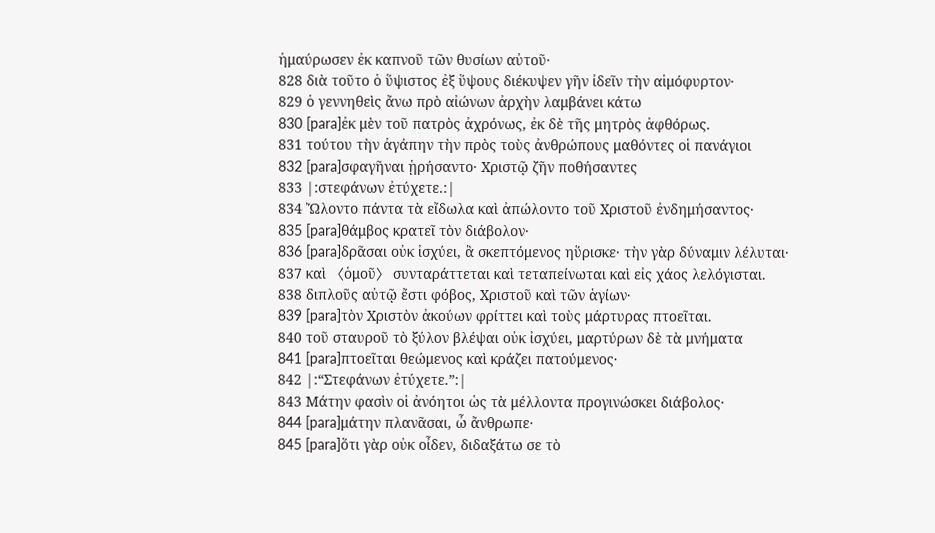ἠμαύρωσεν ἐκ καπνοῦ τῶν θυσίων αὐτοῦ·
828 διὰ τοῦτο ὁ ὕψιστος ἐξ ὕψους διέκυψεν γῆν ἰδεῖν τὴν αἱμόφυρτον·
829 ὁ γεννηθεὶς ἄνω πρὸ αἰώνων ἀρχὴν λαμβάνει κάτω
830 [para]ἐκ μὲν τοῦ πατρὸς ἀχρόνως, ἐκ δὲ τῆς μητρὸς ἀφθόρως.
831 τούτου τὴν ἀγάπην τὴν πρὸς τοὺς ἀνθρώπους μαθόντες οἱ πανάγιοι
832 [para]σφαγῆναι ᾑρήσαντο· Χριστῷ ζῆν ποθήσαντες
833 |:στεφάνων ἐτύχετε.:|
834 Ὤλοντο πάντα τὰ εἴδωλα καὶ ἀπώλοντο τοῦ Χριστοῦ ἐνδημήσαντος·
835 [para]θάμβος κρατεῖ τὸν διάβολον·
836 [para]δρᾶσαι οὐκ ἰσχύει, ἃ σκεπτόμενος ηὕρισκε· τὴν γὰρ δύναμιν λέλυται·
837 καὶ 〈ὁμοῦ〉 συνταράττεται καὶ τεταπείνωται καὶ εἰς χάος λελόγισται.
838 διπλοῦς αὐτῷ ἔστι φόβος, Χριστοῦ καὶ τῶν ἁγίων·
839 [para]τὸν Χριστὸν ἀκούων φρίττει καὶ τοὺς μάρτυρας πτοεῖται.
840 τοῦ σταυροῦ τὸ ξύλον βλέψαι οὐκ ἰσχύει, μαρτύρων δὲ τὰ μνήματα
841 [para]πτοεῖται θεώμενος καὶ κράζει πατούμενος·
842 |:“Στεφάνων ἐτύχετε.”:|
843 Μάτην φασὶν οἱ ἀνόητοι ὡς τὰ μέλλοντα προγινώσκει διάβολος·
844 [para]μάτην πλανᾶσαι, ὦ ἄνθρωπε·
845 [para]ὅτι γὰρ οὐκ οἶδεν, διδαξάτω σε τὸ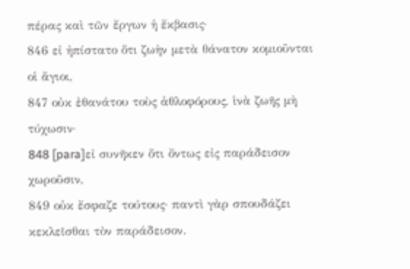πέρας καὶ τῶν ἔργων ἡ ἔκβασις·
846 εἰ ἠπίστατο ὅτι ζωὴν μετὰ θάνατον κομιοῦνται οἱ ἅγιοι,
847 οὐκ ἐθανάτου τοὺς ἀθλοφόρους, ἱνὰ ζωῆς μὴ τύχωσιν·
848 [para]εἰ συνῆκεν ὅτι ὄντως εἰς παράδεισον χωροῦσιν,
849 οὐκ ἔσφαζε τούτους· παντὶ γὰρ σπουδάζει κεκλεῖσθαι τὸν παράδεισον.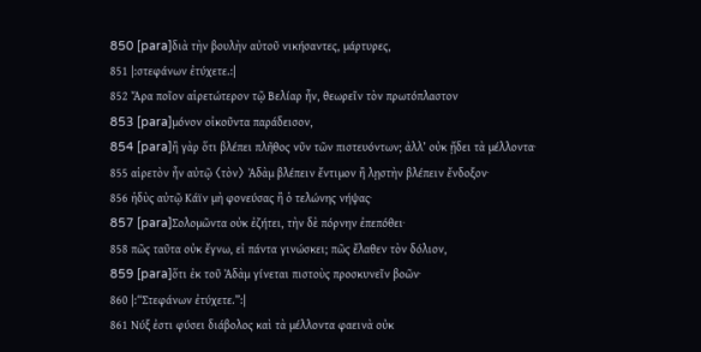850 [para]διὰ τὴν βουλὴν αὐτοῦ νικήσαντες, μάρτυρες,
851 |:στεφάνων ἐτύχετε.:|
852 Ἄρα ποῖον αἱρετώτερον τῷ Βελίαρ ἦν, θεωρεῖν τὸν πρωτόπλαστον
853 [para]μόνον οἰκοῦντα παράδεισον,
854 [para]ἢ γὰρ ὅτι βλέπει πλῆθος νῦν τῶν πιστευόντων; ἀλλ’ οὐκ ᾔδει τὰ μέλλοντα·
855 αἱρετὸν ἦν αὐτῷ 〈τὸν〉 Ἀδὰμ βλέπειν ἔντιμον ἢ λῃστὴν βλέπειν ἔνδοξον·
856 ἡδὺς αὐτῷ Κάϊν μὴ φονεύσας ἢ ὁ τελώνης νήψας·
857 [para]Σολομῶντα οὐκ ἐζήτει, τὴν δὲ πόρνην ἐπεπόθει·
858 πῶς ταῦτα οὐκ ἔγνω, εἰ πάντα γινώσκει; πῶς ἔλαθεν τὸν δόλιον,
859 [para]ὅτι ἐκ τοῦ Ἀδὰμ γίνεται πιστοὺς προσκυνεῖν βοῶν·
860 |:“Στεφάνων ἐτύχετε.”:|
861 Νύξ ἐστι φύσει διάβολος καὶ τὰ μέλλοντα φαεινὰ οὐκ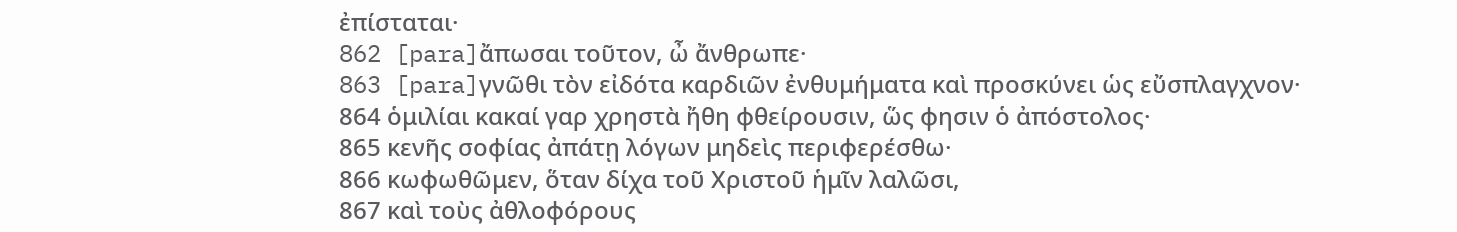ἐπίσταται·
862 [para]ἄπωσαι τοῦτον, ὦ ἄνθρωπε·
863 [para]γνῶθι τὸν εἰδότα καρδιῶν ἐνθυμήματα καὶ προσκύνει ὡς εὔσπλαγχνον·
864 ὁμιλίαι κακαί γαρ χρηστὰ ἤθη φθείρουσιν, ὥς φησιν ὁ ἀπόστολος·
865 κενῆς σοφίας ἀπάτῃ λόγων μηδεὶς περιφερέσθω·
866 κωφωθῶμεν, ὅταν δίχα τοῦ Χριστοῦ ἡμῖν λαλῶσι,
867 καὶ τοὺς ἀθλοφόρους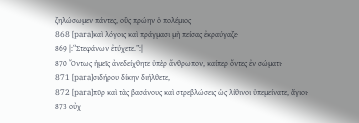ζηλώσωμεν πάντες, οὓς πρώην ὁ πολέμιος
868 [para]καὶ λόγοις καὶ πράγμασι μὴ πείσας ἐκραύγαζε·
869 |:“Στεφάνων ἐτύχετε.”:|
870 Ὄντως ἡμεῖς ἀνεδείχθητε ὑπὲρ ἄνθρωπον, καίπερ ὄντες ἐν σώματι·
871 [para]σιδήρου δίκην διήλθετε,
872 [para]πῦρ καὶ τὰς βασάνους καὶ στρεβλώσεις ὡς λίθινοι ὑπεμείνατε, ἅγιοι·
873 οὐχ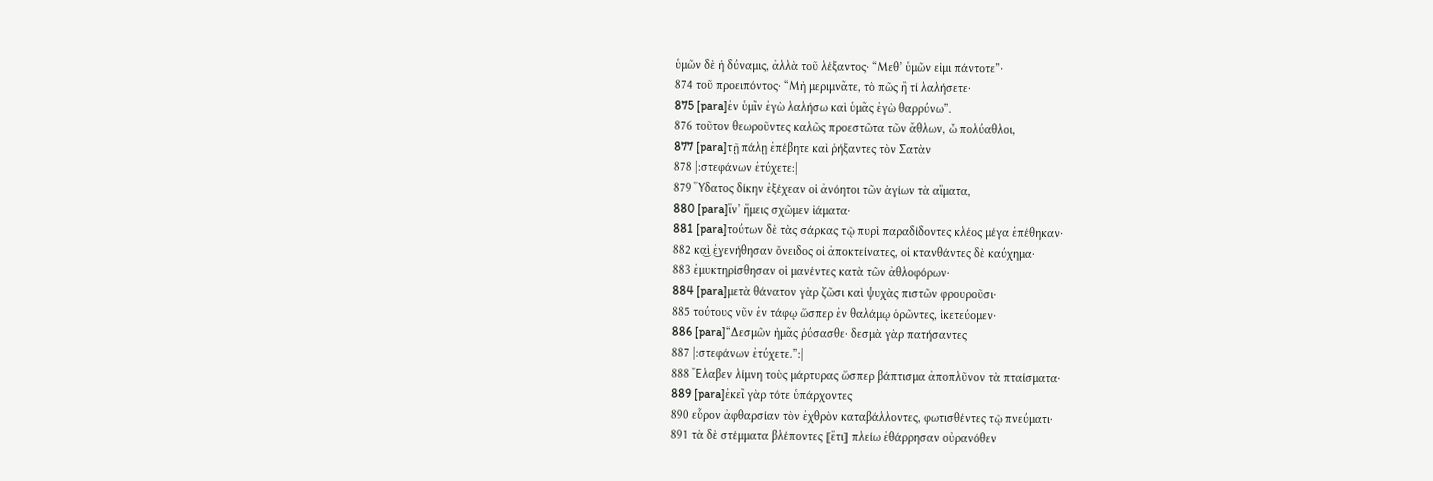ὑμῶν δὲ ἡ δύναμις, ἀλλὰ τοῦ λέξαντος· “Μεθ’ ὑμῶν εἰμι πάντοτε”·
874 τοῦ προειπόντος· “Μὴ μεριμνᾶτε, τὸ πῶς ἢ τί λαλήσετε·
875 [para]ἐν ὑμῖν ἐγὼ λαλήσω καὶ ὑμᾶς ἐγὼ θαρρύνω”.
876 τοῦτον θεωροῦντες καλῶς προεστῶτα τῶν ἄθλων, ὦ πολύαθλοι,
877 [para]τῇ πάλῃ ἐπέβητε καὶ ῥήξαντες τὸν Σατὰν
878 |:στεφάνων ἐτύχετε:|
879 Ὕδατος δίκην ἐξέχεαν οἱ ἀνόητοι τῶν ἁγίων τὰ αἵματα,
880 [para]ἵν’ ἥμεις σχῶμεν ἰάματα·
881 [para]τούτων δὲ τὰς σάρκας τῷ πυρὶ παραδίδοντες κλέος μέγα ἐπέθηκαν·
882 κα͜ὶ ἐ͜γενήθησαν ὄνειδος οἱ ἀποκτείνατες, οἱ κτανθάντες δὲ καύχημα·
883 ἐμυκτηρίσθησαν οἱ μανέντες κατὰ τῶν ἀθλοφόρων·
884 [para]μετὰ θάνατον γὰρ ζῶσι καὶ ψυχὰς πιστῶν φρουροῦσι·
885 τούτους νῦν ἐν τάφῳ ὥσπερ ἐν θαλάμῳ ὁρῶντες, ἱκετεύομεν·
886 [para]“Δεσμῶν ἡμᾶς ῥύσασθε· δεσμὰ γὰρ πατήσαντες
887 |:στεφάνων ἐτύχετε.”:|
888 Ἔλαβεν λίμνη τοὺς μάρτυρας ὥσπερ βάπτισμα ἀποπλῦνον τὰ πταίσματα·
889 [para]ἐκεῖ γὰρ τότε ὑπάρχοντες
890 εὗρον ἀφθαρσίαν τὸν ἐχθρὸν καταβάλλοντες, φωτισθέντες τῷ πνεύματι·
891 τὰ δὲ στέμματα βλέποντες ⟦ἔτι⟧ πλείω ἐθάρρησαν οὐρανόθεν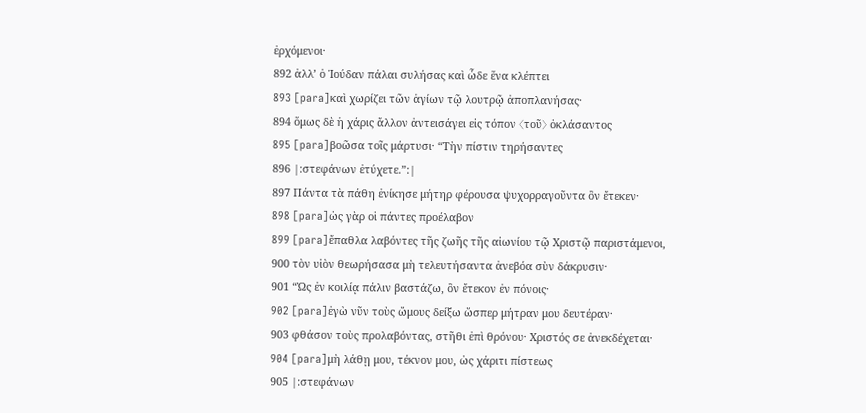ἐρχόμενοι·
892 ἀλλ’ ὁ Ἰούδαν πάλαι συλήσας καὶ ὧδε ἕνα κλέπτει
893 [para]καὶ χωρίζει τῶν ἁγίων τῷ λουτρῷ ἀποπλανήσας·
894 ὅμως δὲ ἡ χάρις ἄλλον ἀντεισάγει εἰς τόπον 〈τοῦ〉 ὀκλάσαντος
895 [para]βοῶσα τοῖς μάρτυσι· “Τὴν πίστιν τηρήσαντες
896 |:στεφάνων ἐτύχετε.”:|
897 Πάντα τὰ πάθη ἐνίκησε μήτηρ φέρουσα ψυχορραγοῦντα ὃν ἔτεκεν·
898 [para]ὡς γὰρ οἱ πάντες προέλαβον
899 [para]ἔπαθλα λαβόντες τῆς ζωῆς τῆς αἰωνίου τῷ Χριστῷ παριστάμενοι,
900 τὸν υἱὸν θεωρήσασα μὴ τελευτήσαντα ἀνεβόα σὺν δάκρυσιν·
901 “Ὡς ἐν κοιλίᾳ πάλιν βαστάζω, ὃν ἔτεκον ἐν πόνοις·
902 [para]ἐγὼ νῦν τοὺς ὤμους δείξω ὥσπερ μήτραν μου δευτέραν·
903 φθάσον τοὺς προλαβόντας, στῆθι ἐπὶ θρόνου· Χριστός σε ἀνεκδέχεται·
904 [para]μὴ λάθῃ μου, τέκνον μου, ὡς χάριτι πίστεως
905 |:στεφάνων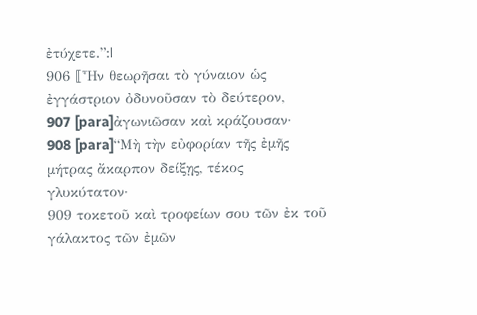ἐτύχετε.”:|
906 ⟦Ἦν θεωρῆσαι τὸ γύναιον ὡς ἐγγάστριον ὀδυνοῦσαν τὸ δεύτερον,
907 [para]ἀγωνιῶσαν καὶ κράζουσαν·
908 [para]“Μὴ τὴν εὐφορίαν τῆς ἐμῆς μήτρας ἄκαρπον δείξῃς, τέκος γλυκύτατον·
909 τοκετοῦ καὶ τροφείων σου τῶν ἐκ τοῦ γάλακτος τῶν ἐμῶν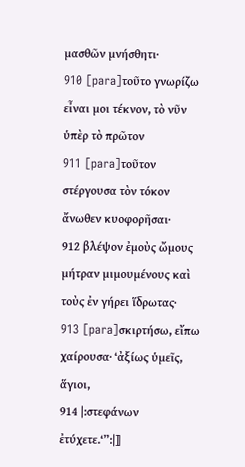μασθῶν μνήσθητι·
910 [para]τοῦτο γνωρίζω εἶναι μοι τέκνον, τὸ νῦν ὑπὲρ τὸ πρῶτον
911 [para]τοῦτον στέργουσα τὸν τόκον ἄνωθεν κυοφορῆσαι·
912 βλέψον ἐμοὺς ὤμους μήτραν μιμουμένους καὶ τοὺς ἐν γήρει ἵδρωτας·
913 [para]σκιρτήσω, εἴπω χαίρουσα· ‘ἀξίως ὑμεῖς, ἅγιοι,
914 |:στεφάνων ἐτύχετε.‘”:|⟧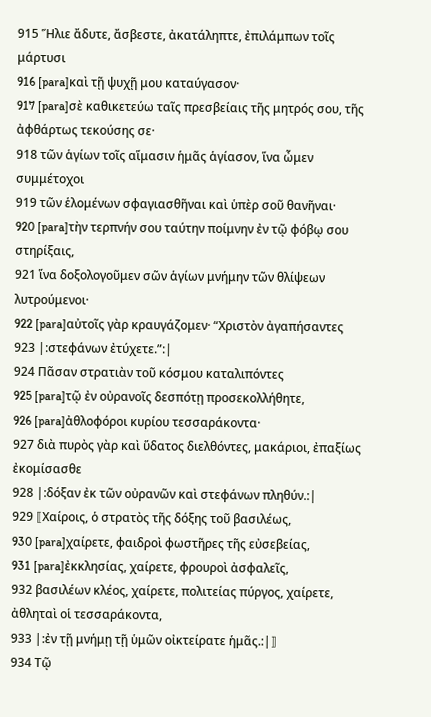915 Ἥλιε ἄδυτε, ἄσβεστε, ἀκατάληπτε, ἐπιλάμπων τοῖς μάρτυσι
916 [para]καὶ τῇ ψυχῇ μου καταύγασον·
917 [para]σὲ καθικετεύω ταῖς πρεσβείαις τῆς μητρός σου, τῆς ἀφθάρτως τεκούσης σε·
918 τῶν ἁγίων τοῖς αἵμασιν ἡμᾶς ἁγίασον, ἵνα ὦμεν συμμέτοχοι
919 τῶν ἑλομένων σφαγιασθῆναι καὶ ὑπὲρ σοῦ θανῆναι·
920 [para]τὴν τερπνήν σου ταύτην ποίμνην ἐν τῷ φόβῳ σου στηρίξαις,
921 ἵνα δοξολογοῦμεν σῶν ἁγίων μνήμην τῶν θλίψεων λυτρούμενοι·
922 [para]αὐτοῖς γὰρ κραυγάζομεν· “Χριστὸν ἀγαπήσαντες
923 |:στεφάνων ἐτύχετε.”:|
924 Πᾶσαν στρατιὰν τοῦ κόσμου καταλιπόντες
925 [para]τῷ ἐν οὐρανοῖς δεσπότῃ προσεκολλήθητε,
926 [para]ἀθλοφόροι κυρίου τεσσαράκοντα·
927 διὰ πυρὸς γὰρ καὶ ὕδατος διελθόντες, μακάριοι, ἐπαξίως ἐκομίσασθε
928 |:δόξαν ἐκ τῶν οὐρανῶν καὶ στεφάνων πληθύν.:|
929 ⟦Χαίροις, ὁ στρατὸς τῆς δόξης τοῦ βασιλέως,
930 [para]χαίρετε, φαιδροὶ φωστῆρες τῆς εὐσεβείας,
931 [para]ἐκκλησίας, χαίρετε, φρουροὶ ἀσφαλεῖς,
932 βασιλέων κλέος, χαίρετε, πολιτείας πύργος, χαίρετε, ἀθληταὶ οἱ τεσσαράκοντα,
933 |:ἐν τῇ μνήμῃ τῇ ὑμῶν οἰκτείρατε ἡμᾶς.:|⟧
934 Τῷ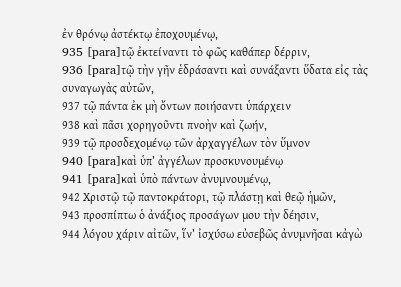ἐν θρόνῳ ἀστέκτῳ ἐποχουμένῳ,
935 [para]τῷ ἐκτείναντι τὸ φῶς καθάπερ δέρριν,
936 [para]τῷ τὴν γῆν ἑδράσαντι καὶ συνάξαντι ὕδατα εἰς τὰς συναγωγὰς αὐτῶν,
937 τῷ πάντα ἐκ μὴ ὄντων ποιήσαντι ὑπάρχειν
938 καὶ πᾶσι χορηγοῦντι πνοὴν καὶ ζωήν,
939 τῷ προσδεχομένῳ τῶν ἀρχαγγέλων τὸν ὕμνον
940 [para]καὶ ὑπ’ ἀγγέλων προσκυνουμένῳ
941 [para]καὶ ὑπὸ πάντων ἀνυμνουμένῳ,
942 Χριστῷ τῷ παντοκράτορι, τῷ πλάστῃ καὶ θεῷ ἡμῶν,
943 προσπίπτω ὁ ἀνάξιος προσάγων μου τὴν δέησιν,
944 λόγου χάριν αἰτῶν, ἵν’ ἰσχύσω εὐσεβῶς ἀνυμνῆσαι κἀγὼ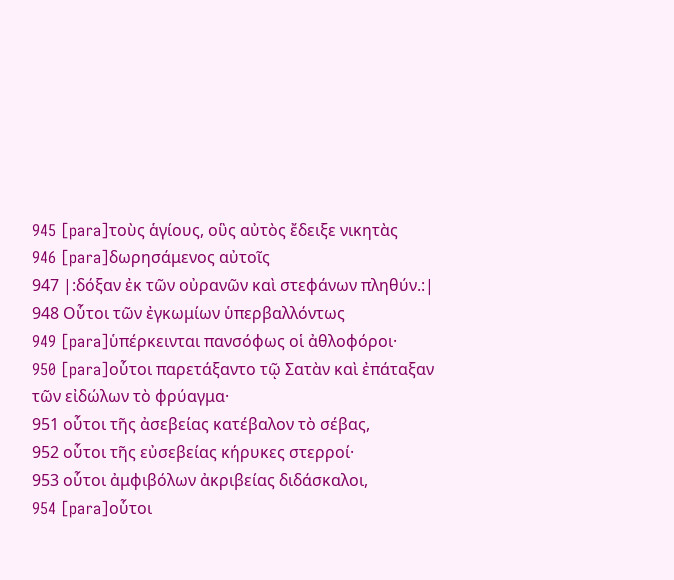945 [para]τοὺς ἁγίους, οὓς αὐτὸς ἔδειξε νικητὰς
946 [para]δωρησάμενος αὐτοῖς
947 |:δόξαν ἐκ τῶν οὐρανῶν καὶ στεφάνων πληθύν.:|
948 Οὗτοι τῶν ἐγκωμίων ὑπερβαλλόντως
949 [para]ὑπέρκεινται πανσόφως οἱ ἀθλοφόροι·
950 [para]οὗτοι παρετάξαντο τῷ Σατὰν καὶ ἐπάταξαν τῶν εἰδώλων τὸ φρύαγμα·
951 οὗτοι τῆς ἀσεβείας κατέβαλον τὸ σέβας,
952 οὗτοι τῆς εὐσεβείας κήρυκες στερροί·
953 οὗτοι ἀμφιβόλων ἀκριβείας διδάσκαλοι,
954 [para]οὗτοι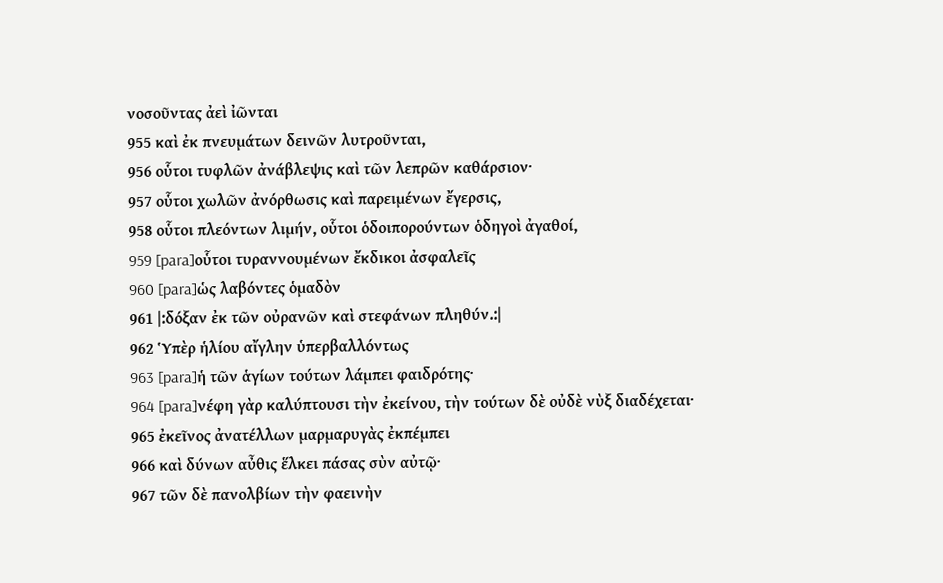νοσοῦντας ἀεὶ ἰῶνται
955 καὶ ἐκ πνευμάτων δεινῶν λυτροῦνται,
956 οὗτοι τυφλῶν ἀνάβλεψις καὶ τῶν λεπρῶν καθάρσιον·
957 οὗτοι χωλῶν ἀνόρθωσις καὶ παρειμένων ἔγερσις,
958 οὗτοι πλεόντων λιμήν, οὗτοι ὁδοιπορούντων ὁδηγοὶ ἀγαθοί,
959 [para]οὗτοι τυραννουμένων ἔκδικοι ἀσφαλεῖς
960 [para]ὡς λαβόντες ὁμαδὸν
961 |:δόξαν ἐκ τῶν οὐρανῶν καὶ στεφάνων πληθύν.:|
962 Ὑπὲρ ἡλίου αἴγλην ὑπερβαλλόντως
963 [para]ἡ τῶν ἁγίων τούτων λάμπει φαιδρότης·
964 [para]νέφη γὰρ καλύπτουσι τὴν ἐκείνου, τὴν τούτων δὲ οὐδὲ νὺξ διαδέχεται·
965 ἐκεῖνος ἀνατέλλων μαρμαρυγὰς ἐκπέμπει
966 καὶ δύνων αὖθις ἕλκει πάσας σὺν αὐτῷ·
967 τῶν δὲ πανολβίων τὴν φαεινὴν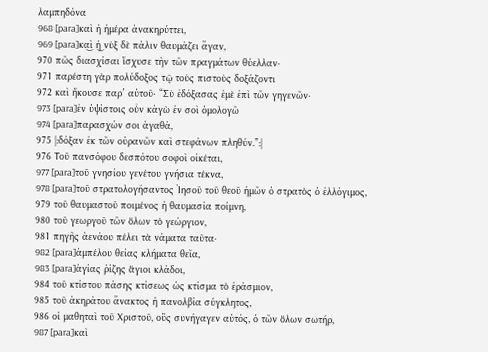λαμπηδόνα
968 [para]καὶ ἡ ἡμέρα ἀνακηρύττει,
969 [para]κα͜ὶ ἡ͜ νὺξ δὲ πάλιν θαυμάζει ἄγαν,
970 πῶς διασχίσαι ἴσχυσε τὴν τῶν πραγμάτων θύελλαν·
971 παρέστη γὰρ πολύδοξος τῷ τοὺς πιστοὺς δοξάζοντι
972 καὶ ἤκουσε παρ’ αὐτοῦ· “Σὺ ἐδόξασας ἐμὲ ἐπὶ τῶν γηγενῶν·
973 [para]ἐν ὑψίστοις οὖν κἀγὼ ἐν σοὶ ὁμολογῶ
974 [para]παρασχών σοι ἀγαθά,
975 |:δόξαν ἐκ τῶν οὐρανῶν καὶ στεφάνων πληθύν.”:|
976 Τοῦ πανσόφου δεσπότου σοφοὶ οἰκέται,
977 [para]τοῦ γνησίου γενέτου γνήσια τέκνα,
978 [para]τοῦ στρατολογήσαντος Ἰησοῦ τοῦ θεοῦ ἡμῶν ὁ στρατὸς ὁ ἐλλόγιμος,
979 τοῦ θαυμαστοῦ ποιμένος ἡ θαυμασία ποίμνη,
980 τοῦ γεωργοῦ τῶν ὅλων τὸ γεώργιον,
981 πηγῆς ἀενάου πέλει τὰ νάματα ταῦτα·
982 [para]ἀμπέλου θείας κλήματα θεῖα,
983 [para]ἁγίας ῥίζης ἅγιοι κλάδοι,
984 τοῦ κτίστου πάσης κτίσεως ὡς κτίσμα τὸ ἐράσμιον,
985 τοῦ ἀκηράτου ἄνακτος ἡ πανολβία σύγκλητος,
986 οἱ μαθηταὶ τοῦ Χριστοῦ, οὓς συνήγαγεν αὐτός, ὁ τῶν ὅλων σωτήρ,
987 [para]καὶ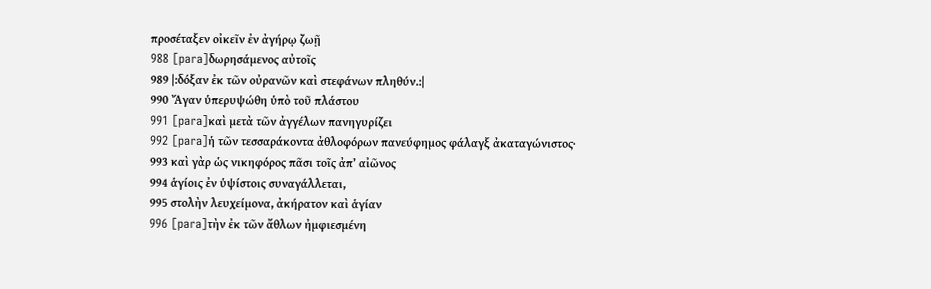προσέταξεν οἰκεῖν ἐν ἀγήρῳ ζωῇ
988 [para]δωρησάμενος αὐτοῖς
989 |:δόξαν ἐκ τῶν οὐρανῶν καὶ στεφάνων πληθύν.:|
990 Ἄγαν ὑπερυψώθη ὑπὸ τοῦ πλάστου
991 [para]καὶ μετὰ τῶν ἀγγέλων πανηγυρίζει
992 [para]ἡ τῶν τεσσαράκοντα ἀθλοφόρων πανεύφημος φάλαγξ ἀκαταγώνιστος·
993 καὶ γὰρ ὡς νικηφόρος πᾶσι τοῖς ἀπ’ αἰῶνος
994 ἁγίοις ἐν ὑψίστοις συναγάλλεται,
995 στολὴν λευχείμονα, ἀκήρατον καὶ ἁγίαν
996 [para]τὴν ἐκ τῶν ἄθλων ἠμφιεσμένη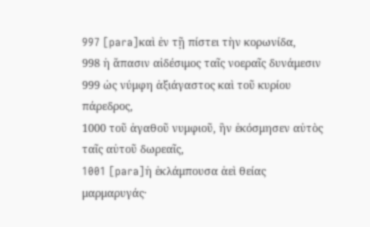997 [para]καὶ ἐν τῇ πίστει τὴν κορωνίδα,
998 ἡ ἅπασιν αἰδέσιμος ταῖς νοεραῖς δυνάμεσιν
999 ὡς νύμφη ἀξιάγαστος καὶ τοῦ κυρίου πάρεδρος,
1000 τοῦ ἀγαθοῦ νυμφιοῦ, ἣν ἐκόσμησεν αὐτὸς ταῖς αὐτοῦ δωρεαῖς,
1001 [para]ἡ ἐκλάμπουσα ἀεὶ θείας μαρμαρυγάς·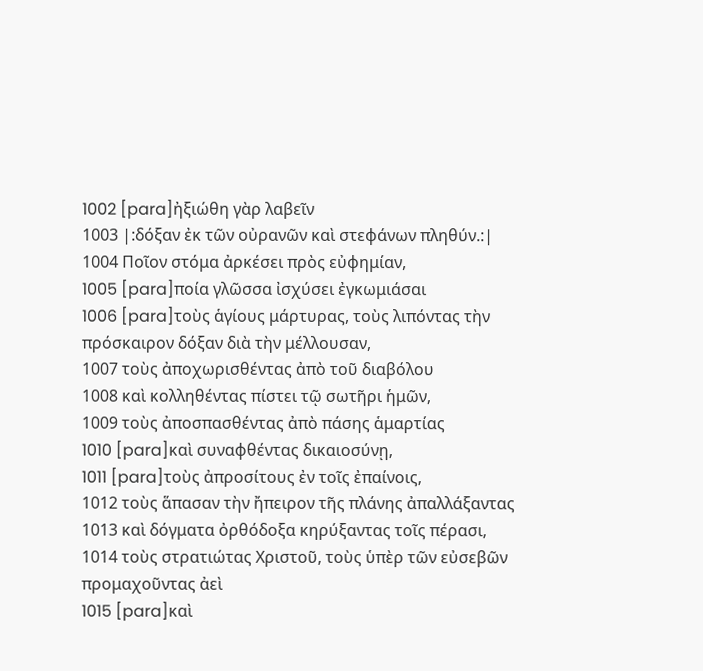1002 [para]ἠξιώθη γὰρ λαβεῖν
1003 |:δόξαν ἐκ τῶν οὐρανῶν καὶ στεφάνων πληθύν.:|
1004 Ποῖον στόμα ἀρκέσει πρὸς εὐφημίαν,
1005 [para]ποία γλῶσσα ἰσχύσει ἐγκωμιάσαι
1006 [para]τοὺς ἁγίους μάρτυρας, τοὺς λιπόντας τὴν πρόσκαιρον δόξαν διὰ τὴν μέλλουσαν,
1007 τοὺς ἀποχωρισθέντας ἀπὸ τοῦ διαβόλου
1008 καὶ κολληθέντας πίστει τῷ σωτῆρι ἡμῶν,
1009 τοὺς ἀποσπασθέντας ἀπὸ πάσης ἁμαρτίας
1010 [para]καὶ συναφθέντας δικαιοσύνῃ,
1011 [para]τοὺς ἀπροσίτους ἐν τοῖς ἐπαίνοις,
1012 τοὺς ἅπασαν τὴν ἤπειρον τῆς πλάνης ἀπαλλάξαντας
1013 καὶ δόγματα ὀρθόδοξα κηρύξαντας τοῖς πέρασι,
1014 τοὺς στρατιώτας Χριστοῦ, τοὺς ὑπὲρ τῶν εὐσεβῶν προμαχοῦντας ἀεὶ
1015 [para]καὶ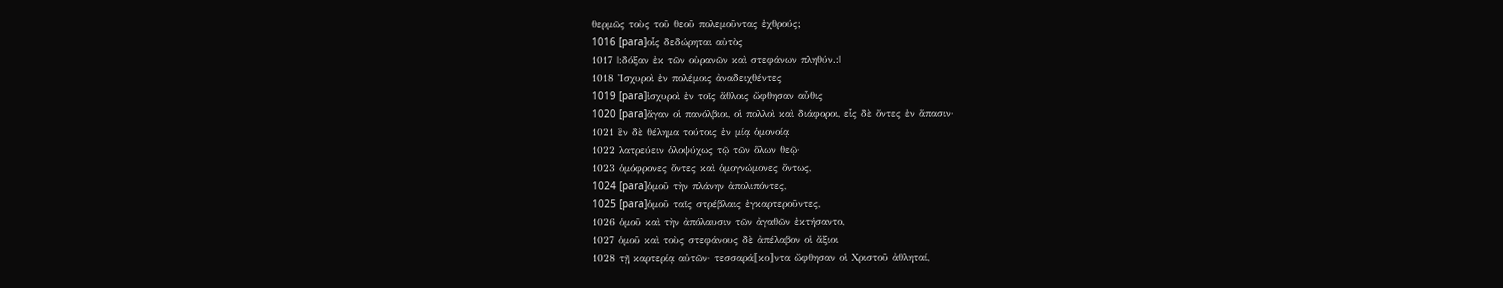θερμῶς τοὺς τοῦ θεοῦ πολεμοῦντας ἐχθρούς;
1016 [para]οἷς δεδώρηται αὐτὸς
1017 |:δόξαν ἐκ τῶν οὐρανῶν καὶ στεφάνων πληθύν.:|
1018 Ἰσχυροὶ ἐν πολέμοις ἀναδειχθέντες
1019 [para]ἰσχυροὶ ἐν τοῖς ἄθλοις ὤφθησαν αὖθις
1020 [para]ἄγαν οἱ πανόλβιοι, οἱ πολλοὶ καὶ διάφοροι, εἷς δὲ ὄντες ἐν ἅπασιν·
1021 ἓν δὲ θέλημα τούτοις ἐν μίᾳ ὁμονοίᾳ
1022 λατρεύειν ὁλοψύχως τῷ τῶν ὅλων θεῷ·
1023 ὁμόφρονες ὄντες καὶ ὁμογνώμονες ὄντως,
1024 [para]ὁμοῦ τὴν πλάνην ἀπολιπόντες,
1025 [para]ὁμοῦ ταῖς στρέβλαις ἐγκαρτεροῦντες,
1026 ὁμοῦ καὶ τὴν ἀπόλαυσιν τῶν ἀγαθῶν ἐκτήσαντο,
1027 ὁμοῦ καὶ τοὺς στεφάνους δὲ ἀπέλαβον οἱ ἄξιοι
1028 τῇ καρτερίᾳ αὐτῶν· τεσσαρά⟦κο⟧ντα ὤφθησαν οἱ Χριστοῦ ἀθληταί,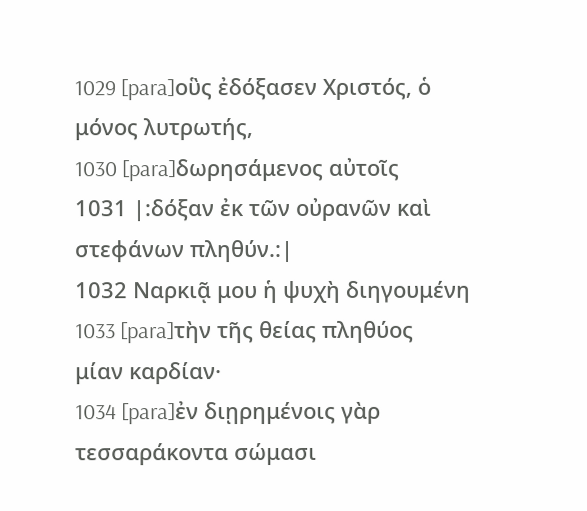1029 [para]οὓς ἐδόξασεν Χριστός, ὁ μόνος λυτρωτής,
1030 [para]δωρησάμενος αὐτοῖς
1031 |:δόξαν ἐκ τῶν οὐρανῶν καὶ στεφάνων πληθύν.:|
1032 Ναρκιᾷ μου ἡ ψυχὴ διηγουμένη
1033 [para]τὴν τῆς θείας πληθύος μίαν καρδίαν·
1034 [para]ἐν διῃρημένοις γὰρ τεσσαράκοντα σώμασι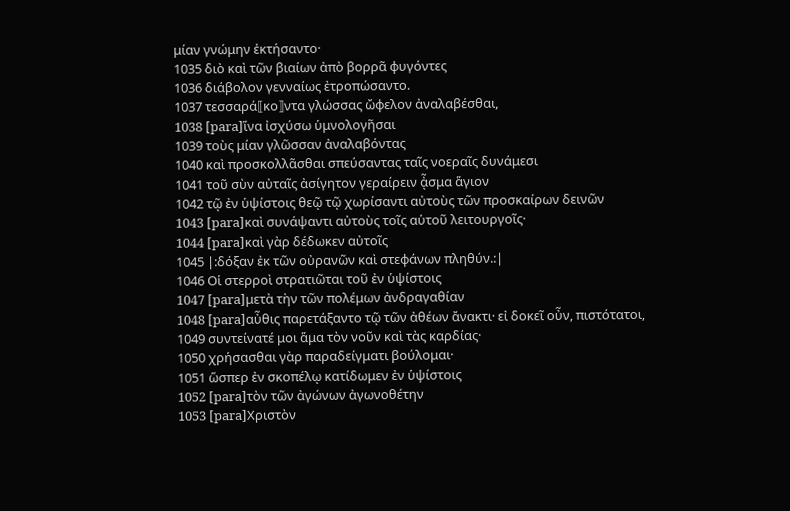μίαν γνώμην ἐκτήσαντο·
1035 διὸ καὶ τῶν βιαίων ἀπὸ βορρᾶ φυγόντες
1036 διάβολον γενναίως ἐτροπώσαντο.
1037 τεσσαρά⟦κο⟧ντα γλώσσας ὤφελον ἀναλαβέσθαι,
1038 [para]ἵνα ἰσχύσω ὑμνολογῆσαι
1039 τοὺς μίαν γλῶσσαν ἀναλαβόντας
1040 καὶ προσκολλᾶσθαι σπεύσαντας ταῖς νοεραῖς δυνάμεσι
1041 τοῦ σὺν αὐταῖς ἀσίγητον γεραίρειν ᾆσμα ἅγιον
1042 τῷ ἐν ὑψίστοις θεῷ τῷ χωρίσαντι αὐτοὺς τῶν προσκαίρων δεινῶν
1043 [para]καὶ συνάψαντι αὐτοὺς τοῖς αὑτοῦ λειτουργοῖς·
1044 [para]καὶ γὰρ δέδωκεν αὐτοῖς
1045 |:δόξαν ἐκ τῶν οὐρανῶν καὶ στεφάνων πληθύν.:|
1046 Οἱ στερροὶ στρατιῶται τοῦ ἐν ὑψίστοις
1047 [para]μετὰ τὴν τῶν πολέμων ἀνδραγαθίαν
1048 [para]αὖθις παρετάξαντο τῷ τῶν ἀθέων ἄνακτι· εἰ δοκεῖ οὖν, πιστότατοι,
1049 συντείνατέ μοι ἅμα τὸν νοῦν καὶ τὰς καρδίας·
1050 χρήσασθαι γὰρ παραδείγματι βούλομαι·
1051 ὥσπερ ἐν σκοπέλῳ κατίδωμεν ἐν ὑψίστοις
1052 [para]τὸν τῶν ἀγώνων ἀγωνοθέτην
1053 [para]Χριστὸν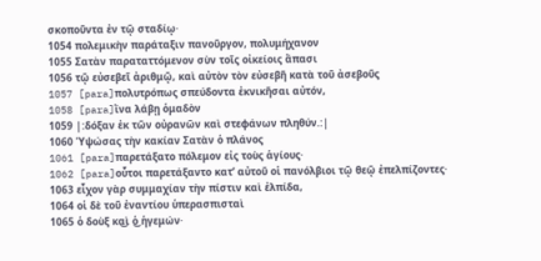σκοποῦντα ἐν τῷ σταδίῳ·
1054 πολεμικὴν παράταξιν πανοῦργον, πολυμήχανον
1055 Σατὰν παραταττόμενον σὺν τοῖς οἰκείοις ἅπασι
1056 τῷ εὐσεβεῖ ἀριθμῷ, καὶ αὐτὸν τὸν εὐσεβῆ κατὰ τοῦ ἀσεβοῦς
1057 [para]πολυτρόπως σπεύδοντα ἐκνικῆσαι αὐτόν,
1058 [para]ἵνα λάβῃ ὁμαδὸν
1059 |:δόξαν ἐκ τῶν οὐρανῶν καὶ στεφάνων πληθύν.:|
1060 Ὑψώσας τὴν κακίαν Σατὰν ὁ πλάνος
1061 [para]παρετάξατο πόλεμον εἰς τοὺς ἁγίους·
1062 [para]οὗτοι παρετάξαντο κατ’ αὐτοῦ οἱ πανόλβιοι τῷ θεῷ ἐπελπίζοντες·
1063 εἶχον γὰρ συμμαχίαν τὴν πίστιν καὶ ἐλπίδα,
1064 οἱ δὲ τοῦ ἐναντίου ὑπερασπισταὶ
1065 ὁ δοὺξ κα͜ὶ ὁ͜ ἡγεμών·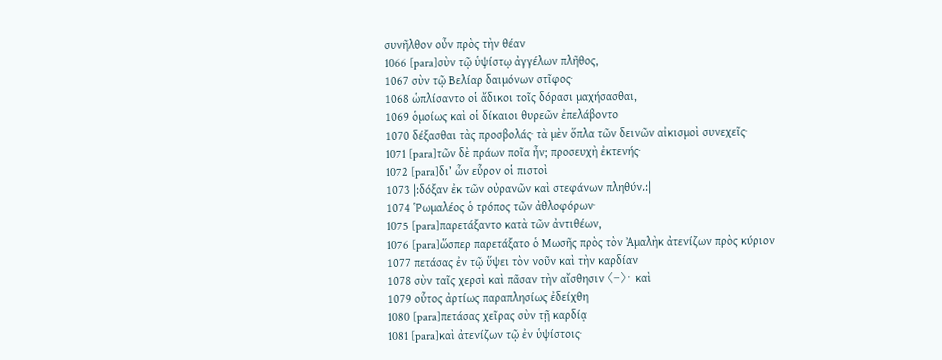συνῆλθον οὖν πρὸς τὴν θέαν
1066 [para]σὺν τῷ ὑψίστῳ ἀγγέλων πλῆθος,
1067 σὺν τῷ Βελίαρ δαιμόνων στῖφος·
1068 ὡπλίσαντο οἱ ἄδικοι τοῖς δόρασι μαχήσασθαι,
1069 ὁμοίως καὶ οἱ δίκαιοι θυρεῶν ἐπελάβοντο
1070 δέξασθαι τὰς προσβολάς· τὰ μὲν ὅπλα τῶν δεινῶν αἰκισμοὶ συνεχεῖς·
1071 [para]τῶν δὲ πράων ποῖα ἦν; προσευχὴ ἐκτενής·
1072 [para]δι’ ὧν εὗρον οἱ πιστοὶ
1073 |:δόξαν ἐκ τῶν οὐρανῶν καὶ στεφάνων πληθύν.:|
1074 Ῥωμαλέος ὁ τρόπος τῶν ἀθλοφόρων·
1075 [para]παρετάξαντο κατὰ τῶν ἀντιθέων,
1076 [para]ὥσπερ παρετάξατο ὁ Μωσῆς πρὸς τὸν Ἀμαλὴκ ἀτενίζων πρὸς κύριον
1077 πετάσας ἐν τῷ ὕψει τὸν νοῦν καὶ τὴν καρδίαν
1078 σὺν ταῖς χερσὶ καὶ πᾶσαν τὴν αἴσθησιν 〈–〉· καὶ
1079 οὗτος ἀρτίως παραπλησίως ἐδείχθη
1080 [para]πετάσας χεῖρας σὺν τῇ καρδίᾳ
1081 [para]καὶ ἀτενίζων τῷ ἐν ὑψίστοις·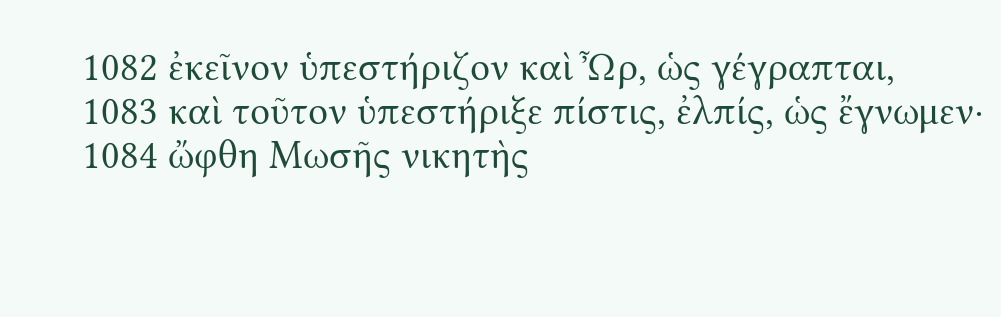1082 ἐκεῖνον ὑπεστήριζον καὶ Ὦρ, ὡς γέγραπται,
1083 καὶ τοῦτον ὑπεστήριξε πίστις, ἐλπίς, ὡς ἔγνωμεν·
1084 ὤφθη Μωσῆς νικητὴς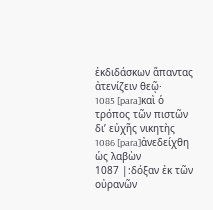ἐκδιδάσκων ἅπαντας ἀτενίζειν θεῷ·
1085 [para]καὶ ὁ τρόπος τῶν πιστῶν δι’ εὐχῆς νικητὴς
1086 [para]ἀνεδείχθη ὡς λαβὼν
1087 |:δόξαν ἐκ τῶν οὐρανῶν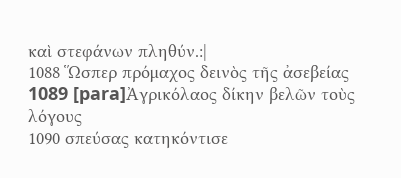καὶ στεφάνων πληθύν.:|
1088 Ὥσπερ πρόμαχος δεινὸς τῆς ἀσεβείας
1089 [para]Ἀγρικόλαος δίκην βελῶν τοὺς λόγους
1090 σπεύσας κατηκόντισε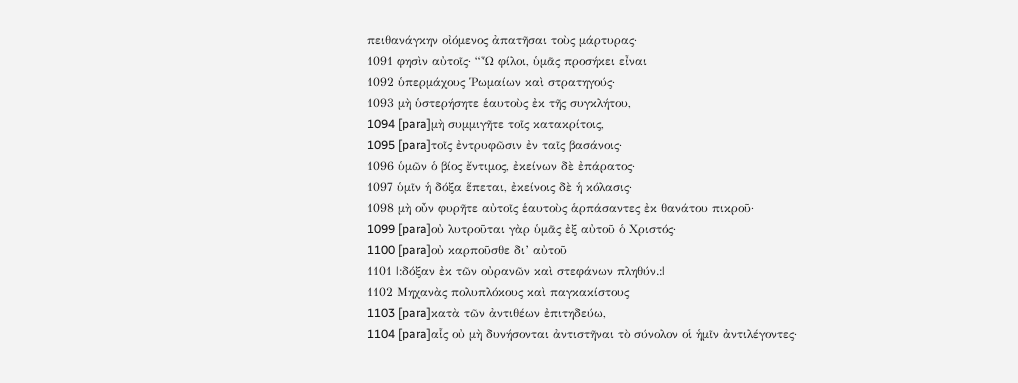πειθανάγκην οἰόμενος ἀπατῆσαι τοὺς μάρτυρας·
1091 φησὶν αὐτοῖς· “Ὦ φίλοι, ὑμᾶς προσήκει εἶναι
1092 ὑπερμάχους Ῥωμαίων καὶ στρατηγούς·
1093 μὴ ὑστερήσητε ἑαυτοὺς ἐκ τῆς συγκλήτου,
1094 [para]μὴ συμμιγῆτε τοῖς κατακρίτοις,
1095 [para]τοῖς ἐντρυφῶσιν ἐν ταῖς βασάνοις·
1096 ὑμῶν ὁ βίος ἔντιμος, ἐκείνων δὲ ἐπάρατος·
1097 ὑμῖν ἡ δόξα ἕπεται, ἐκείνοις δὲ ἡ κόλασις·
1098 μὴ οὖν φυρῆτε αὐτοῖς ἑαυτοὺς ἁρπάσαντες ἐκ θανάτου πικροῦ·
1099 [para]οὐ λυτροῦται γὰρ ὑμᾶς ἐξ αὐτοῦ ὁ Χριστός·
1100 [para]οὐ καρποῦσθε δι’ αὐτοῦ
1101 |:δόξαν ἐκ τῶν οὐρανῶν καὶ στεφάνων πληθύν.:|
1102 Μηχανὰς πολυπλόκους καὶ παγκακίστους
1103 [para]κατὰ τῶν ἀντιθέων ἐπιτηδεύω,
1104 [para]αἷς οὐ μὴ δυνήσονται ἀντιστῆναι τὸ σύνολον οἱ ἡμῖν ἀντιλέγοντες·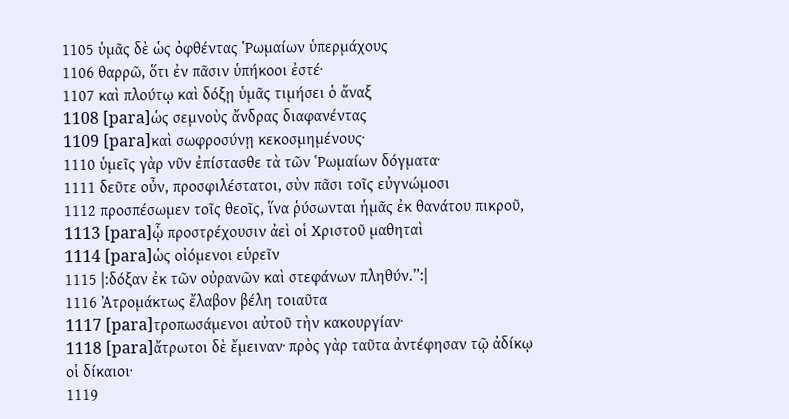1105 ὑμᾶς δὲ ὡς ὀφθέντας Ῥωμαίων ὑπερμάχους
1106 θαρρῶ, ὅτι ἐν πᾶσιν ὑπήκοοι ἐστέ·
1107 καὶ πλούτῳ καὶ δόξῃ ὑμᾶς τιμήσει ὁ ἄναξ
1108 [para]ὡς σεμνοὺς ἄνδρας διαφανέντας
1109 [para]καὶ σωφροσύνῃ κεκοσμημένους·
1110 ὑμεῖς γὰρ νῦν ἐπίστασθε τὰ τῶν Ῥωμαίων δόγματα·
1111 δεῦτε οὖν, προσφιλέστατοι, σὺν πᾶσι τοῖς εὐγνώμοσι
1112 προσπέσωμεν τοῖς θεοῖς, ἵνα ῥύσωνται ἡμᾶς ἐκ θανάτου πικροῦ,
1113 [para]ᾧ προστρέχουσιν ἀεὶ οἱ Χριστοῦ μαθηταὶ
1114 [para]ὡς οἰόμενοι εὑρεῖν
1115 |:δόξαν ἐκ τῶν οὐρανῶν καὶ στεφάνων πληθύν.”:|
1116 Ἀτρομάκτως ἔλαβον βέλη τοιαῦτα
1117 [para]τροπωσάμενοι αὐτοῦ τὴν κακουργίαν·
1118 [para]ἄτρωτοι δὲ ἔμειναν· πρὸς γὰρ ταῦτα ἀντέφησαν τῷ ἀδίκῳ οἱ δίκαιοι·
1119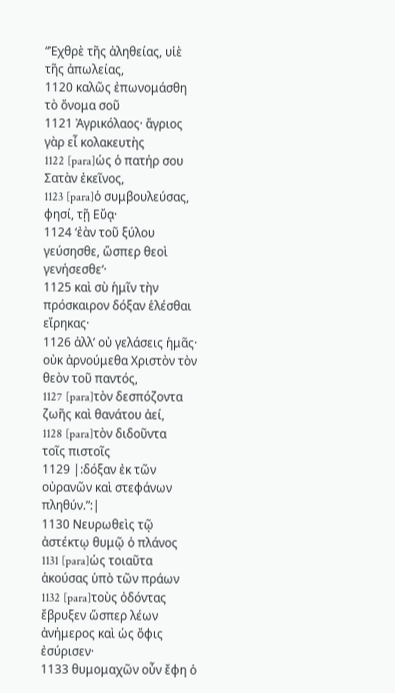“Ἐχθρὲ τῆς ἀληθείας, υἱὲ τῆς ἀπωλείας,
1120 καλῶς ἐπωνομάσθη τὸ ὄνομα σοῦ
1121 Ἀγρικόλαος· ἄγριος γὰρ εἶ κολακευτὴς
1122 [para]ὡς ὁ πατήρ σου Σατὰν ἐκεῖνος,
1123 [para]ὁ συμβουλεύσας, φησί, τῇ Εὔᾳ·
1124 ‘ἐὰν τοῦ ξύλου γεύσησθε, ὥσπερ θεοὶ γενήσεσθε‘·
1125 καὶ σὺ ἡμῖν τὴν πρόσκαιρον δόξαν ἑλέσθαι εἴρηκας·
1126 ἀλλ’ οὐ γελάσεις ἡμᾶς· οὐκ ἀρνούμεθα Χριστὸν τὸν θεὸν τοῦ παντός,
1127 [para]τὸν δεσπόζοντα ζωῆς καὶ θανάτου ἀεί,
1128 [para]τὸν διδοῦντα τοῖς πιστοῖς
1129 |:δόξαν ἐκ τῶν οὐρανῶν καὶ στεφάνων πληθύν.”:|
1130 Νευρωθεὶς τῷ ἀστέκτῳ θυμῷ ὁ πλάνος
1131 [para]ὡς τοιαῦτα ἀκούσας ὑπὸ τῶν πράων
1132 [para]τοὺς ὀδόντας ἔβρυξεν ὥσπερ λέων ἀνήμερος καὶ ὡς ὄφις ἐσύρισεν·
1133 θυμομαχῶν οὖν ἔφη ὁ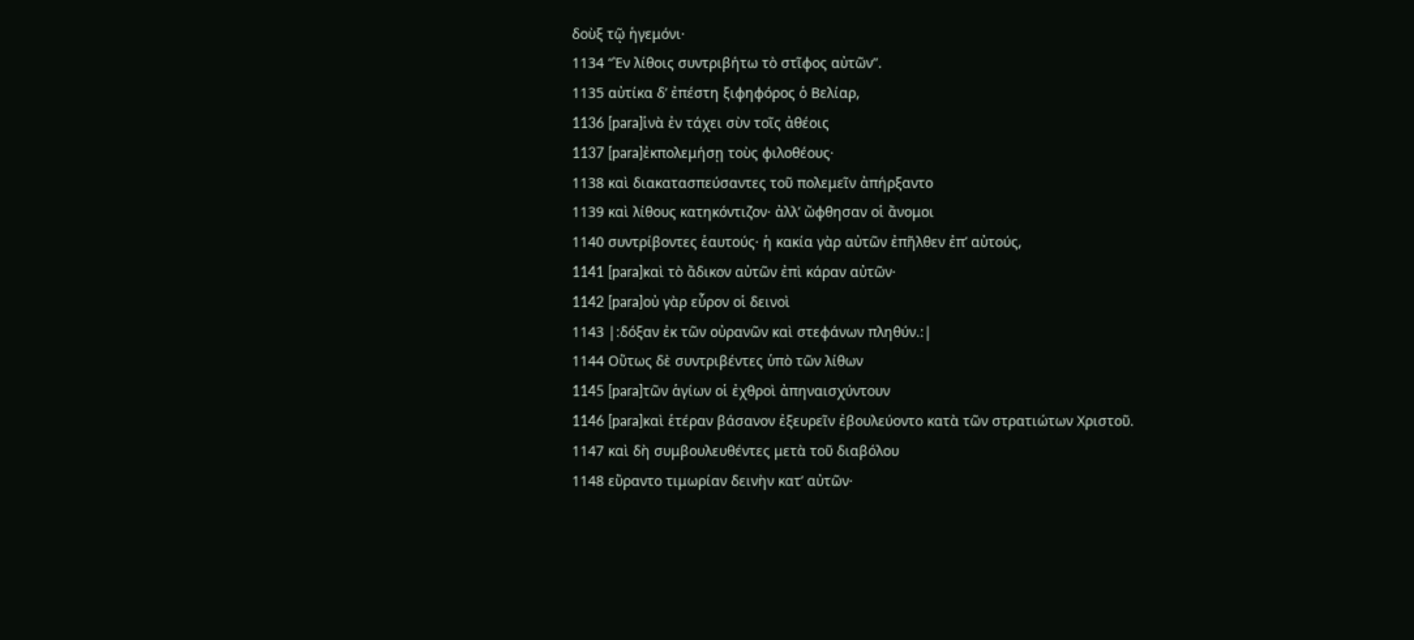δοὺξ τῷ ἡγεμόνι·
1134 “Ἐν λίθοις συντριβήτω τὸ στῖφος αὐτῶν”.
1135 αὐτίκα δ’ ἐπέστη ξιφηφόρος ὁ Βελίαρ,
1136 [para]ἱνὰ ἐν τάχει σὺν τοῖς ἀθέοις
1137 [para]ἐκπολεμήσῃ τοὺς φιλοθέους·
1138 καὶ διακατασπεύσαντες τοῦ πολεμεῖν ἀπήρξαντο
1139 καὶ λίθους κατηκόντιζον· ἀλλ’ ὤφθησαν οἱ ἄνομοι
1140 συντρίβοντες ἑαυτούς· ἡ κακία γὰρ αὐτῶν ἐπῆλθεν ἐπ’ αὐτούς,
1141 [para]καὶ τὸ ἄδικον αὐτῶν ἐπὶ κάραν αὐτῶν·
1142 [para]οὐ γὰρ εὗρον οἱ δεινοὶ
1143 |:δόξαν ἐκ τῶν οὐρανῶν καὶ στεφάνων πληθύν.:|
1144 Οὕτως δὲ συντριβέντες ὑπὸ τῶν λίθων
1145 [para]τῶν ἁγίων οἱ ἐχθροὶ ἀπηναισχύντουν
1146 [para]καὶ ἑτέραν βάσανον ἐξευρεῖν ἐβουλεύοντο κατὰ τῶν στρατιώτων Χριστοῦ.
1147 καὶ δὴ συμβουλευθέντες μετὰ τοῦ διαβόλου
1148 εὕραντο τιμωρίαν δεινὴν κατ’ αὐτῶν·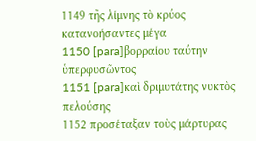1149 τῆς λίμνης τὸ κρύος κατανοήσαντες μέγα
1150 [para]βορραίου ταύτην ὑπερφυσῶντος
1151 [para]καὶ δριμυτάτης νυκτὸς πελούσης
1152 προσέταξαν τοὺς μάρτυρας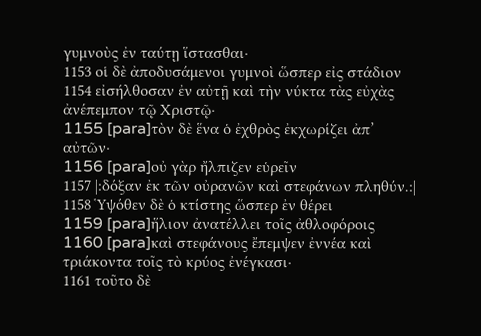γυμνοὺς ἐν ταύτῃ ἵστασθαι·
1153 οἱ δὲ ἀποδυσάμενοι γυμνοὶ ὥσπερ εἰς στάδιον
1154 εἰσήλθοσαν ἐν αὐτῇ καὶ τὴν νύκτα τὰς εὐχὰς ἀνέπεμπον τῷ Χριστῷ·
1155 [para]τὸν δὲ ἕνα ὁ ἐχθρὸς ἐκχωρίζει ἀπ’ αὐτῶν·
1156 [para]οὐ γὰρ ἤλπιζεν εὑρεῖν
1157 |:δόξαν ἐκ τῶν οὐρανῶν καὶ στεφάνων πληθύν.:|
1158 Ὑψόθεν δὲ ὁ κτίστης ὥσπερ ἐν θέρει
1159 [para]ἥλιον ἀνατέλλει τοῖς ἀθλοφόροις
1160 [para]καὶ στεφάνους ἔπεμψεν ἐννέα καὶ τριάκοντα τοῖς τὸ κρύος ἐνέγκασι·
1161 τοῦτο δὲ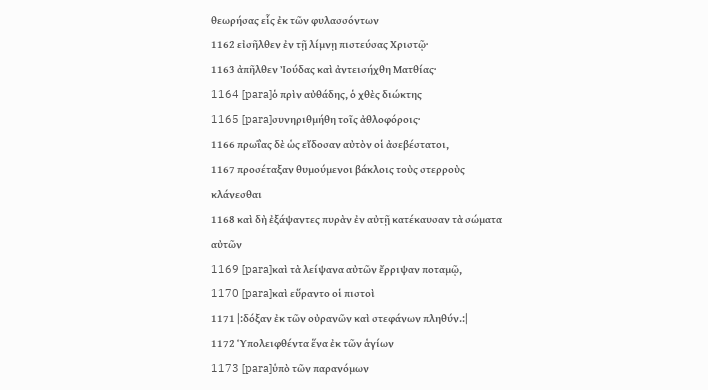θεωρήσας εἷς ἐκ τῶν φυλασσόντων
1162 εἰσῆλθεν ἐν τῇ λίμνῃ πιστεύσας Χριστῷ·
1163 ἀπῆλθεν Ἰούδας καὶ ἀντεισήχθη Ματθίας·
1164 [para]ὁ πρὶν αὐθάδης, ὁ χθὲς διώκτης
1165 [para]συνηριθμήθη τοῖς ἀθλοφόροις·
1166 πρωΐας δὲ ὡς εἴδοσαν αὐτὸν οἱ ἀσεβέστατοι,
1167 προσέταξαν θυμούμενοι βάκλοις τοὺς στερροὺς κλάνεσθαι
1168 καὶ δὴ ἐξάψαντες πυρὰν ἐν αὐτῇ κατέκαυσαν τὰ σώματα αὐτῶν
1169 [para]καὶ τὰ λείψανα αὐτῶν ἔρριψαν ποταμῷ,
1170 [para]καὶ εὕραντο οἱ πιστοὶ
1171 |:δόξαν ἐκ τῶν οὐρανῶν καὶ στεφάνων πληθύν.:|
1172 Ὑπολειφθέντα ἕνα ἐκ τῶν ἁγίων
1173 [para]ὑπὸ τῶν παρανόμων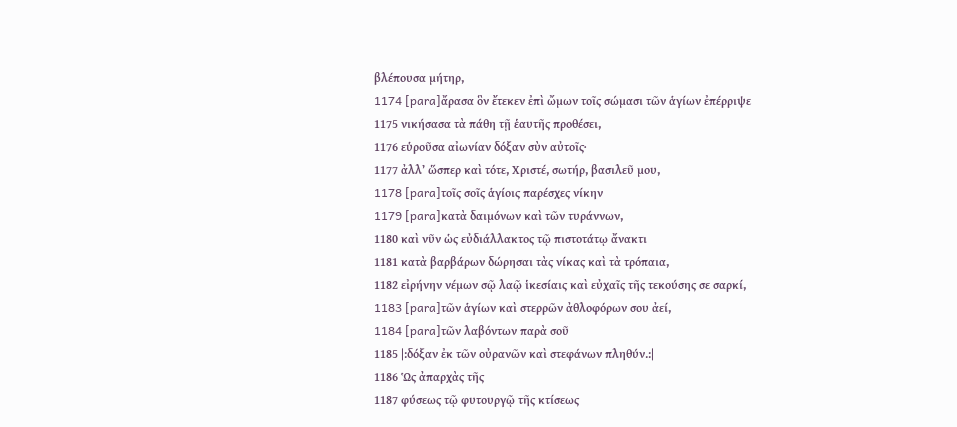βλέπουσα μήτηρ,
1174 [para]ἄρασα ὃν ἔτεκεν ἐπὶ ὤμων τοῖς σώμασι τῶν ἁγίων ἐπέρριψε
1175 νικήσασα τὰ πάθη τῇ ἑαυτῆς προθέσει,
1176 εὑροῦσα αἰωνίαν δόξαν σὺν αὐτοῖς·
1177 ἀλλ’ ὥσπερ καὶ τότε, Χριστέ, σωτήρ, βασιλεῦ μου,
1178 [para]τοῖς σοῖς ἁγίοις παρέσχες νίκην
1179 [para]κατὰ δαιμόνων καὶ τῶν τυράννων,
1180 καὶ νῦν ὡς εὐδιάλλακτος τῷ πιστοτάτῳ ἄνακτι
1181 κατὰ βαρβάρων δώρησαι τὰς νίκας καὶ τὰ τρόπαια,
1182 εἰρήνην νέμων σῷ λαῷ ἱκεσίαις καὶ εὐχαῖς τῆς τεκούσης σε σαρκί,
1183 [para]τῶν ἁγίων καὶ στερρῶν ἀθλοφόρων σου ἀεί,
1184 [para]τῶν λαβόντων παρὰ σοῦ
1185 |:δόξαν ἐκ τῶν οὐρανῶν καὶ στεφάνων πληθύν.:|
1186 Ὡς ἀπαρχὰς τῆς
1187 φύσεως τῷ φυτουργῷ τῆς κτίσεως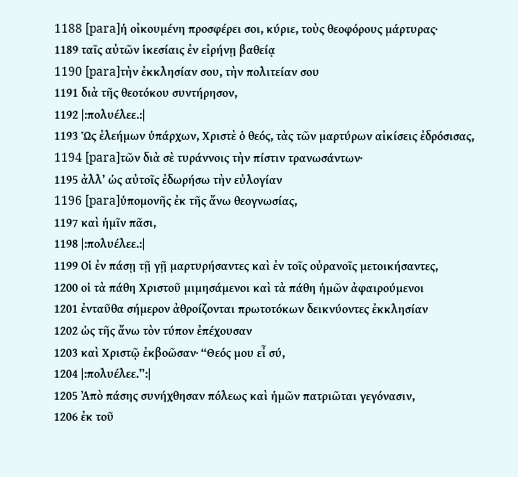1188 [para]ἡ οἰκουμένη προσφέρει σοι, κύριε, τοὺς θεοφόρους μάρτυρας·
1189 ταῖς αὐτῶν ἱκεσίαις ἐν εἰρήνῃ βαθείᾳ
1190 [para]τὴν ἐκκλησίαν σου, τὴν πολιτείαν σου
1191 διὰ τῆς θεοτόκου συντήρησον,
1192 |:πολυέλεε.:|
1193 Ὡς ἐλεήμων ὑπάρχων, Χριστὲ ὁ θεός, τὰς τῶν μαρτύρων αἰκίσεις ἐδρόσισας,
1194 [para]τῶν διὰ σὲ τυράννοις τὴν πίστιν τρανωσάντων·
1195 ἀλλ’ ὡς αὐτοῖς ἐδωρήσω τὴν εὐλογίαν
1196 [para]ὑπομονῆς ἐκ τῆς ἄνω θεογνωσίας,
1197 καὶ ἡμῖν πᾶσι,
1198 |:πολυέλεε.:|
1199 Οἱ ἐν πάσῃ τῇ γῇ μαρτυρήσαντες καὶ ἐν τοῖς οὐρανοῖς μετοικήσαντες,
1200 οἱ τὰ πάθη Χριστοῦ μιμησάμενοι καὶ τὰ πάθη ἡμῶν ἀφαιρούμενοι
1201 ἐνταῦθα σήμερον ἀθροίζονται πρωτοτόκων δεικνύοντες ἐκκλησίαν
1202 ὡς τῆς ἄνω τὸν τύπον ἐπέχουσαν
1203 καὶ Χριστῷ ἐκβοῶσαν· “Θεός μου εἶ σύ,
1204 |:πολυέλεε.”:|
1205 Ἀπὸ πάσης συνήχθησαν πόλεως καὶ ἡμῶν πατριῶται γεγόνασιν,
1206 ἐκ τοῦ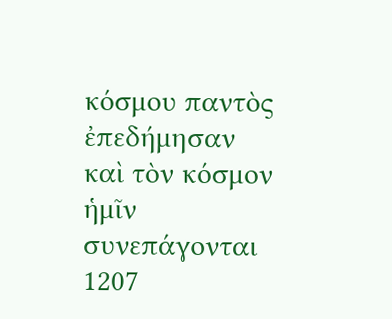κόσμου παντὸς ἐπεδήμησαν καὶ τὸν κόσμον ἡμῖν συνεπάγονται
1207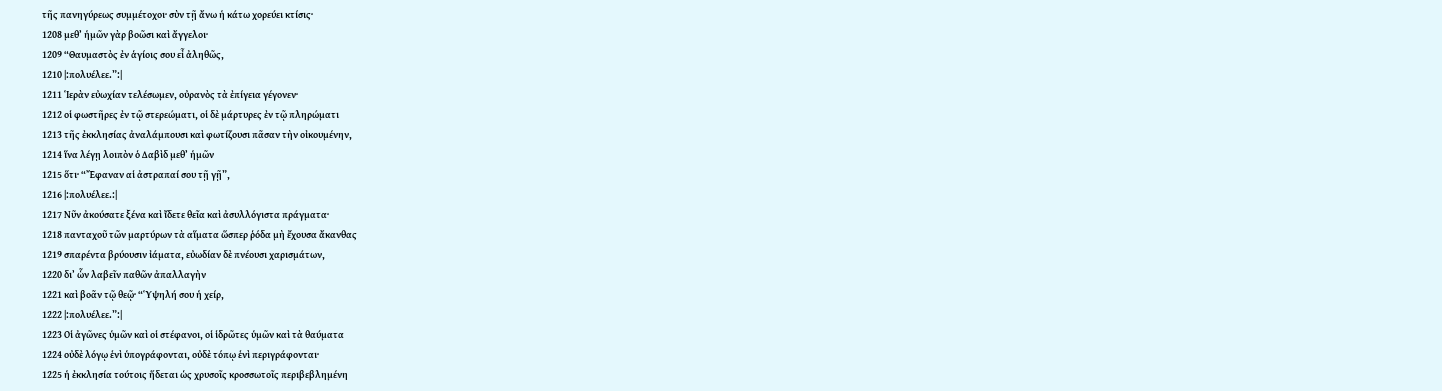τῆς πανηγύρεως συμμέτοχοι· σὺν τῇ ἄνω ἡ κάτω χορεύει κτίσις·
1208 μεθ’ ἡμῶν γὰρ βοῶσι καὶ ἄγγελοι·
1209 “Θαυμαστὸς ἐν ἁγίοις σου εἶ ἀληθῶς,
1210 |:πολυέλεε.”:|
1211 Ἱερὰν εὐωχίαν τελέσωμεν, οὐρανὸς τὰ ἐπίγεια γέγονεν·
1212 οἱ φωστῆρες ἐν τῷ στερεώματι, οἱ δὲ μάρτυρες ἐν τῷ πληρώματι
1213 τῆς ἐκκλησίας ἀναλάμπουσι καὶ φωτίζουσι πᾶσαν τὴν οἰκουμένην,
1214 ἵνα λέγῃ λοιπὸν ὁ Δαβὶδ μεθ’ ἡμῶν
1215 ὅτι· “Ἔφαναν αἱ ἀστραπαί σου τῇ γῇ”,
1216 |:πολυέλεε.:|
1217 Νῦν ἀκούσατε ξένα καὶ ἴδετε θεῖα καὶ ἀσυλλόγιστα πράγματα·
1218 πανταχοῦ τῶν μαρτύρων τὰ αἵματα ὥσπερ ῥόδα μὴ ἔχουσα ἄκανθας
1219 σπαρέντα βρύουσιν ἰάματα, εὐωδίαν δὲ πνέουσι χαρισμάτων,
1220 δι’ ὧν λαβεῖν παθῶν ἀπαλλαγὴν
1221 καὶ βοᾶν τῷ θεῷ· “Ὑψηλή σου ἡ χείρ,
1222 |:πολυέλεε.”:|
1223 Οἱ ἀγῶνες ὑμῶν καὶ οἱ στέφανοι, οἱ ἱδρῶτες ὑμῶν καὶ τὰ θαύματα
1224 οὐδὲ λόγῳ ἑνὶ ὑπογράφονται, οὐδὲ τόπῳ ἑνὶ περιγράφονται·
1225 ἡ ἐκκλησία τούτοις ἥδεται ὡς χρυσοῖς κροσσωτοῖς περιβεβλημένη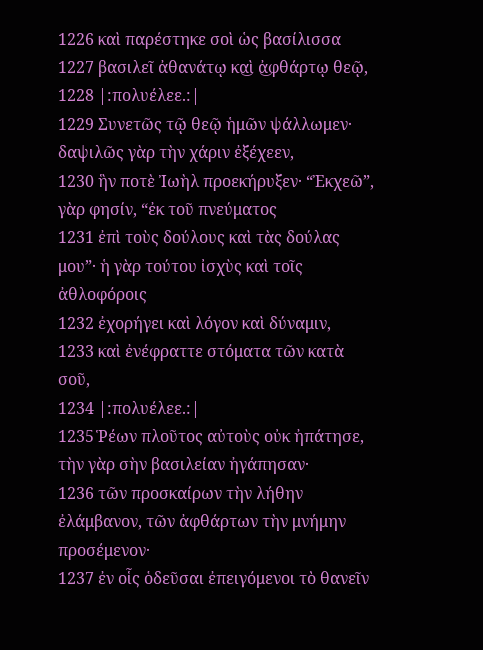1226 καὶ παρέστηκε σοὶ ὡς βασίλισσα
1227 βασιλεῖ ἀθανάτῳ κα͜ὶ ἀ͜φθάρτῳ θεῷ,
1228 |:πολυέλεε.:|
1229 Συνετῶς τῷ θεῷ ἡμῶν ψάλλωμεν· δαψιλῶς γὰρ τὴν χάριν ἐξέχεεν,
1230 ἣν ποτὲ Ἰωὴλ προεκήρυξεν· “Ἐκχεῶ”, γὰρ φησίν, “ἐκ τοῦ πνεύματος
1231 ἐπὶ τοὺς δούλους καὶ τὰς δούλας μου”· ἡ γὰρ τούτου ἰσχὺς καὶ τοῖς ἀθλοφόροις
1232 ἐχορήγει καὶ λόγον καὶ δύναμιν,
1233 καὶ ἐνέφραττε στόματα τῶν κατὰ σοῦ,
1234 |:πολυέλεε.:|
1235 Ῥέων πλοῦτος αὐτοὺς οὐκ ἠπάτησε, τὴν γὰρ σὴν βασιλείαν ἠγάπησαν·
1236 τῶν προσκαίρων τὴν λήθην ἐλάμβανον, τῶν ἀφθάρτων τὴν μνήμην προσέμενον·
1237 ἐν οἷς ὁδεῦσαι ἐπειγόμενοι τὸ θανεῖν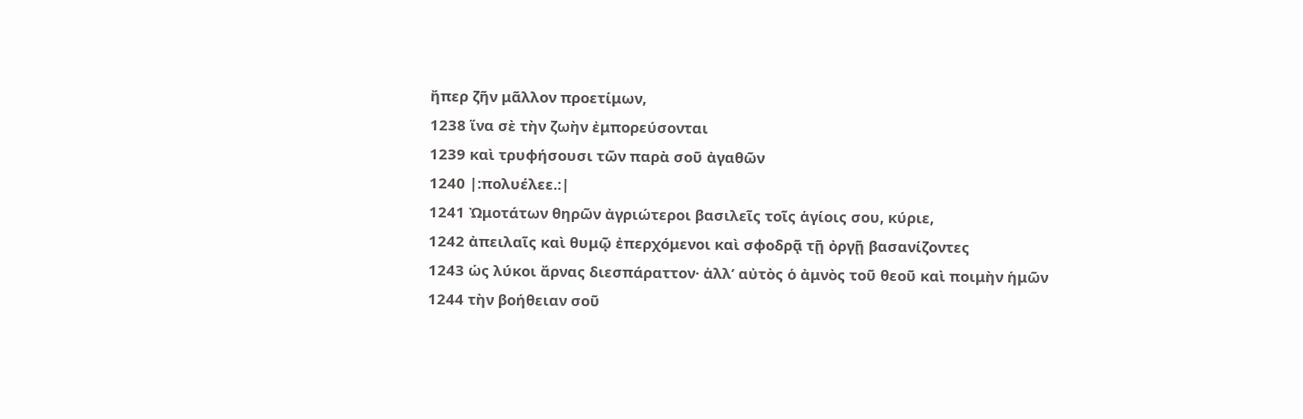ἤπερ ζῆν μᾶλλον προετίμων,
1238 ἵνα σὲ τὴν ζωὴν ἐμπορεύσονται
1239 καὶ τρυφήσουσι τῶν παρὰ σοῦ ἀγαθῶν
1240 |:πολυέλεε.:|
1241 Ὠμοτάτων θηρῶν ἀγριώτεροι βασιλεῖς τοῖς ἁγίοις σου, κύριε,
1242 ἀπειλαῖς καὶ θυμῷ ἐπερχόμενοι καὶ σφοδρᾷ τῇ ὀργῇ βασανίζοντες
1243 ὡς λύκοι ἄρνας διεσπάραττον· ἀλλ’ αὐτὸς ὁ ἀμνὸς τοῦ θεοῦ καὶ ποιμὴν ἡμῶν
1244 τὴν βοήθειαν σοῦ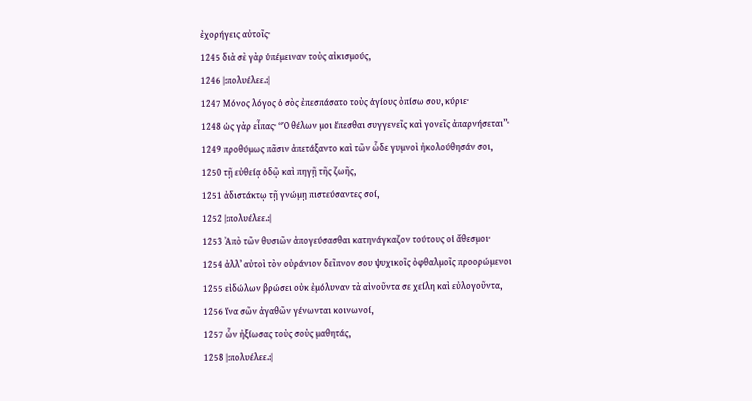ἐχορήγεις αὐτοῖς·
1245 διὰ σὲ γὰρ ὑπέμειναν τοὺς αἰκισμούς,
1246 |:πολυέλεε.:|
1247 Μόνος λόγος ὁ σὸς ἐπεσπάσατο τοὺς ἁγίους ὀπίσω σου, κύριε·
1248 ὡς γὰρ εἶπας· “Ὁ θέλων μοι ἕπεσθαι συγγενεῖς καὶ γονεῖς ἀπαρνήσεται”·
1249 προθύμως πᾶσιν ἀπετάξαντο καὶ τῶν ὧδε γυμνοὶ ἠκολούθησάν σοι,
1250 τῇ εὐθείᾳ ὁδῷ καὶ πηγῇ τῆς ζωῆς,
1251 ἀδιστάκτῳ τῇ γνώμῃ πιστεύσαντες σοί,
1252 |:πολυέλεε.:|
1253 Ἀπὸ τῶν θυσιῶν ἀπογεύσασθαι κατηνάγκαζον τούτους οἱ ἄθεσμοι·
1254 ἀλλ’ αὐτοὶ τὸν οὐράνιον δεῖπνον σου ψυχικοῖς ὀφθαλμοῖς προορώμενοι
1255 εἰδώλων βρώσει οὐκ ἐμόλυναν τὰ αἰνοῦντα σε χείλη καὶ εὐλογοῦντα,
1256 ἵνα σῶν ἀγαθῶν γένωνται κοινωνοί,
1257 ὧν ἠξίωσας τοὺς σοὺς μαθητάς,
1258 |:πολυέλεε.:|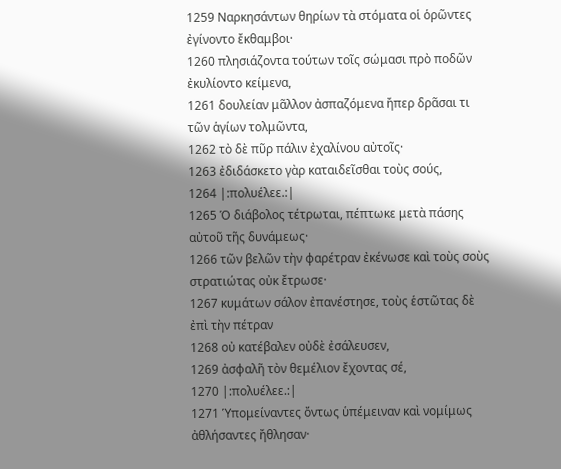1259 Ναρκησάντων θηρίων τὰ στόματα οἱ ὁρῶντες ἐγίνοντο ἔκθαμβοι·
1260 πλησιάζοντα τούτων τοῖς σώμασι πρὸ ποδῶν ἐκυλίοντο κείμενα,
1261 δουλείαν μᾶλλον ἀσπαζόμενα ἤπερ δρᾶσαι τι τῶν ἁγίων τολμῶντα,
1262 τὸ δὲ πῦρ πάλιν ἐχαλίνου αὐτοῖς·
1263 ἐδιδάσκετο γὰρ καταιδεῖσθαι τοὺς σούς,
1264 |:πολυέλεε.:|
1265 Ὁ διάβολος τέτρωται, πέπτωκε μετὰ πάσης αὐτοῦ τῆς δυνάμεως·
1266 τῶν βελῶν τὴν φαρέτραν ἐκένωσε καὶ τοὺς σοὺς στρατιώτας οὐκ ἔτρωσε·
1267 κυμάτων σάλον ἐπανέστησε, τοὺς ἑστῶτας δὲ ἐπὶ τὴν πέτραν
1268 οὐ κατέβαλεν οὐδὲ ἐσάλευσεν,
1269 ἀσφαλῆ τὸν θεμέλιον ἔχοντας σέ,
1270 |:πολυέλεε.:|
1271 Ὑπομείναντες ὄντως ὑπέμειναν καὶ νομίμως ἀθλήσαντες ἤθλησαν·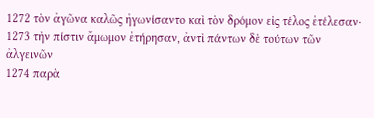1272 τὸν ἀγῶνα καλῶς ἠγωνίσαντο καὶ τὸν δρόμον εἰς τέλος ἐτέλεσαν·
1273 τὴν πίστιν ἄμωμον ἐτήρησαν, ἀντὶ πάντων δὲ τούτων τῶν ἀλγεινῶν
1274 παρὰ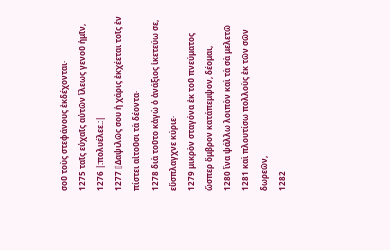σοῦ τοὺς στεφάνους ἐκδέχονται·
1275 ταῖς εὐχαῖς αὐτῶν ἵλεως γενοῦ ἡμῖν,
1276 |:πολυέλεε.:|
1277 ⟦Δαψιλῶς σου ἡ χάρις ἐκχέεται τοῖς ἐν πίστει αἰτοῦσι τὰ δέοντα·
1278 διὰ τοῦτο κἀγὼ ὁ ἀνάξιος ἱκετεύω σε, εὔσπλαγχνε κύριε·
1279 μικρὸν σταγόνα ἐκ τοῦ πνεύματος ὥσπερ ὄμβρον κατάπεμψον, δέομαι,
1280 ἵνα ψάλλω λοιπὸν καὶ τὰ σὰ μελετῶ
1281 καὶ πλουτίσω πολλοὺς ἐκ τῶν σῶν δωρεῶν,
1282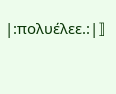|:πολυέλεε.:|⟧